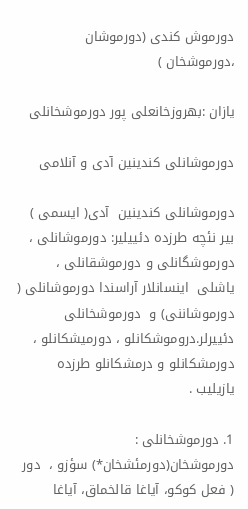دورموش کندی (دورموشان ،دورموشخان )

یازان :بهروزخانعلی پور دورموشخانلی

دورموشانلی کندینین آدی و آنلامی

دورموشانلی کندینین  آدی( ایسمی ) بیر نئچه طرزده دئییلیر: دورموشانلی ، دورموشگانلی و دورموشقانلی ، یاشلی  اینسانلار آراسندا دورموشانلی ( دورموشاننی) و  دورموشخانلی  دئییرلر.دروموشکانلو ، دورمیشکانلو ، دورمشکانلو و درمشکانلو طرزده یازیلیب .

1. دورموشخانلی : دورموشخان(دورمئشخان*) سؤزو ،  دور ( فعل کوکو، آیاغا قالخماق، آیاغا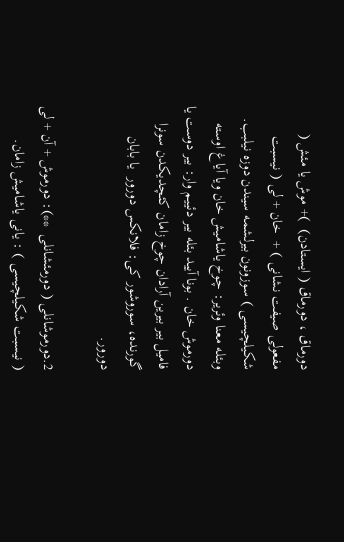دورماق ، دورماق ( ایستادن)  )+ موش یا مئش ( مفعولی صیفت نشانی ) +  خان + لی ( نیسبت شکیلچیسی ) سوزونون بیرلشمه سیندن دوزه نیلبب. وبئله معنا وئریر: چوخ یاشامیش خان ویا آیاغ اوسته دورموش خان . بونا آیید بئله بیر دئییم وار: بیر دوست یا فامیل بیر بیرین آرادان چوخ زامان کئچدیکدن سونرا گورنده، سوروشور کی: فلانکس دورور  یا بابان دورور.

2.دورموشانلی ( دورمئشانلی  **): دورموش + آن + لی ( نیسبت شکیلچیسی ) : یانی یاشامیش زامان.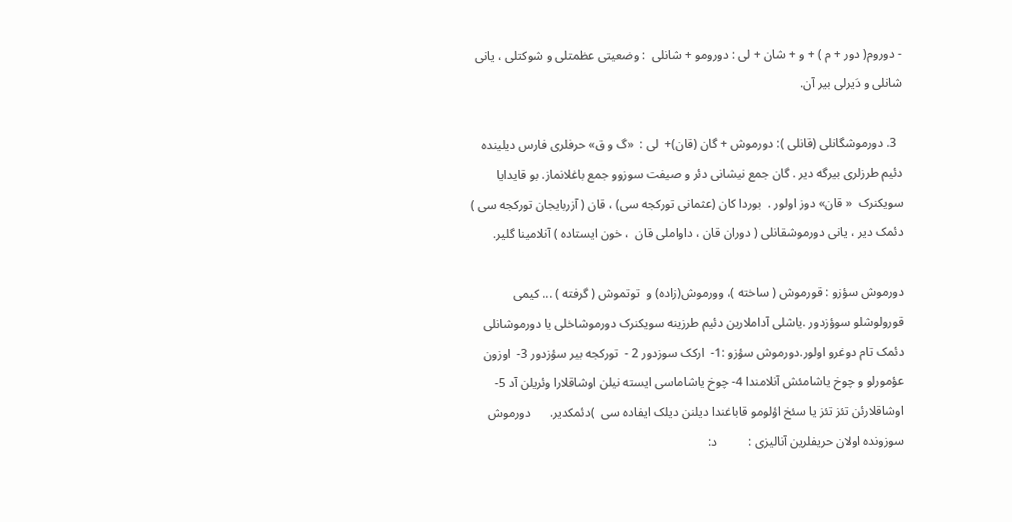- دوروم( دور + م ) + و + شان + لی : دورومو + شانلی  : وضعیتی عظمتلی و شوکتلی ، یانی شانلی و دَیرلی بیر آن.

  3. دورموشگانلی (قانلی ): دورموش + گان (قان)+  لی :  «گ و ق» حرفلری فارس دیلینده دئیم طرزلری بیرگه دیر . گان جمع نیشانی دئر و صیفت سوزوو جمع باغلانماز. بو قایدایا  سویکنرک  « قان» دوز اولور .  بوردا کان (عثمانی تورکجه سی) ، قان ( آزربایجان تورکجه سی ) دئمک دیر ، یانی دورموشقانلی ( دوران قان ، داواملی قان  ، خون ایستاده ) آنلامینا گلیر.

دورموش سؤزو : قورموش ( ساخته )، وورموش(زاده) و  توتموش ( گرفته ) ... کیمی قورولوشلو سوؤزدور .یاشلی آداملارین دئیم طرزینه سویکنرک دورموشاخلی یا دورموشانلی  دئمک تام دوغرو اولور.دورموش سؤزو :1-  ارکک سوزدور 2 -  تورکجه بیر سؤزدور 3-  اوزون عؤمورلو و چوخ یاشامئش آنلامندا 4- چوخ یاشاماسی ایسته نیلن اوشاقلارا وئریلن آد 5- اوشاقلارئن تئز تئز یا سئخ اؤلومو قاباغندا دیلنن دیلک ایفاده سی  )دئمکدیر.      دورموش سوزونده اولان حریفلرین آنالیزی :          د: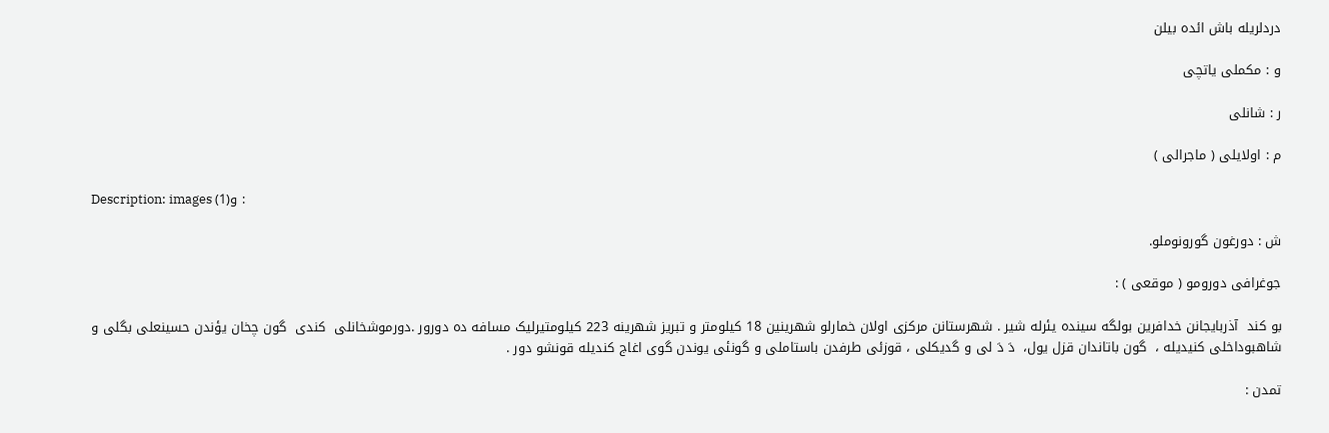دردلریله باش ائده بیلن

و : مکملی یاتچی

ر : شانلی

م : اولایلی ( ماجرالی )

Description: images (1)و :

ش : دورغون گورونوملو.

جوغرافی دورومو ( موقعی ) :

بو کند  آذربایجانن خدافرین بولگه سینده یئرله شیر . شهرستانن مرکزی اولان خمارلو شهرینین 18 کیلومتر و تبریز شهرینه 223 کیلومتیرلیک مسافه ده دورور .دورموشخانلی  کندی  گون چخان یؤندن حسینعلی بگلی و شاهبوداخلی کنیدیله ،  گون باتاندان قزل یول،  دَ دَ لی و گدیکلی ، قوزئی طرفدن باستاملی و گونئی یوندن گوی اغاج کندیله قونشو دور .

تمدن :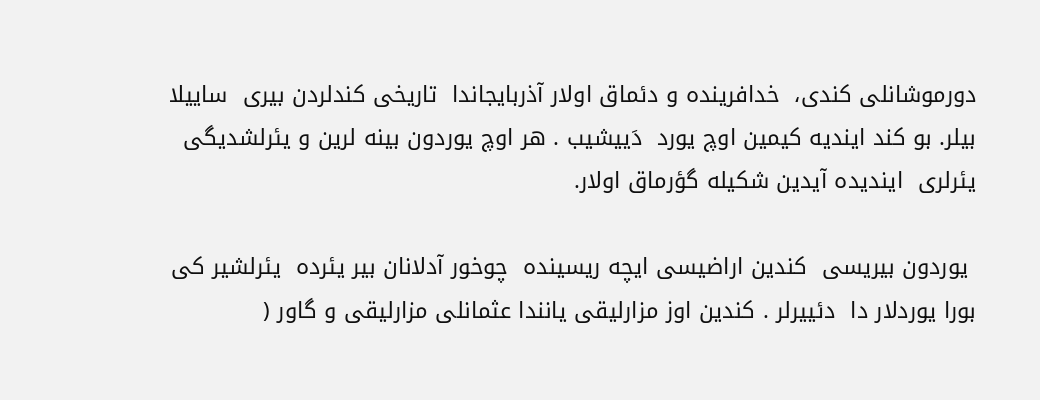دورموشانلی کندی،  خدافرینده و دئماق اولار آذربایجاندا  تاریخی کندلردن بیری  ساییلا بیلر. بو کند ایندیه کیمین اوچ یورد  دَییشیب . هر اوچ یوردون بینه لرین و یئرلشدیگی یئرلری  ایندیده آیدین شکیله گؤرماق اولار.

 یوردون بیریسی  کندین اراضیسی ایچه ریسینده  چوخور آدلانان بیر یئرده  یئرلشیر کی بورا یوردلار دا  دئییرلر . کندین اوز مزارلیقی یانندا عثمانلی مزارلیقی و گاور (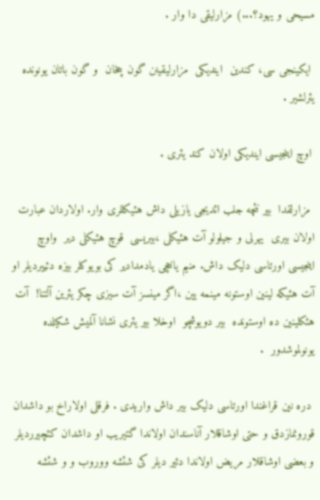مسیحی و یهود؟...) مزارلیقی دا وار .

 ایکینجی سی، کندین  ایندیکی  مزارلیقینن گون چخان  و گون باتان یونونده یئرلشیر .

 اوچ اینجیسی ایندیکی اولان کند یئری .

 مزارلقدا  بیر نئچه جلب ائدیجی یازیلی داش هئیکللری وار. اولاردان عبارت اولان بیری  یهرلی و جیلولو آت هئیکلی ،بیریسی  قوچ هئیکلی دیر  واوچ اینجیسی اورتاسی دلیک داش. منیم یاخچی یادمدادیر کی بویوکلر بیزه دئییردیلر او آت هئیکه لینین اوستونه مینمه یین ،اگر مینسز آت سیزی چکر یئرین آلتنا!  آت هئکلینین ده اوستونده  بیر دویوشچو  اوخلا بیر یئری نشانا آلمیش شکیلده  یونولموشدور  .

 دره نین قراغندا اورتاسی دلیک بیر داش واریدی . فرقلی اولاراخ بو داشدان قورونمازدق و حتی اوشاقلار آناسندان اولاندا گتیریب او داشدان کئچیرردیلر و بعضی اوشاقلار مریض اولاندا دئیر دیلر کی شئشه ووروب و و شئشه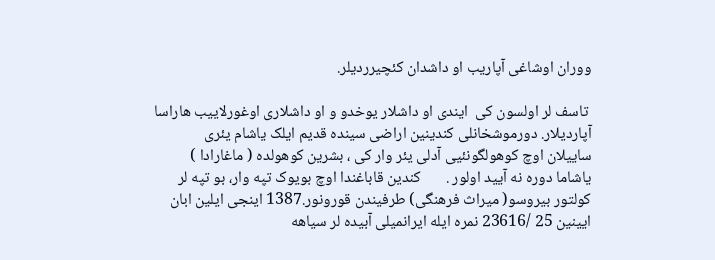ووران اوشاغی آپاریب او داشدان کئچیرردیلر.

 تاسف لر اولسون کی  ایندی او داشلار یوخدو و او داشلاری اوغورلاییب هاراسا آپاردیلار. دورموشخانلی کندینین اراضی سینده قدیم ایلک یاشام یئری  ساییلان اوچ کوهولگونئیی آدلی یئر وار کی ، بشرین کوهولده ( ماغارادا )  یاشاما دوره نه آیید اولور .       کندین قاباغندا اوچ بویوک تپه وار، بو تپه لر کولتور بیروسو( میراث فرهنگی) طرفیندن قورونور.1387 اینجی ایلین ابان ایینین 25 /23616 نمره ایله ایرانمیلی آبیده لر سیاهه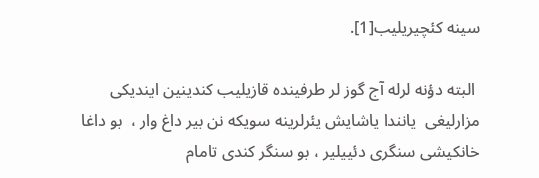سینه کئچیریلیب[1].

 البته دؤنه لرله آج گوز لر طرفینده قازیلیب کندینین ایندیکی مزارلیغی  یانندا یاشایش یئرلرینه سویکه نن بیر داغ وار ،  بو داغا خانکیشی سنگری دئییلیر ، بو سنگر کندی تامام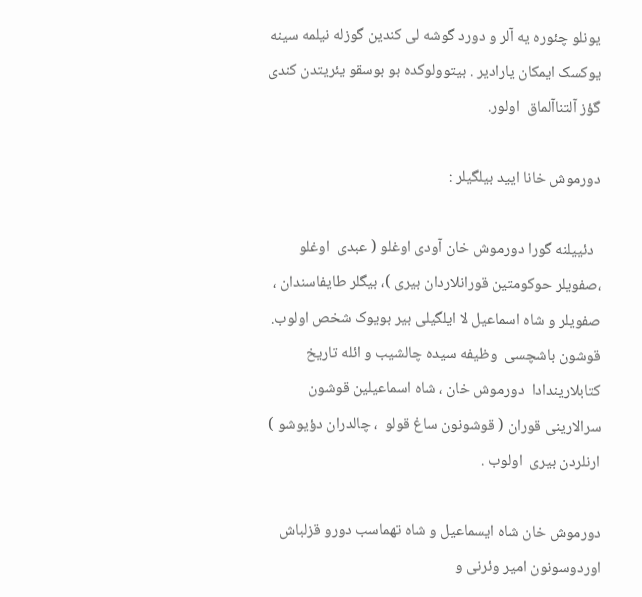یونلو چئوره یه آلر و دورد گوشه لی کندین گوزله نیلمه سینه یوکسک ایمکان یارادیر . بیتوولوکده بو بوسقو یئریتدن کندی گؤز آلتناآلماق  اولور.

دورموش خانا ایید بیلگیلر :

  دئییلنه گورا دورموش خان آودی اوغلو ( عبدی  اوغلو ،صفویلر حوکومتین قورانلاردان بیری )، بیگلر طایفاسندان ، صفویلر و شاه اسماعیل لا ایلگیلی بیر بویوک شخص اولوب. قوشون باشچسی  وظیفه سیده چالشیب و ائله تاریخ کتابلاریندادا  دورموش خان ، شاه اسماعیلین قوشون سرالارینی قوران ( قوشونون ساغ قولو  ، چالدران دؤیوشو ) ارنلردن بیری  اولوب .

دورموش خان شاه ایسماعیل و شاه تهماسب دورو قزلباش اوردوسونون امیر وئرنی و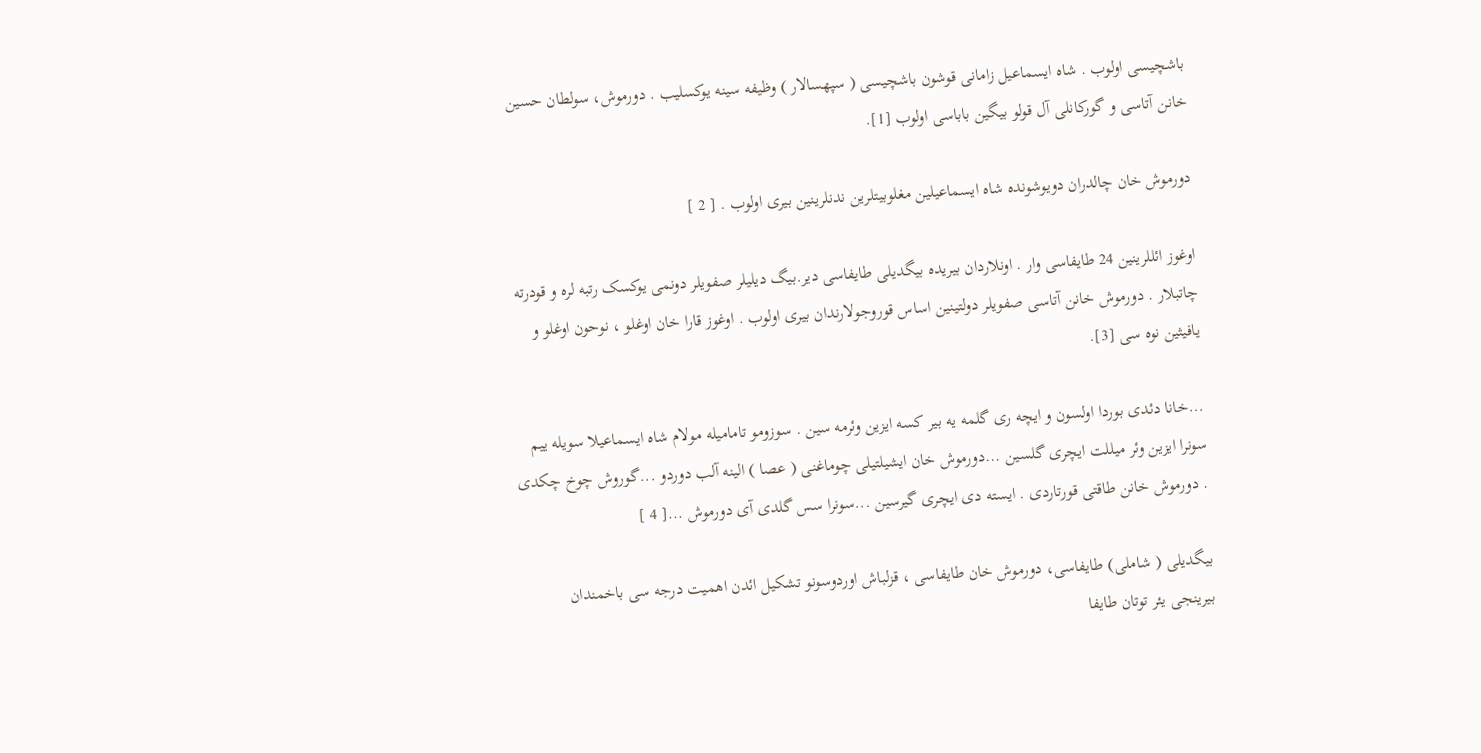باشچیسی اولوب . شاه ایسماعیل زامانی قوشون باشچیسی ( سپهسالار ) وظیفه سینه یوکسلیب . دورموش، سولطان حسین خانن آتاسی و گورکانلی آل قولو بیگین باباسی اولوب [1].

دورموش خان چالدران دویوشونده شاه ایسماعیلین مغلوبیتلرین ندنلرینین بیری اولوب . [ 2 ]

اوغوز ائللرینین 24 طایفاسی وار . اونلاردان بیریده بیگدیلی طایفاسی دیر.بیگ دیلیلر صفویلر دونمی یوکسک رتبه لره و قودرته چاتبلار . دورموش خانن آتاسی صفویلر دولتینین اساس قوروجولارندان بیری اولوب . اوغوز قارا خان اوغلو ، نوحون اوغلو و یافیثین نوه سی [3].

...خانا دئدی بوردا اولسون و ایچه ری گلمه یه بیر کسه ایزین وئرمه سین . سوزومو تامامیله مولام شاه ایسماعیلا سویله ییم سونرا ایزین وئر میللت ایچری گلسین ...دورموش خان ایشیلتیلی چوماغنی ( عصا ) الینه آلب دوردو ...گوروش چوخ چکدی . دورموش خانن طاقتی قورتاردی . ایسته دی ایچری گیرسین ...سونرا سس گلدی آی دورموش ...[ 4 ]

بیگدیلی ( شاملی) طایفاسی، دورموش خان طایفاسی ، قزلباش اوردوسونو تشکیل ائدن اهمیت درجه سی باخمندان  بیرینجی یئر توتان طایفا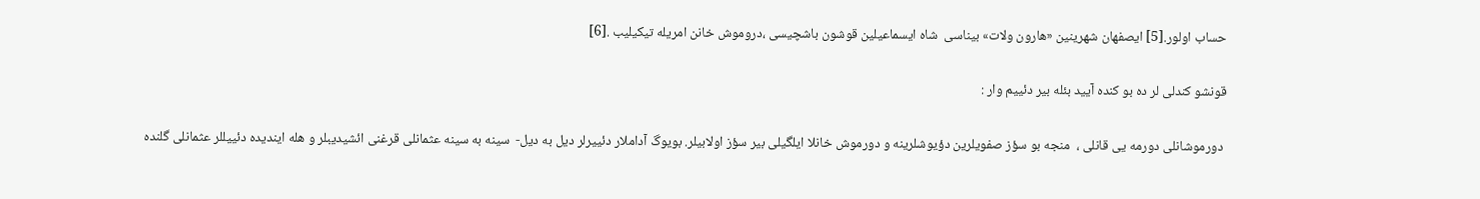حساب اولور.[5] ایصفهان شهرینین «هارون ولات» بیناسی  شاه ایسماعیلین قوشون باشچیسی ،دروموش خانن امریله تیکیلیب .[6]

قونشو کندلی لر ده بو کنده آیید بئله بیر دئییم وار :

 دورموشانلی دورمه یی قانلی ،  منجه بو سؤز صفویلرین دؤیوشلرینه و دورموش خانلا ایلگیلی بیر سؤز اولابیلر. بویوگ آداملار دئییرلر دیل به دیل-  سینه به سینه عثمانلی قرغنی ائشیدیبلر و هله ایندیده دئییللر عثمانلی گلنده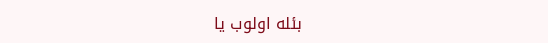بئله اولوب یا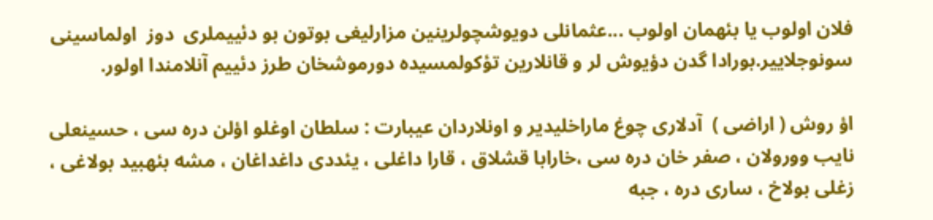فلان اولوب یا بئهمان اولوب ...عثمانلی دویوشچولرینین مزارلیغی بوتون بو دئییملری  دوز  اولماسینی  سونوجلاییر.بورادا گدن دؤیوش لر و قانلارین تؤکولمسیده دورموشخان طرز دئییم آنلامندا اولور.

اؤ روش ( اراضی )  آدلاری چوغ ماراخلیدیر و اونلاردان عیبارت : سلطان اوغلو اؤلن دره سی ، حسینعلی نایب وورولان ، صفر خان دره سی ،خارابا قشلاق ، قارا داغلی ، یئددی داغداغان ، مشه بئهبید بولاغی ، زغلی بولاخ ، ساری دره ، جبه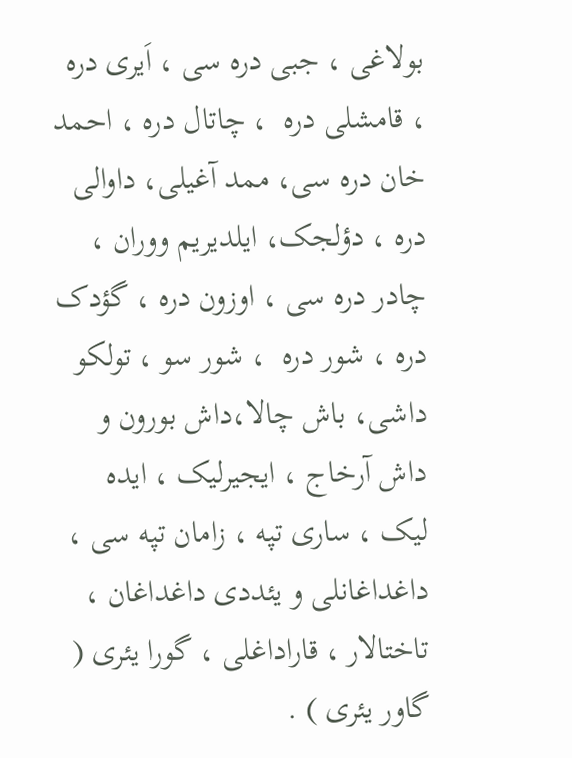بولاغی ، جبی دره سی ، اَیری دره ، قامشلی دره  ، چاتال دره ، احمد خان دره سی، ممد آغیلی، داوالی دره ، دؤلجک، ایلدیریم ووران ، چادر دره سی ، اوزون دره ، گؤدک دره ، شور دره  ، شور سو ، تولکو داشی، باش چالا،داش بورون و داش آرخاج ، ایجیرلیک ، ایده لیک ، ساری تپه ، زامان تپه سی ، داغداغانلی و یئددی داغداغان ، تاختالار ، قاراداغلی ، گورا یئری ( گاور یئری ) .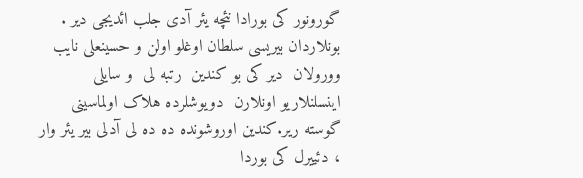گورونور کی بورادا نئچه یئر آدی جلب ائدیجی دیر . بونلاردان بیریسی سلطان اوغلو اولن و حسینعلی نایب وورولان  دیر کی بو کندین  رتبه لی  و سایلی  اینسلنلاریو اونلارن  دویوشلرده هلاک اولماسینی گوسته ریر.کندین اوروشونده ده ده لی آدلی بیر یئر وار ، دئییرل کی بوردا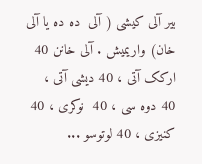بیر آلی کیشی ( آلی  ده ده یا آلی خان) واریمیش . آلی خانن 40 ارکک آتی ، 40 دیشی آتی ،  40 دوه سی ، 40  نوکری ، 40 کنیزی ، 40 لوتوسو ...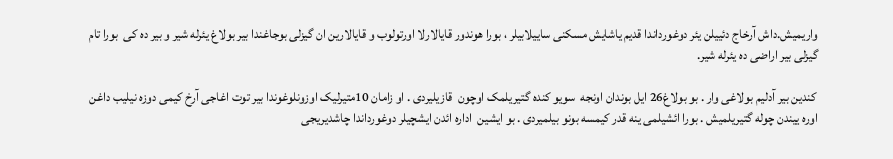واریمیش.داش آرخاج دئییلن یئر دوغورداندا قدیم یاشایش مسکنی ساییلابیلر ، بورا هوندور قایالارلا اورتولوب و قایالارین ان گیزلی بوجاغندا بیر بولاغ یئرله شیر و بیر ده کی  بورا تام گیزلی بیر اراضی ده یئرله شیر.

 کندین بیر آدلیم بولاغی وار . بو بولاغ26 ایل بوندان اونجه  سویو کنده گتیریلمک اوچون  قازیلیردی . او زامان 10متیرلیک اوزونلوغوندا بیر توت اغاجی آرخ کیمی دوزه نیلیب داغن  اوره ییندن چوله گتیریلمیش . بورا ائشیلمی ینه قدر کیمسه بونو بیلمیردی . بو ایشین  اداره ائدن ایشچیلر دوغورداندا چاشدیریجی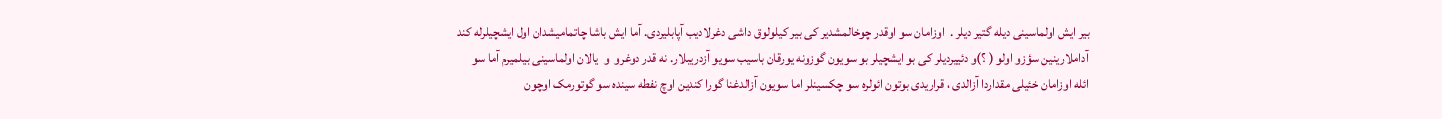بیر ایش اولماسینی دیله گتیر دیلر .  اوزامان سو اوقدر چوخالمشدیر کی بیر کیلولوق داشی دغرلادیب آپابلیردی. آما ایش باشا چاتمامیشدان اول ایشچیلرله کند آداملارینین سؤزو اولو ( ؟)و دئییردیلر کی بو ایشچیلر بو سویون گوزونه یورقان باسیب سویو آزدریبلار. نه قدر دوغرو  و  یالان اولماسینی بیلمیرم آما سو ائله اوزامان خئیلی مقداردا آزالدی ، قراریدی بوتون ائولره سو چکسینلر اما سویون آزالدغنا گورا کندین اوچ نفطه سینده سو گوتورمک اوچون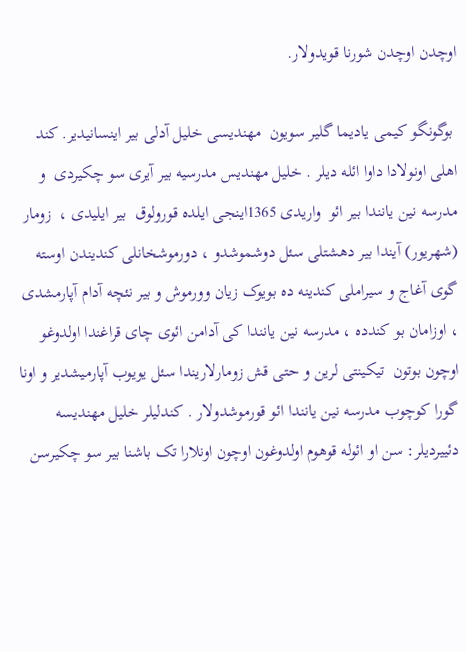اوچدن اوچدن شورنا قویدولار.

 بوگونگو کیمی یادیما گلیر سویون  مهندیسی خلیل آدلی بیر اینسانیدیر. کند اهلی اونولادا داوا ائله دیلر . خلیل مهندیس مدرسیه بیر آیری سو چکیردی  و مدرسه نین یانندا بیر ائو  واریدی 1365اینجی ایلده قورولوق  بیر ایلیدی ،  زومار (شهریور) آیندا بیر دهشتلی سئل دوشموشدو ، دورموشخانلی کندیندن اوسته گوی آغاج و سیراملی کندینه ده بویوک زیان وورموش و بیر نئچه آدام آپارمشدی ، اوزامان بو کندده ، مدرسه نین یانندا کی آدامن ائوی چای قراغندا اولدوغو اوچون بوتون  تیکینتی لرین و حتی قش زومارلاریندا سئل یویوب آپارمیشدیر و اونا گورا کوچوب مدرسه نین یانندا ائو قورموشدولار . کندلیلر خلیل مهندیسه دئییردیلر: سن او ائوله قوهوم اولدوغون اوچون اونلارا تک باشنا بیر سو چکیرسن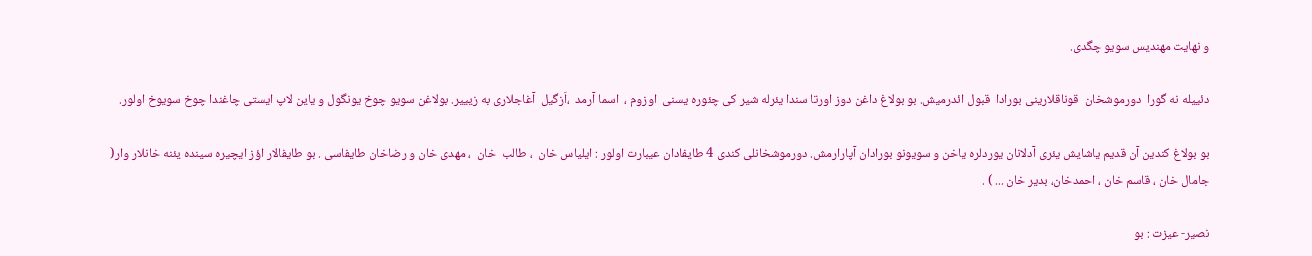و نهایت مهندیس سویو چگدی.

دئییله نه گورا  دورموشخان  قوناقلارینی بورادا  قبول ائدرمیش. بو بولاغ داغن دوز اورتا سندا یئرله شیر کی چئوره یسنی  اوزوم ،  اسما آرمد  ،اَزگیل  آغاجلاری به زیییر. بولاغن سویو چوخ یونگول و یاین لاپ ایستی چاغندا چوخ سویوخ اولور.

بو بولاغ کندین آن قدیم یاشایش یئری آدلانان یوردلره یاخن و سویونو بورادان آپارارمش. دورموشخانلی کندی 4 طایفادان عیبارت اولور : ایلیاس خان  ، طالب  خان  ، مهدی خان و رضاخان طایفاسی . بو طایفالار اؤز ایچیره سینده یئنه خانلار وار( جامال خان ، قاسم خان ، احمدخان، بدیر خان ... ) .

نصیر- عیزت : بو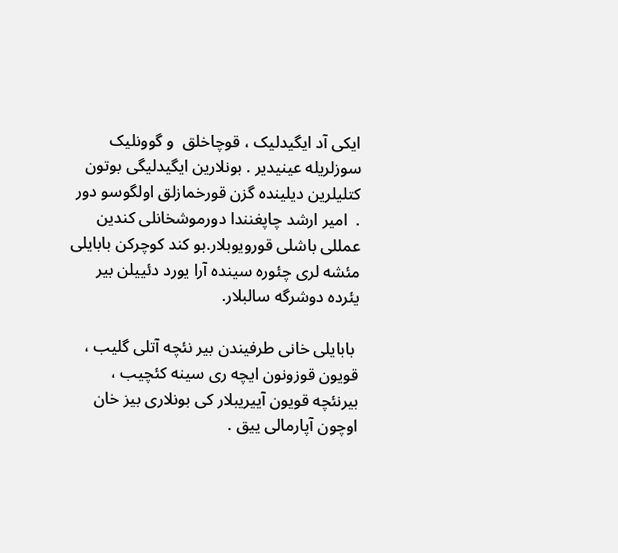ایکی آد ایگیدلیک ، قوچاخلق  و گوونلیک  سوزلریله عینیدیر . بونلارین ایگیدلیگی بوتون کتلیلرین دیلینده گزن قورخمازلق اولگوسو دور .  امیر ارشد چاپغنندا دورموشخانلی کندین عمللی باشلی قورویوبلار.بو کند کوچرکن بابایلی مئشه لری چئوره سینده آرا یورد دئییلن بیر یئرده دوشرگه سالبلار.

 بابایلی خانی طرفیندن بیر نئچه آتلی گلیب ، قویون قوزونون ایچه ری سینه کئچیب ،  بیرنئچه قویون آییریبلار کی بونلاری بیز خان اوچون آپارمالی ییق .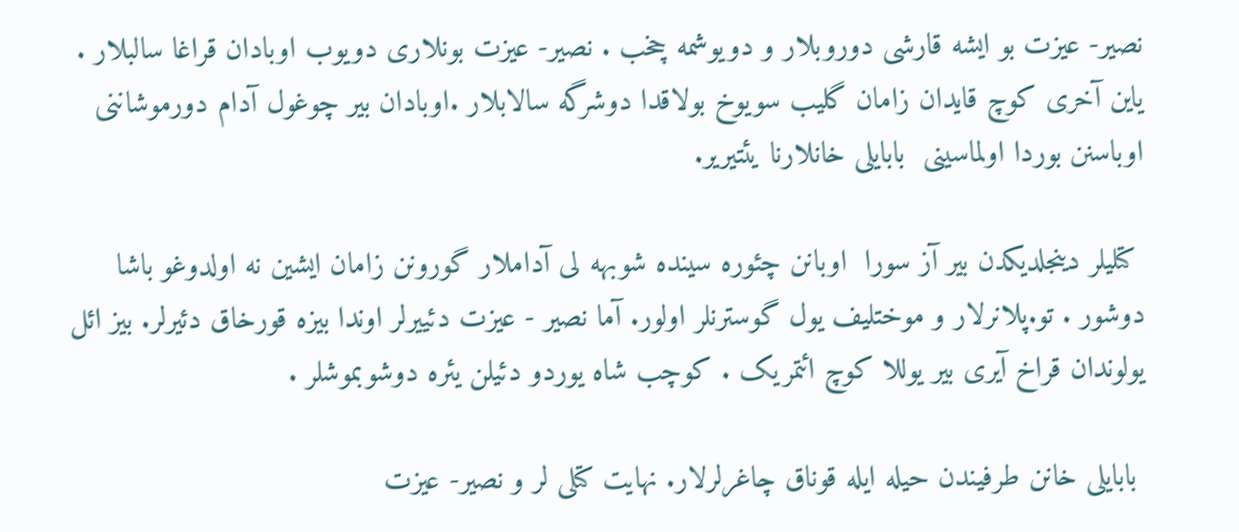نصیر- عیزت بو ایشه قارشی دوروبلار و دویوشمه چخب . نصیر- عیزت بونلاری دویوب اوبادان قراغا سالبلار . یاین آخری کوچ قایدان زامان گلیب سویوخ بولاقدا دوشرگه سالابلار .اوبادان بیر چوغول آدام دورموشاننی اوباسنن بوردا اولماسینی  بابایلی خانلارنا یئتیریر.

 کتلیلر دینجلدیکدن بیر آز سورا  اوبانن چئوره سینده شوبهه لی آداملار گورونن زامان ایشین نه اولدوغو باشا دوشور . تو.پلانرلار و موختلیف یول گوسترنلر اولور. آما نصیر - عیزت دئییرلر اوندا بیزه قورخاق دئیرلر. بیز ائل یولوندان قراخ آیری بیر یوللا کوچ ائتمریک . کوچب شاه یوردو دئیلن یئره دوشوبموشلر .

 بابایلی خانن طرفیندن حیله ایله قوناق چاغرلرلار. نهایت کتلی لر و نصیر- عیزت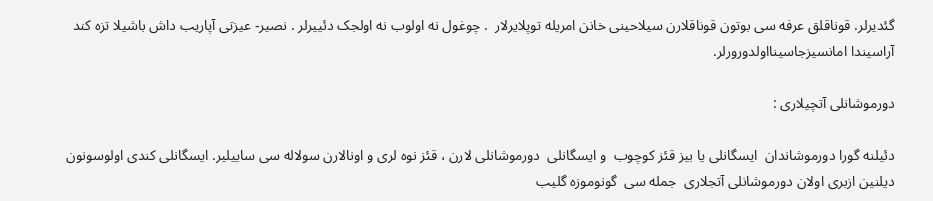گئدیرلر. قوناقلق عرفه سی بوتون قوناقلارن سیلاحینی خانن امریله توپلایرلار  . چوغول نه اولوب نه اولجک دئییرلر . نصیر- عیزتی آپاریب داش باشیلا تزه کند آراسیندا امانسیزجاسینااولدورورلر.

دورموشانلی آتچیلاری :

دئیلنه گورا دورموشاندان  ایسگانلی یا بیز قئز کوچوب  و ایسگانلی  دورموشانلی لارن ، قئز نوه لری و اونالارن سولاله سی ساییلیر. ایسگانلی کندی اولوسونون دیلنین ازبری اولان دورموشانلی آتجلاری  جمله سی  گونوموزه گلیب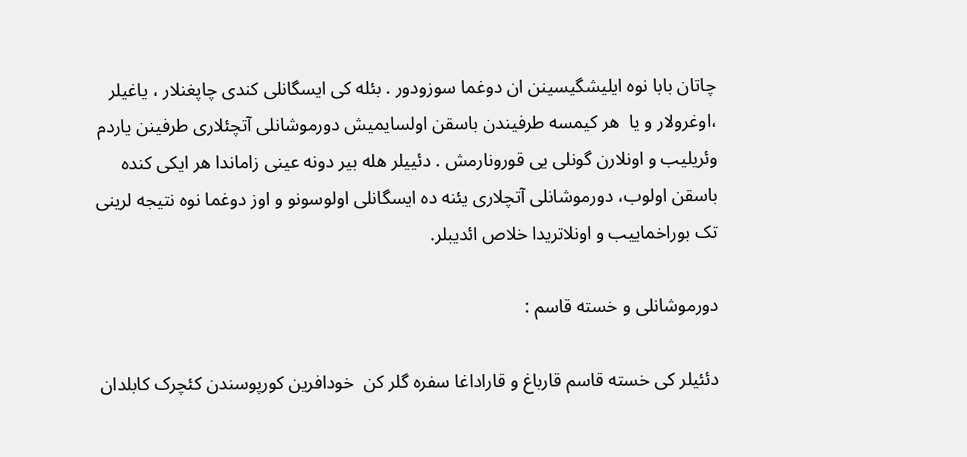چاتان بابا نوه ایلیشگیسینن ان دوغما سوزودور . بئله کی ایسگانلی کندی چاپغنلار ، یاغیلر ،اوغرولار و یا  هر کیمسه طرفیندن باسقن اولسایمیش دورموشانلی آتچئلاری طرفینن یاردم وئریلیب و اونلارن گونلی یی قورونارمش . دئییلر هله بیر دونه عینی زاماندا هر ایکی کنده باسقن اولوب، دورموشانلی آتچلاری یئنه ده ایسگانلی اولوسونو و اوز دوغما نوه نتیجه لرینی تک بوراخماییب و اونلاتریدا خلاص ائدیبلر.

دورموشانلی و خسته قاسم :

دئئیلر کی خسته قاسم قارباغ و قاراداغا سفره گلر کن  خودافرین کورپوسندن کئچرک کابلدان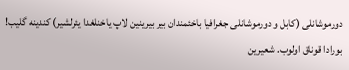دورموشانلی (کابل و دورموشانلی جغرافیا باخئمندان بیر بیرینین لاپ یاخنلغدا یئرلشیر) کندینه گلیب! بورادا قوناق اولوب. شعیرین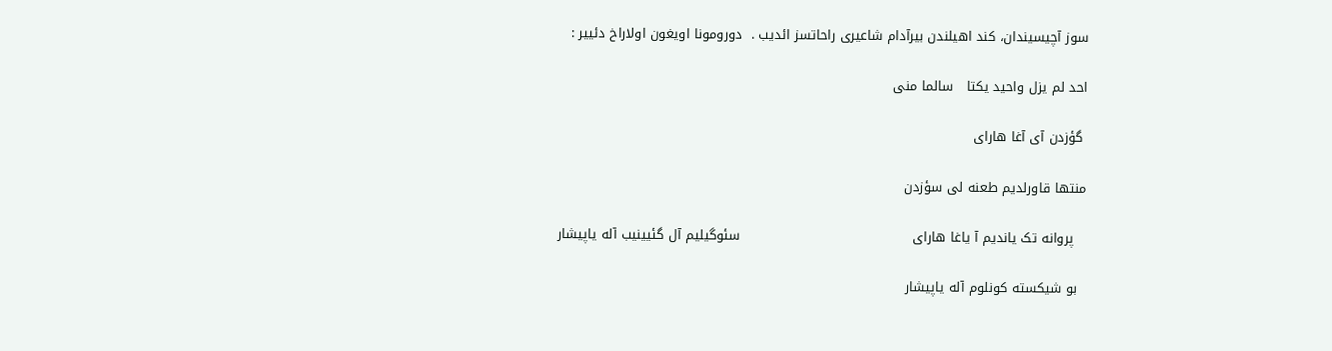سوز آچیسیندان، کند اهیلندن بیرآدام شاعیری راحاتسز ائدیب .  دورومونا اویغون اولاراخ دئییر :

احد لم یزل واحید یکتا   سالما منی

 گؤزدن آی آغا هارای

منتها قاورلدیم طعنه لی سؤزدن

   پروانه تک یاندیم آ یاغا هارای                                       سئوگیلیم آل گئیینیب آله یاپیشار

  بو شیکسته کونلوم آله یاپیشار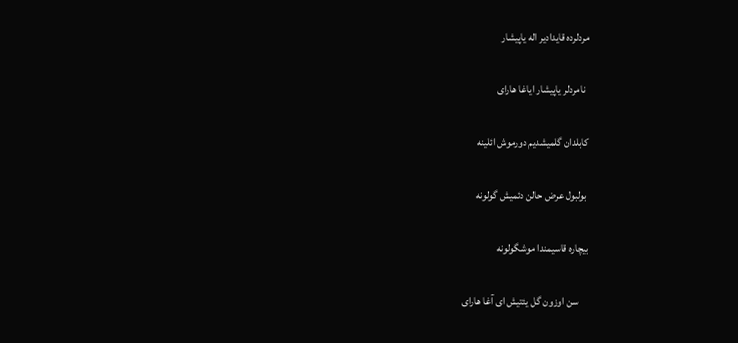مردلرده قایدادیر اله یاپیشار

  نامردلر یاپیشار ایاغا هارای

کابلدان گلمیشدیم دورموش ائلینه

 بولبول عرض حالن دئمیش گولونه

بیچاره قاسیمندا موشگولونه

     سن اوزون گل یئتیش ای آغا هارای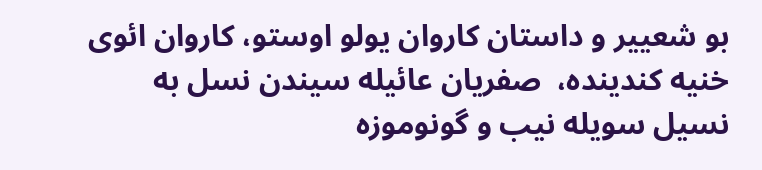بو شعییر و داستان کاروان یولو اوستو، کاروان ائوی خنیه کندینده،  صفریان عائیله سیندن نسل به نسیل سویله نیب و گونوموزه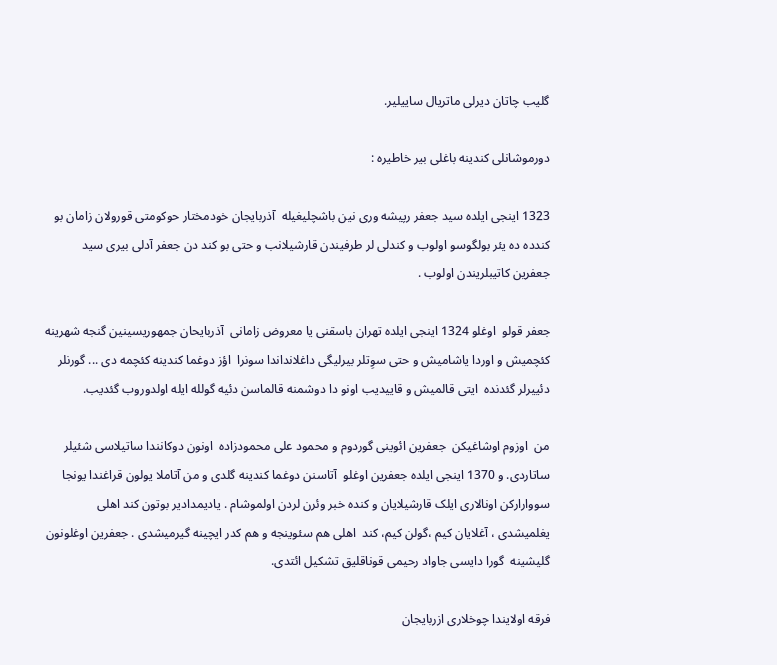گلیب چاتان دیرلی ماتریال ساییلیر.

دورموشانلی کندینه باغلی بیر خاطیره :

1323 اینجی ایلده سید جعفر رپیشه وری نین باشچلیغیله  آذربایجان خودمختار حوکومتی قورولان زامان بو کندده ده یئر بولگوسو اولوب و کندلی لر طرفیندن قارشیلانب و حتی بو کند دن جعفر آدلی بیری سید جعفرین کاتیبلریندن اولوب .

جعفر قولو  اوغلو 1324 اینجی ایلده تهران باسقنی یا معروض زامانی  آذربایحان جمهوریسینین گنجه شهرینه کئچمیش و اوردا یاشامیش و حتی سوِتلر بیرلیگی داغلانداندا سونرا  اؤز دوغما کندینه کئچمه دی ... گورنلر دئییرلر گئدنده  ایتی قالمیش و قاییدیب اونو دا دوشمنه قالماسن دئیه گولله ایله اولدوروب گئدیب.

من  اوزوم اوشاغیکن  جعفرین ائوینی گوردوم و محمود علی محمودزاده  اونون دوکانندا ساتیلاسی شئیلر ساتاردی. و 1370 اینجی ایلده جعفرین اوغلو  آتاسنن دوغما کندینه گلدی و من آتاملا یولون قراغندا یونجا سووارارکن اونالاری ایلک قارشیلایان و کنده خبر وئرن لردن اولموشام . یادیمدادیر بوتون کند اهلی یغلمیشدی ، آغلایان کیم ،گولن کیم، کند  اهلی هم سئوینجه و هم کدر ایچینه گیرمیشدی . جعفرین اوغلونون  گلیشینه  گورا دایسی جاواد رحیمی قوناقلیق تشکیل ائتدی.

فرقه اولایندا چوخلاری ازربایجان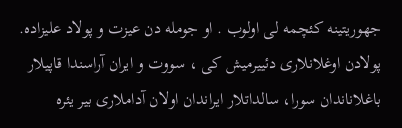جهوریتینه کئچمه لی اولوب . او جومله دن عیزت و پولاد علیزاده. پولادن اوغلانلاری دئییرمیش کی ، سووت و ایران آراسندا قاپیلار باغلاناندان سورا، سالداتلار ایراندان اولان آداملاری بیر یئره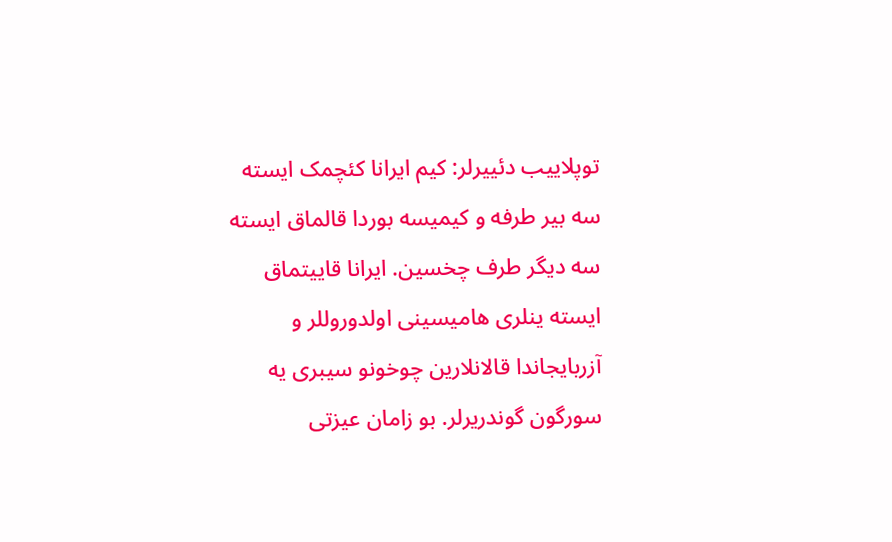توپلاییب دئییرلر: کیم ایرانا کئچمک ایسته سه بیر طرفه و کیمیسه بوردا قالماق ایسته سه دیگر طرف چخسین. ایرانا قاییتماق ایسته ینلری هامیسینی اولدوروللر و آزربایجاندا قالانلارین چوخونو سیبری یه سورگون گوندریرلر. بو زامان عیزتی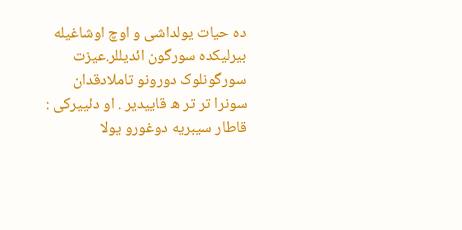ده حیات یولداشی و اوچ اوشاغیله بیرلیکده سورگون ائدیللر.عیزت سورگونلوک دورونو تاملادقدان سونرا تر تر ه قاییدیر . او دئییرکی : قاطار سیبریه دوغورو یولا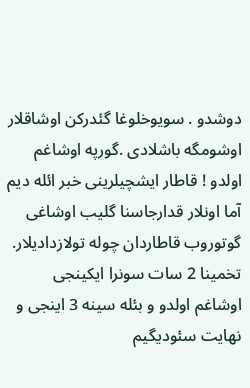دوشدو . سویوخلوغا گئدرکن اوشاقلار اوشومگه باشلادی .گورپه اوشاغم اولدو ! قاطار ایشچیلرینی خبر ائله دیم آما اونلار قدارجاسنا گلیب اوشاغی گوتوروب قاطاردان چوله تولازدادیلار. تخمینا 2 سات سونرا ایکینجی اوشاغم اولدو و بئله سینه 3 اینجی و نهایت سئودیگیم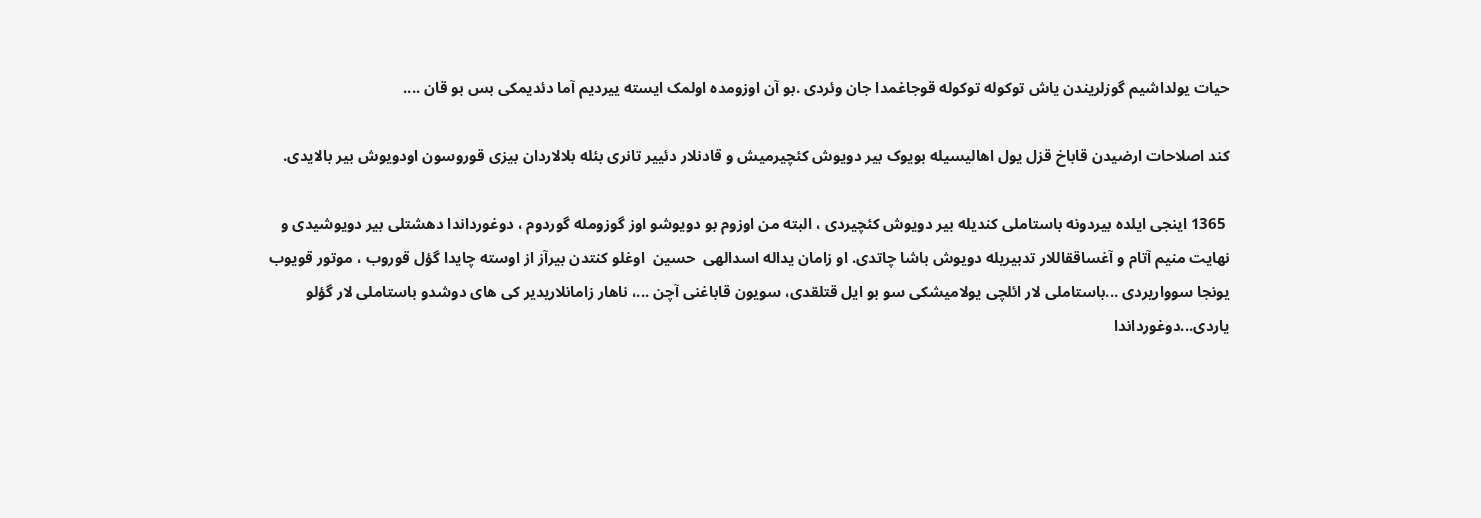حیات یولداشیم گوزلریندن یاش توکوله توکوله قوجاغمدا جان وئردی .بو آن اوزومده اولمک ایسته ییردیم آما دئدیمکی بس بو قان ....

کند اصلاحات ارضیدن قاباخ قزل یول اهالیسیله بویوک بیر دویوش کئچیرمیش و قادنلار دئییر تانری بئله بلالاردان بیزی قوروسون اودویوش بیر بالایدی.

 1365 اینجی ایلده بیردونه باستاملی کندیله بیر دویوش کئچیردی ، البته من اوزوم بو دویوشو اوز گوزومله گوردوم ، دوغورداندا دهشتلی بیر دویوشیدی و نهایت منیم آتام و آغساققاللار تدبیریله دویوش باشا چاتدی. او زامان یداله اسدالهی  حسین  اوغلو کنتدن بیرآز از اوسته چایدا گؤل قوروب ، موتور قویوب یونجا سوواریردی ...باستاملی لار ائلچی یولامیشکی سو بو ایل قتلقدی، سویون قاباغنی آچن ...، ناهار زامانلاریدیر کی های دوشدو باستاملی لار گؤلو یاردی...دوغورداندا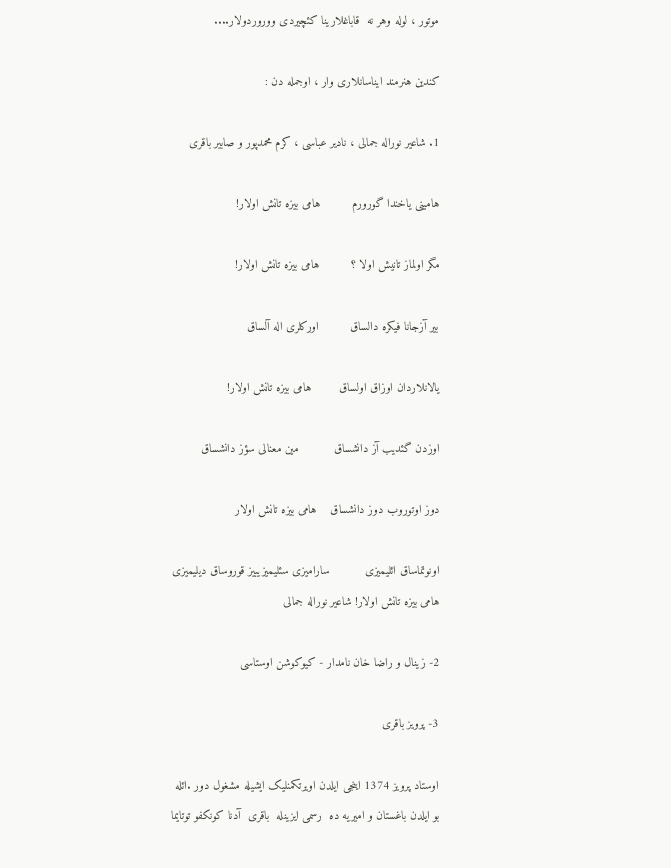موتور ، لوله وهر نه  قاباغلارینا کئچیردی ووروردولار....

کندین هنرمند ایناسانلاری وار ، اوجمله دن :

1. شاعیر نوراله جمالی ، نادیر عباسی ، کرم محمدپور و صابیر باقری

هامینی یاخندا گورورم         هامی بیزه تانش اولار!

مگر اولماز تانیش اولا ؟         هامی بیزه تانش اولار!

بیر آزجانا فیکره دالساق         اورکلری اله آلساق

یالانلاردان اوزاق اولساق        هامی بیزه تانش اولار!

اوزدن گئدیب آز دانشساق          مین معنالی سؤز دانشساق

دوز اوتوروب دوز دانشساق    هامی بیزه تانش اولار

اونوتماساق ائلیمیزی          سارامیزی سئلیمیزیبیز قوروساق دیلیمیزی       هامی بیزه تانش اولار! شاعیر نوراله جمالی

2- زینال و راضا خان نامدار - کیوکوشن اوستاسی

3- پرویز باقری

اوستاد پرویز 1374 اینجی ایلدن اویرتکمنلیک ایشیله مشغول دور .ائله بو ایلدن باغستان و امیریه ده  رسمی ایزینله  باقری  آدنا کونکفو توتایما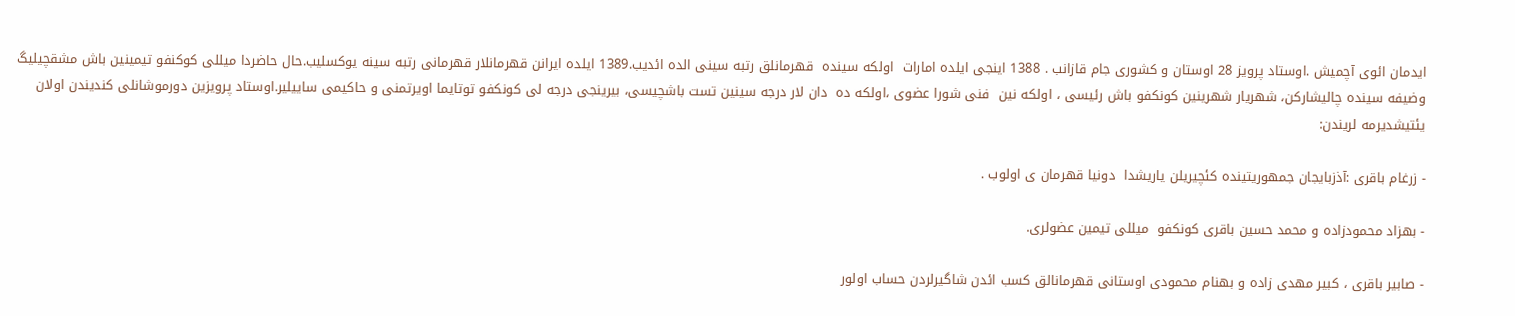ایدمان ائوی آچمیش .اوستاد پرویز 28 اوستان و کشوری جام قازانب . 1388 اینجی ایلده امارات  اولکه سینده  قهرمانلق رتبه سینی الده ائدیب.1389 ایلده ایرانن قهرمانلار قهرمانی رتبه سینه یوکسلیب.حال حاضردا میللی کوکنفو تیمینین باش مشقچیلیگ وضیفه سینده چالیشارکن، شهریار شهرینین کونکفو باش رئیسی ، اولکه نین  فنی شورا عضوی ،اولکه ده  دان لار درجه سینین تست باشچیسی، بیرینجی درجه لی کونکفو توتایما اویرتمنی و حاکیمی ساییلیر.اوستاد پرویزین دورموشانلی کندیندن اولان یئتیشدیرمه لریندن:

- زرغام باقری :آذزبایجان جمهوریتینده کئچیریلن یاریشدا  دونیا قهرمان ی اولوب .

- بهزاد محمودزاده و محمد حسین باقری کونکفو  میللی تیمین عضولری.

- صابیر باقری ، کبیر مهدی زاده و بهنام محمودی اوستانی قهرمانالق کسب ائدن شاگیرلردن حساب اولور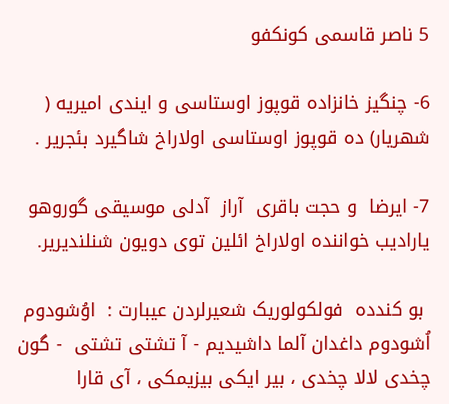5 ناصر قاسمی کونکفو

6- چنگیز خانزاده قوپوز اوستاسی و ایندی امیریه ( شهریار) ده قوپوز اوستاسی اولاراخ شاگیرد بئجریر .

7- ایرضا  و حجت باقری  آراز  آدلی موسیقی گوروهو یارادیب خواننده اولاراخ ائلین توی دویون شنلندیریر.

 بو کندده  فولکولوریک شعیرلردن عیبارت :  اوُشودوم اُشودوم داغدان آلما داشیدیم - آ تشتی تشتی  - گون چخدی لالا چخدی ، بیر ایکی بیزیمکی ، آی قارا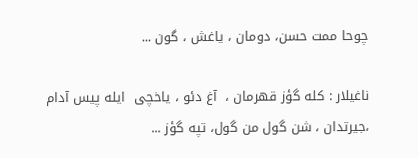چوحا ممت حسن، دومان ، یاغش ، گون ...

ناغیلار : کله گؤز قهرمان ،  آغ دئو ، یاخچی  ایله پیس آدام ،جیرتدان ، شن گول من گول، تپه گؤز ...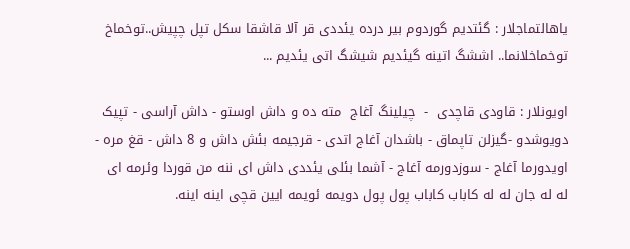یاهالتماجلار : گئتدیم گوردوم بیر درده یئددی قر آلا قاشقا سکل تپل چپیش..توخماخ توخماخلانما.. اششگ اتینه گیئدیم شیشگ اتی یئدیم ...

اویونلار : قاودی قاچدی  -  چیلینگ آغاج  مته ده و داش اوستو - داش آراسی - تپیک دویوشدو -گیزلن تاپماق - باشدان آغاج اتدی - قرجیمه بئش داش و 8 داش - قغ مره - اویدورما آغاج - سوزدورمه آغاج - آشما بئلی یئددی داش ای ننه من قوردا وئرمه ای له له جان له له کاباب کاباب پول پول دویمه ئویمه ایین قچی اینه اینه.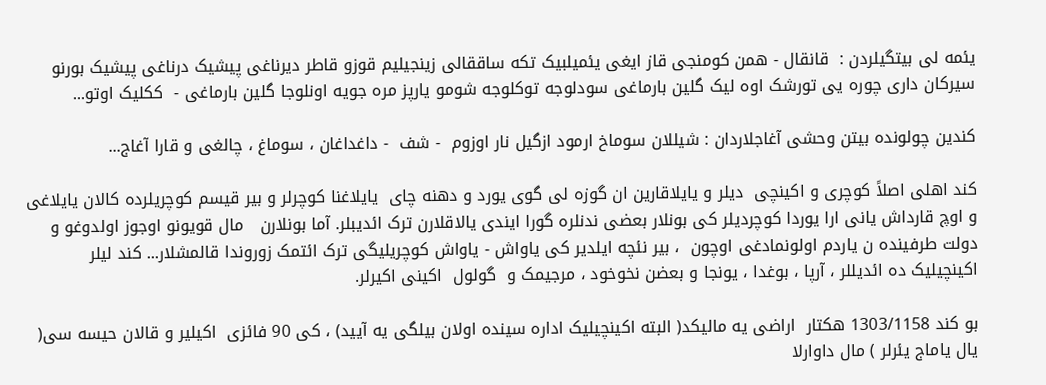یئمه لی بیتگیلردن :  قانقال - همن کومنجی قاز ایغی یئمیلبیک تکه ساققالی زینجیلیم قوزو قاطر دیرناغی پیشیک درناغی پیشیک بورنو سیرکان داری چوره یی تورشک اوه لیک گلین بارماغی سودلوجه توکلوجه شومو یارپز مره جویه اونلوجا گلین بارماغی -  ککلیک اوتو...

کندین چولونده بیتن وحشی آغاجلاردان : شیللان سوماخ ارمود ازگیل نار اوزوم  - شف  - داغداغان ، سوماغ ، چالغی و قارا آغاج...

کند اهلی اصلاً کوچری و اکینچی  دیلر و یایلاقارین ان گوزه لی گوی یورد و دهنه چای  یایلاغنا کوچرلر و بیر قیسم کوچریلرده کالان یایلاغی و اوچ قارداش یانی ارا یوردا کوچردیلر کی بونلار بعضی ندنلره گورا ایندی یالاقلارن ترک ائدیبلر. آما بونلارن   مال قویونو اوجوز اولدوغو و دولت طرفینده ن یاردم اولونمادغی اوچون  ، بیر نئچه ایلدیر کی یاواش - یاواش کوچریلیگی ترک ائتمک زوروندا قالمشلار... کند لیلر اکینچیلیک ده ائدیللر ، آرپا ، بوغدا ، یونجا و بعضن نخوخود ، مرجیمک و  گولول  اکینی اکیرلر.

بو کند 1303/1158 هکتار  اراضی یه مالیکد( البته اکینچیلیک اداره سینده اولان بیلگی یه آیید) ، کی 90 فائزی  اکیلیر و قالان حیسه سی( یال یاماج یئرلر ) مال داوارلا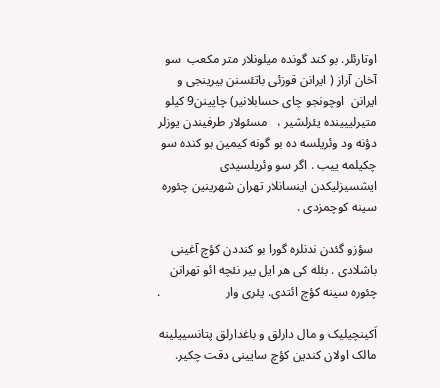اوتارئلر. بو کند گونده میلونلار متر مکعب  سو آخان آراز ( ایرانن قوزئی باتئسنن بیرینجی و ایرانن  اوچونجو چای حسابلانیر) چایینن9 کیلو متیرلییینده یئرلشیر ،   مسئولار طرفیندن یوزلر دؤنه ود وئریلسه ده بو گونه کیمین بو کنده سو چکیلمه ییب . اگر سو وئریلسیدی ایشسیزلیکدن اینسانلار تهران شهرینین چئوره سینه کوچمزدی .

 سؤزو گئدن ندنلره گورا بو کنددن کؤچ آغینی باشلادی . بئله کی هر ایل بیر نئچه ائو تهرانن چئوره سینه کؤچ ائتدی. یئری وار                     .

اَکینچیلیک و مال دارلق و باغدارلق پتانسییلینه مالک اولان کندین کؤچ سایینی دقت چکیر.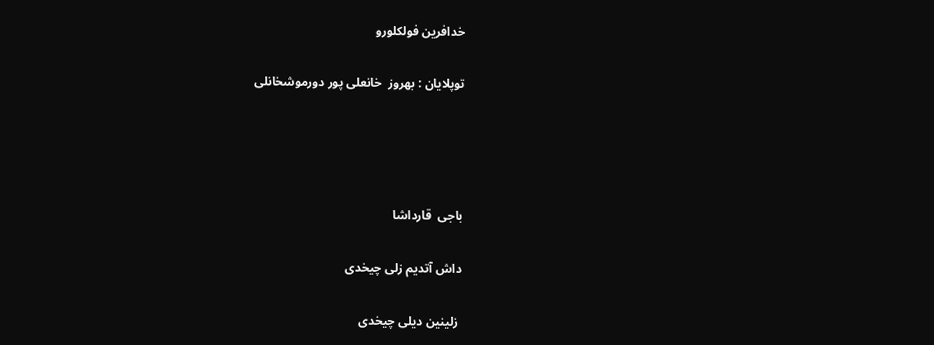خدافرین فولکلورو

توپلایان : بهروز  خانعلی پور دورموشخانلی




باجی  قارداشا

داش آتدیم زلی چیخدی

 زلینین دیلی چیخدی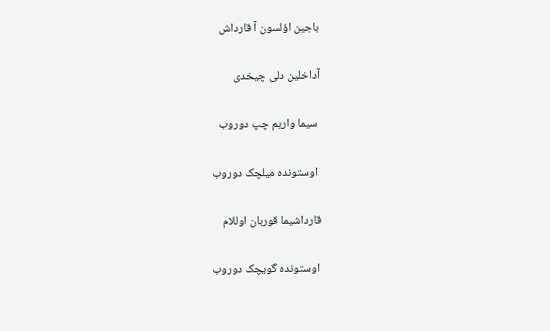باجین اؤلسون آ قارداش

آداخلین دلی چیخدی

 سیما واریم چپ دوروب

 اوستونده میلچک دوروب

قارداشیما قوربان اوللام

 اوستونده گویچک دوروب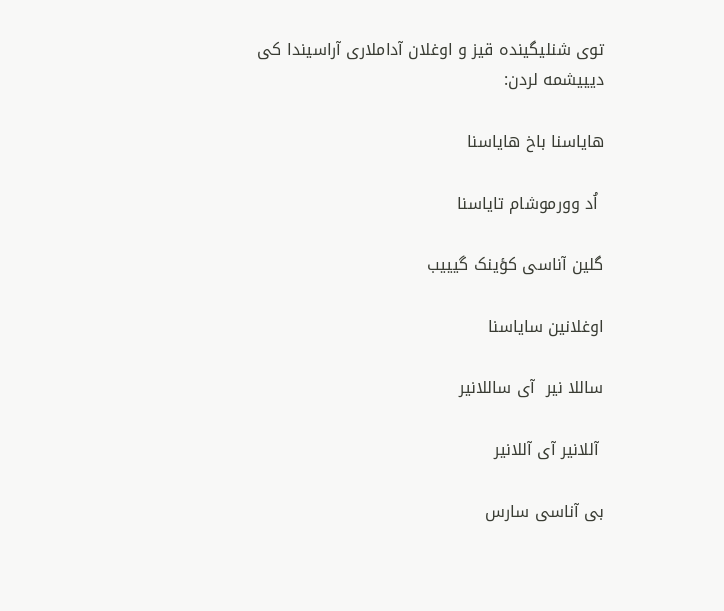توی شنلیگینده قیز و اوغلان آداملاری آراسیندا کی دیییشمه لردن:

هایاسنا باخ هایاسنا

 اُد وورموشام تایاسنا

گلین آناسی کؤینک گیییب

اوغلانین سایاسنا

ساللا نیر  آی ساللانیر

 آللانیر آی آللانیر

بی آناسی سارس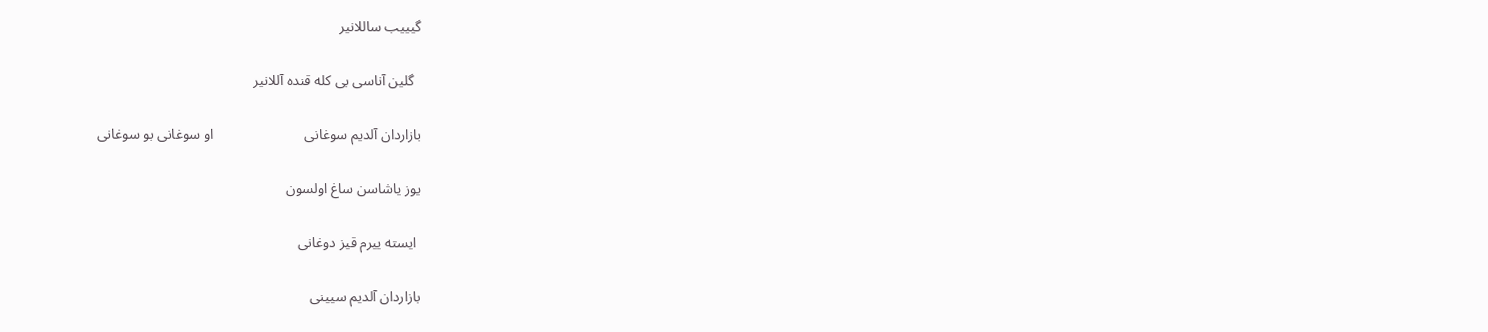گیییب ساللانیر

  گلین آناسی بی کله قنده آللانیر

بازاردان آلدیم سوغانی                         او سوغانی بو سوغانی

یوز یاشاسن ساغ اولسون

 ایسته ییرم قیز دوغانی

بازاردان آلدیم سیینی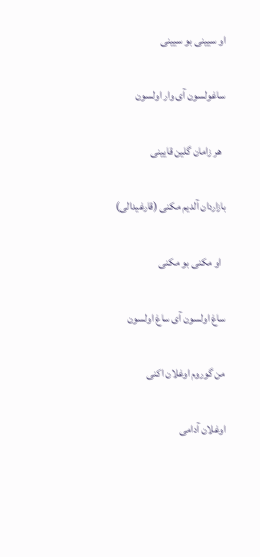او سیینی بو سیینی

ساغولسون آی وار اولسون

  هر زامان گلین قایینی

بازاردان آلدیم مکنی (قارغیدالی)

  او مکنی بو مکنی

ساغ اولسون آی ساغ اولسون

من گوروم اوغلان اکنی

اوغلان آدامی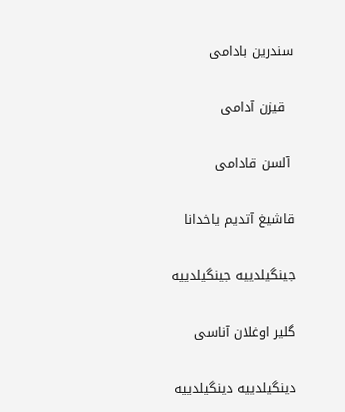سندرین بادامی

  قیزن آدامی

 آلسن قادامی

قاشیغ آتدیم یاخدانا

جینگیلدییه جینگیلدییه

گلیر اوغلان آناسی

دینگیلدییه دینگیلدییه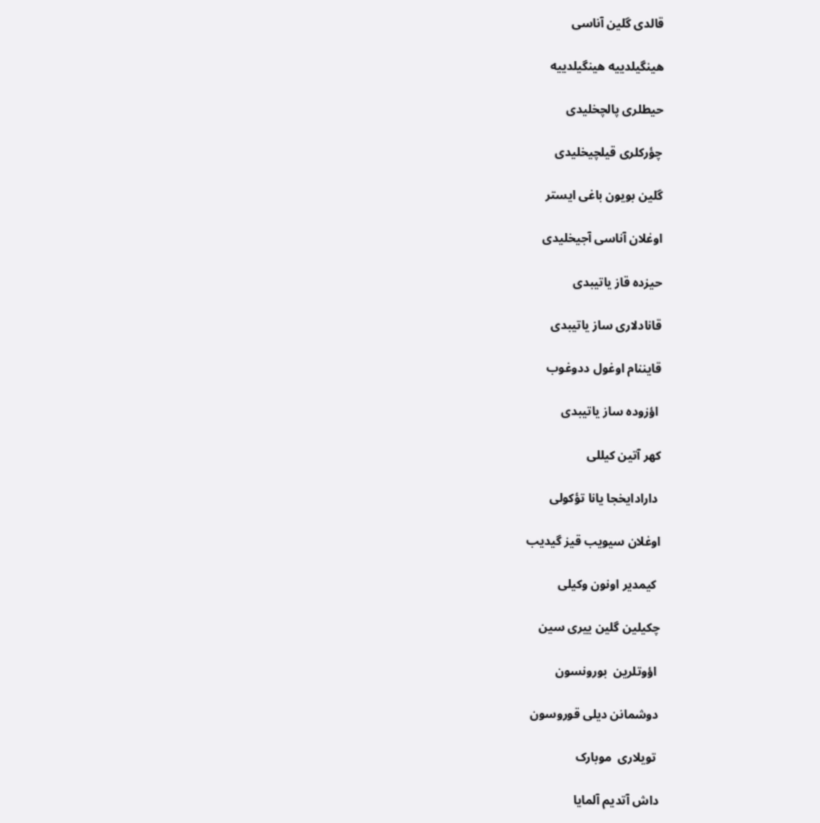قالدی گلین آناسی

هینگیلدییه هینگیلدییه

حیطلری پالچخلیدی

چؤرکلری قیلچیخلیدی

گلین بویون باغی ایستر

اوغلان آناسی آجیخلیدی

حیزده قاز یاتیبدی

قانادلاری ساز یاتیبدی

قایننام اوغول ددوغوب

 اؤزوده ساز یاتیبدی

کهر آتین کیللی

 دارادایخجا یانا تؤکولی

اوغلان سیویب قیز گیدیب

 کیمدیر اونون وکیلی

چکیلین گلین ییری سین

 اؤوتلرین  بورونسون

دوشمانن دیلی قوروسون

 تویلاری  موبارک

داش آتدیم آلمایا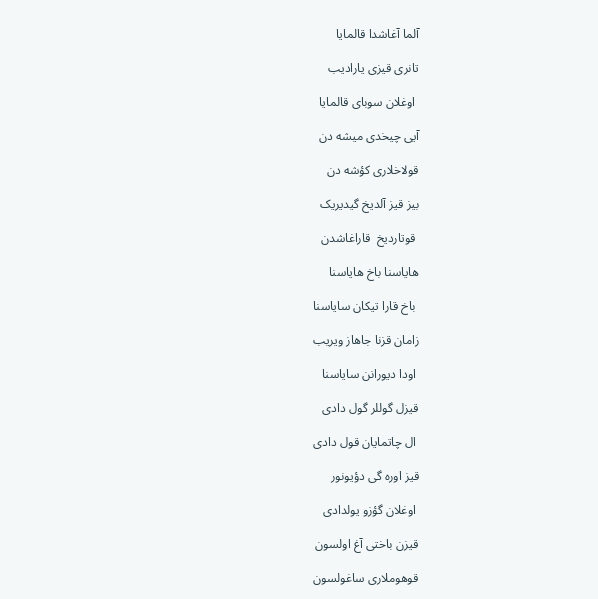آلما آغاشدا قالمایا

تانری قیزی یارادیب

 اوغلان سوبای قالمایا

آیی چیخدی میشه دن

قولاخلاری کؤشه دن

بیز قیز آلدیخ گیدیریک

 قوتاردیخ  قاراغاشدن

هایاسنا باخ هایاسنا

 باخ قارا تیکان سایاسنا

زامان قزنا جاهاز ویریب

 اودا دیورانن سایاسنا

قیزل گوللر گول دادی

 ال چاتمایان قول دادی

قیز اوره گی دؤیونور

 اوغلان گؤزو یولدادی

قیزن باختی آغ اولسون

قوهوملاری ساغولسون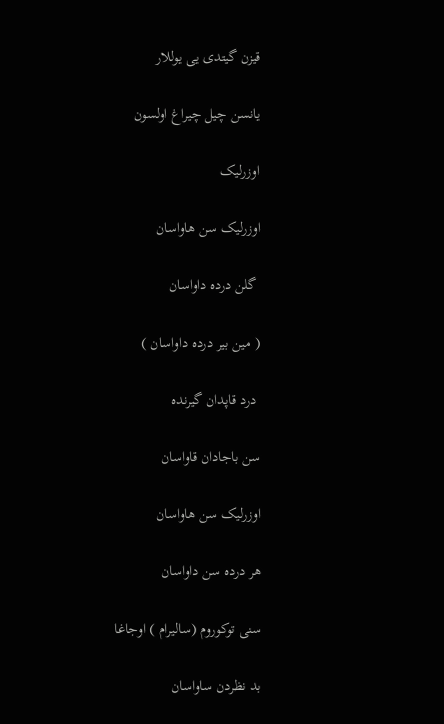قیزن گیتدی یی یوللار

یانسن چیل چیراغ اولسون

اوزرلیک

اوزرلیک سن هاواسان

 گلن درده داواسان

( مین بیر درده داواسان )

 درد قاپدان گیرنده

سن باجادان قاواسان

اوزرلیک سن هاواسان

هر درده سن داواسان

سنی توکوروم (سالیرام ) اوجاغا

بد نظردن ساواسان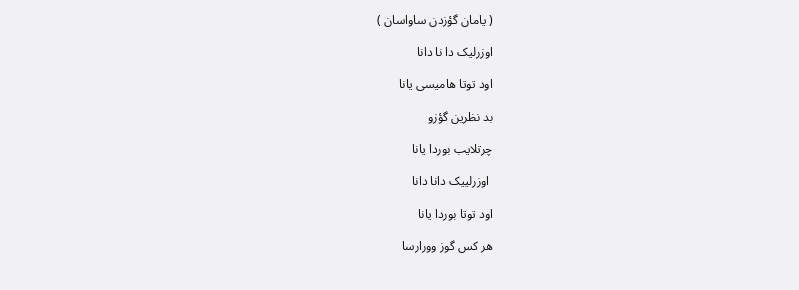( یامان گؤزدن ساواسان )

اوزرلیک دا نا دانا

اود توتا هامیسی یانا

بد نظرین گؤزو

چرتلایب بوردا یانا

 اوزرلییک دانا دانا

اود توتا بوردا یانا

هر کس گوز وورارسا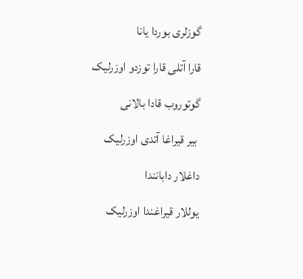گوزلری بوردا یانا

قارا آتلی قارا توزدو اوزرلیک

گوتوروب قادا بالانی

 بیر قیراغا آتدی اوزرلیک

داغلار دابانندا

یوللار قیراغندا اوزرلیک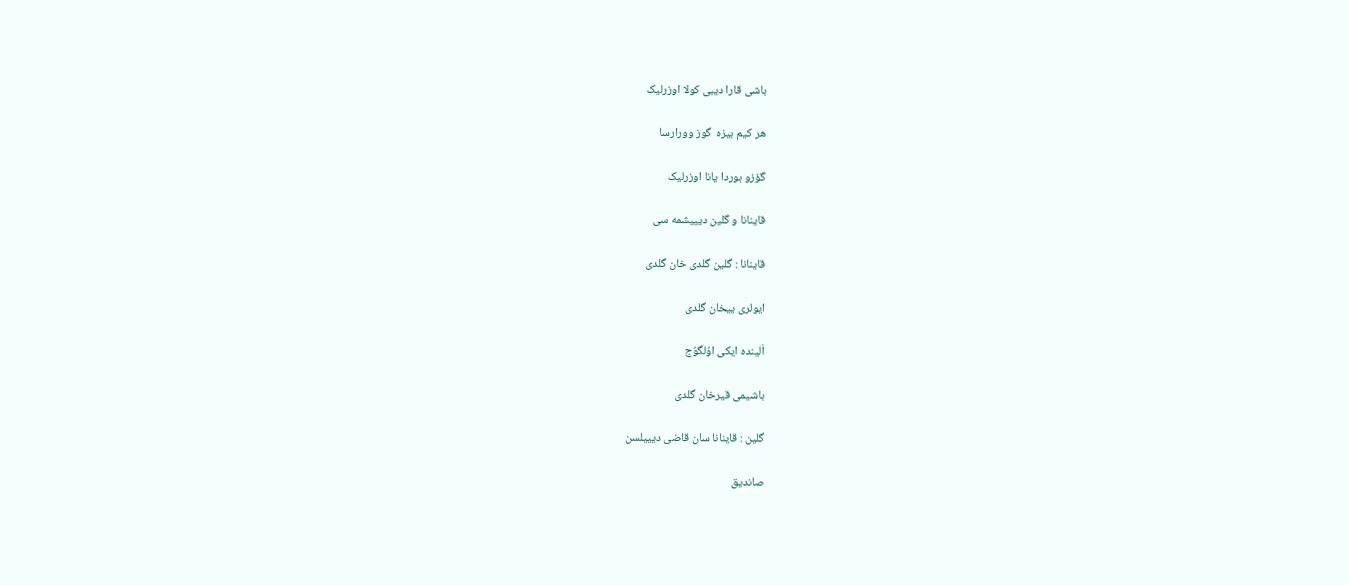باشی قارا دیبی کولا اوزرلیک

هر کیم بیزه  گوز وورارسا

گؤزو بوردا یانا اوزرلیک

قاینانا و گلین دیییشمه سی

قاینانا : گلین گلدی خان گلدی

ایولری ییخان گلدی

اَلینده ایکی اوُلگوُج

باشیمی قیرخان گلدی

گلین : قاینانا سان قاضی دیییلسن

صاندیق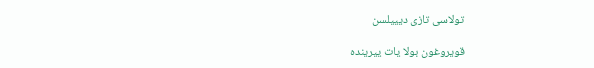تولاسی تازی دیییلسن

قویروغون بولا یات ییرینده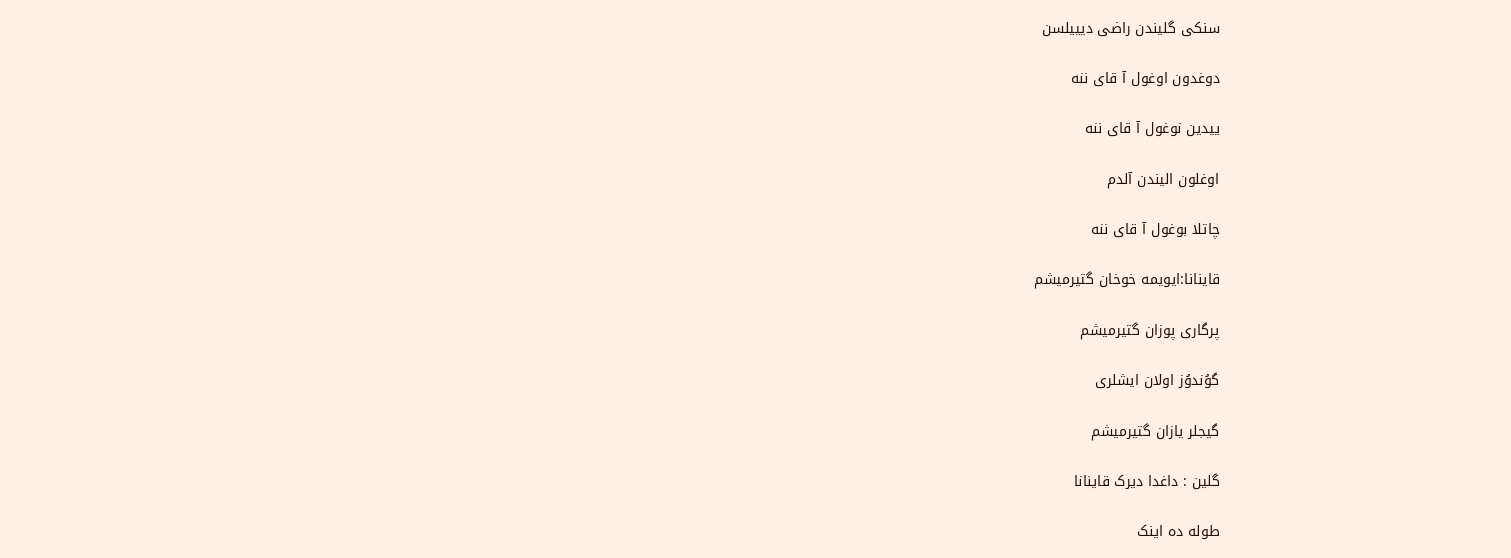سنکی گلیندن راضی دیییلسن

دوغدون اوغول آ قای ننه

ییدین نوغول آ قای ننه

اوغلون الیندن آلدم

چاتلا بوغول آ قای ننه

قاینانا:ایویمه خوخان گتیرمیشم

پرگاری پوزان گتیرمیشم

گوُندوُز اولان ایشلری

گیجلر یازان گتیرمیشم

گلین : داغدا دیرک قاینانا

طوله ده اینک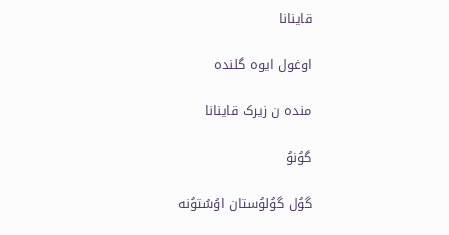قاینانا

اوغول ایوه گلنده

منده ن زیرک قاینانا

گوُنوُ

گوُل گوُلوُستان اوُسُتوُنه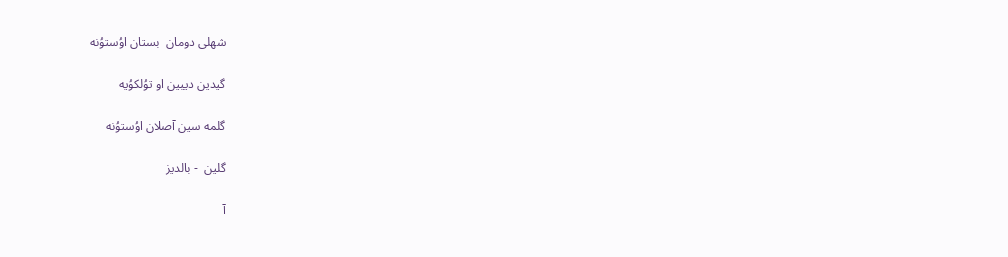شهلی دومان  بستان اوُستوُنه

گیدین دییین او توُلکوُیه

گلمه سین آصلان اوُستوُنه

گلین  - بالدیز

آ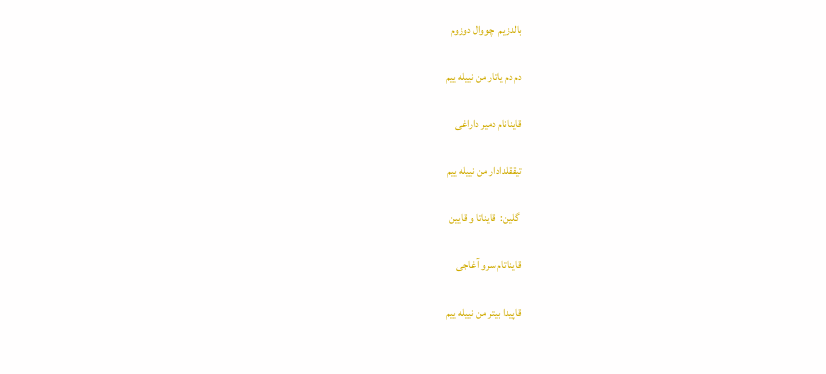بالدزیم  چووال دوزوم

دم دم یاتار من نییله ییم

قاینانام دمیر داراغی

تیققلدادار من نییله ییم

 گلین:  قایناتا و قایین

قایناتام سرو آغاجی

قاپیدا بیتر من نییله ییم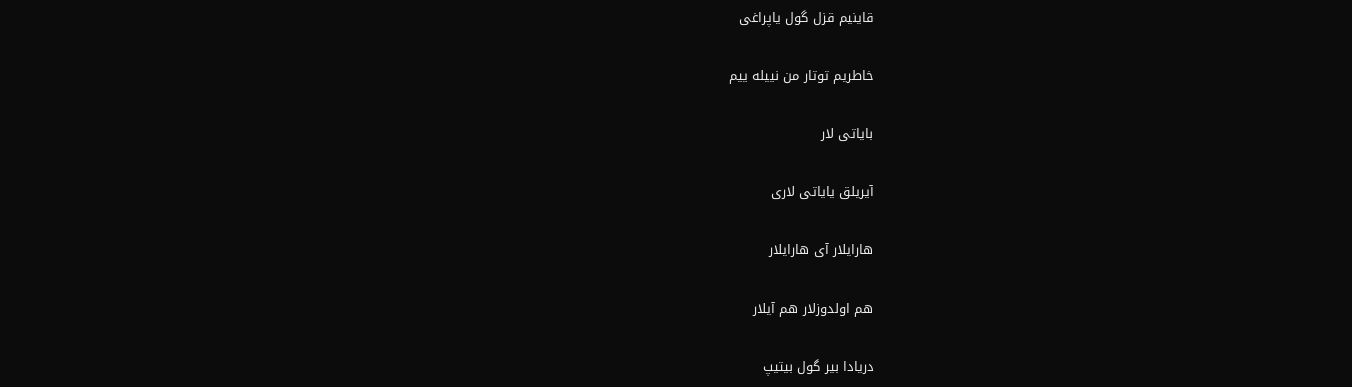قاینیم قزل گول یاپراغی

خاطریم توتار من نییله ییم

بایاتی لار

آیریلق یایاتی لاری

هارایلار آی هارایلار

هم اولدوزلار هم آیلار

دریادا بیر گول بیتیپ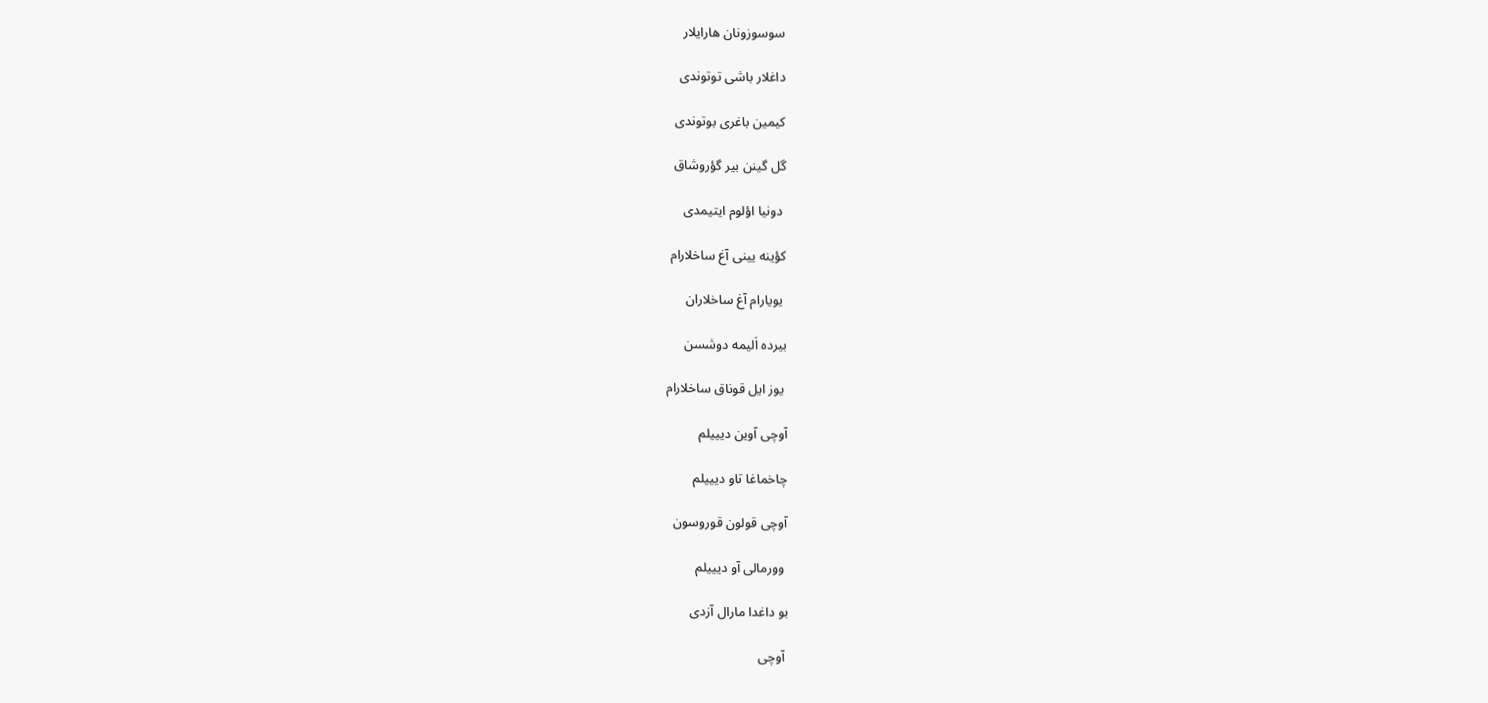سوسوزونان هارایلار

داغلار باشی توتوندی

کیمین باغری بوتوندی

گل گینن بیر گؤروشاق

 دونیا اؤلوم ایتیمدی

کؤینه یینی آغ ساخلارام

 یویارام آغ ساخلاران

بیرده اَلیمه دوشسن

 یوز ایل قوناق ساخلارام

آوچی آوین دیییلم

چاخماغا تاو دیییلم

آوچی قولون قوروسون

 وورمالی آو دیییلم

بو داغدا مارال آزدی

 آوچی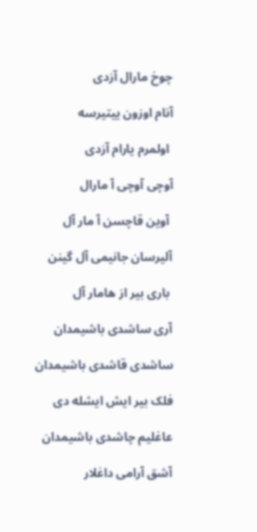چوخ مارال آزدی

آنام اوزون ییتیرسه

 اولمرم یارام آزدی

آوچی آوچی آ مارال

 آوین قاچسن آ مار آل

آلیرسان جانیمی آل گینن

 باری بیر از هامار آل

آری ساشدی باشیمدان

ساشدی قاشدی باشیمدان

فلک بیر ایش ایشله دی

عاغلیم چاشدی باشیمدان

آشق آرامی داغلار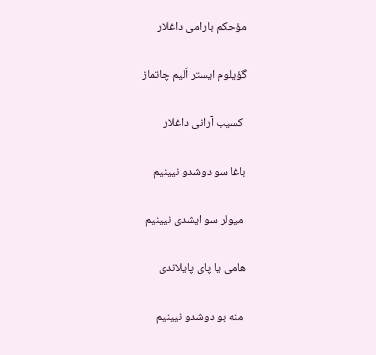مؤحکم بارامی داغلار

گؤیلوم ایستر اَلیم چاتماز

 کسیب آرانی داغلار

باغا سو دوشدو نیینیم

 میولر سو ایشدی نیینیم

هامی یا پای پایلاندی

 منه بو دوشدو نیینیم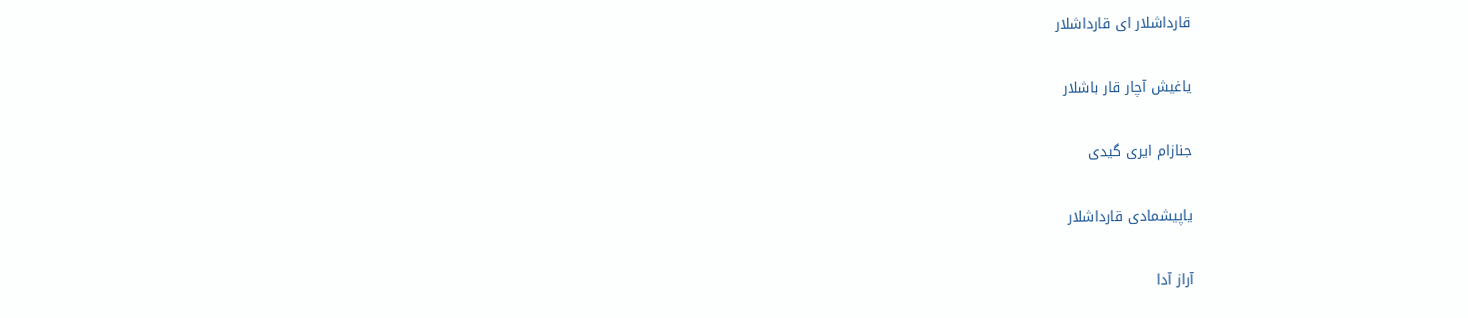قارداشلار ای قارداشلار

یاغیش آچار قار باشلار

جنازام ایری گیدی

یاپیشمادی قارداشلار

آراز آدا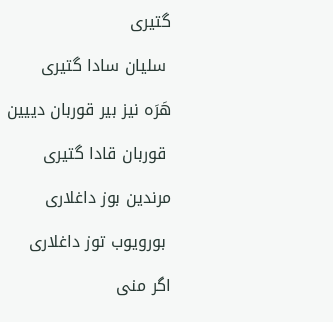گتیری

 سلیان سادا گتیری

هَرَه نیز بیر قوربان دییین

 قوربان قادا گتیری

مرندین بوز داغلاری

 بورویوب توز داغلاری

اگر منی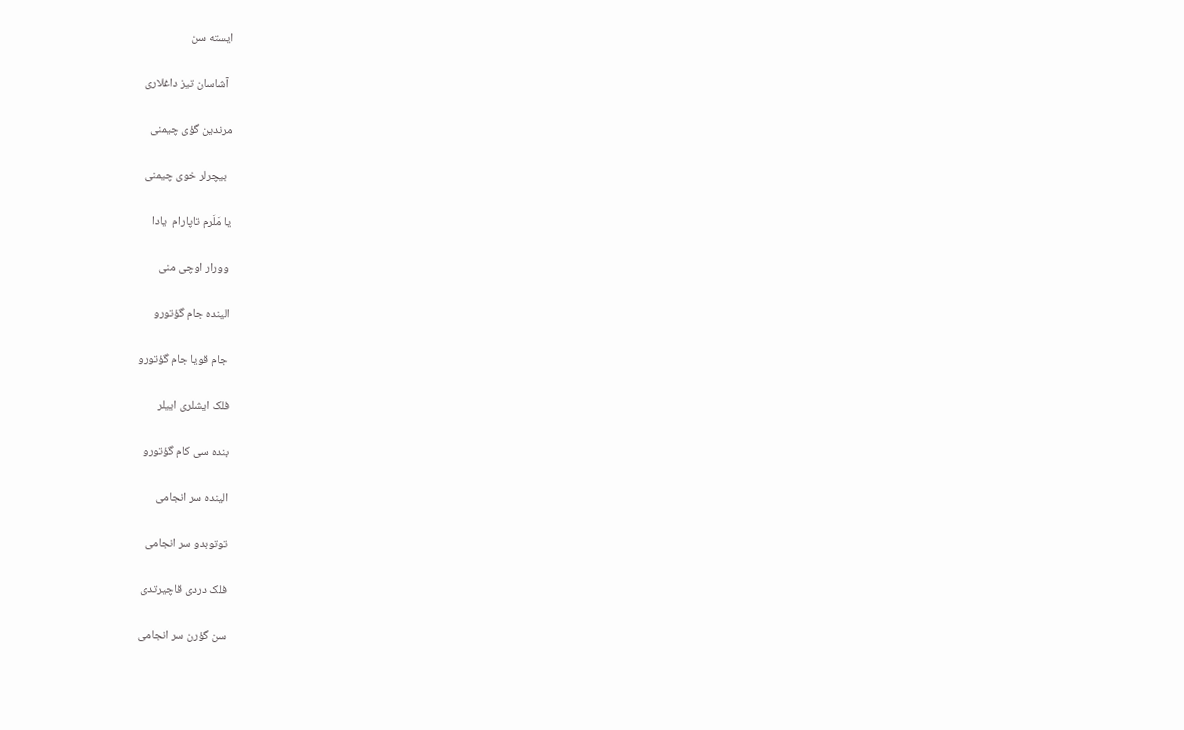ایسته سن

  آشاسان تیز داغلاری

مرندین گؤی چیمنی

  بیچرلر خوی چیمنی

یا مَلَرم تاپارام  یادا

 وورار اوچی منی

الینده جام گؤتورو

 جام قویا جام گؤتورو

فلک ایشلری اییلر

بنده سی کام گؤتورو

الینده سر انجامی

توتوبدو سر انجامی

فلک دردی قاچیرتدی

سن گؤرن سر انجامی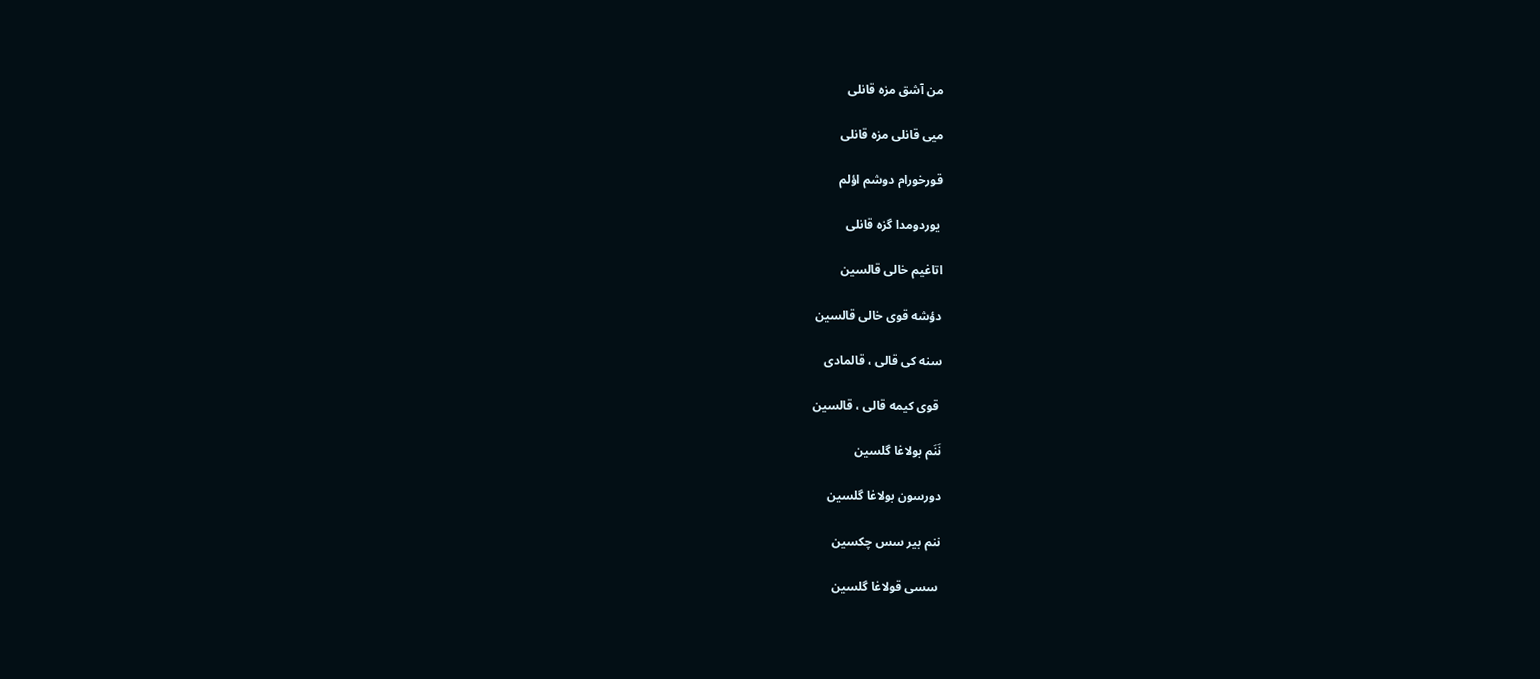من آشق مزه قانلی

میی قانلی مزه قانلی

قورخورام دوشم اؤلم

 یوردومدا گزه قانلی

اتاغیم خالی قالسین

دؤشه قوی خالی قالسین

سنه کی قالی ، قالمادی

 قوی کیمه قالی ، قالسین

نَنَم بولاغا گلسین

دورسون بولاغا گلسین

ننم بیر سس چکسین

 سسی قولاغا گلسین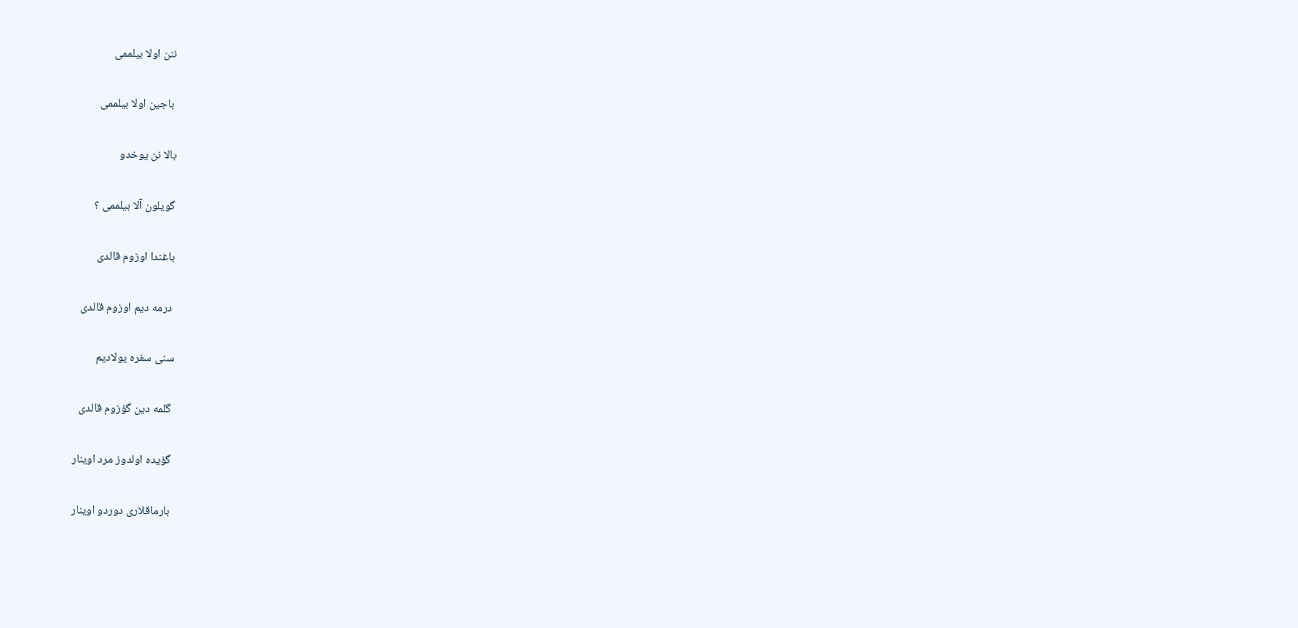ننن اولا بیلممی

 باجین اولا بیلممی

بالا نن یوخدو

گویلون آلا بیلممی ؟

باغندا اوزوم قالدی

 درمه دیم اوزوم قالدی

سنی سفره یولادیم

 گلمه دین گؤزوم قالدی

 گؤیده اولدوز مرد اوینار

 بارماقلاری دوردو اوینار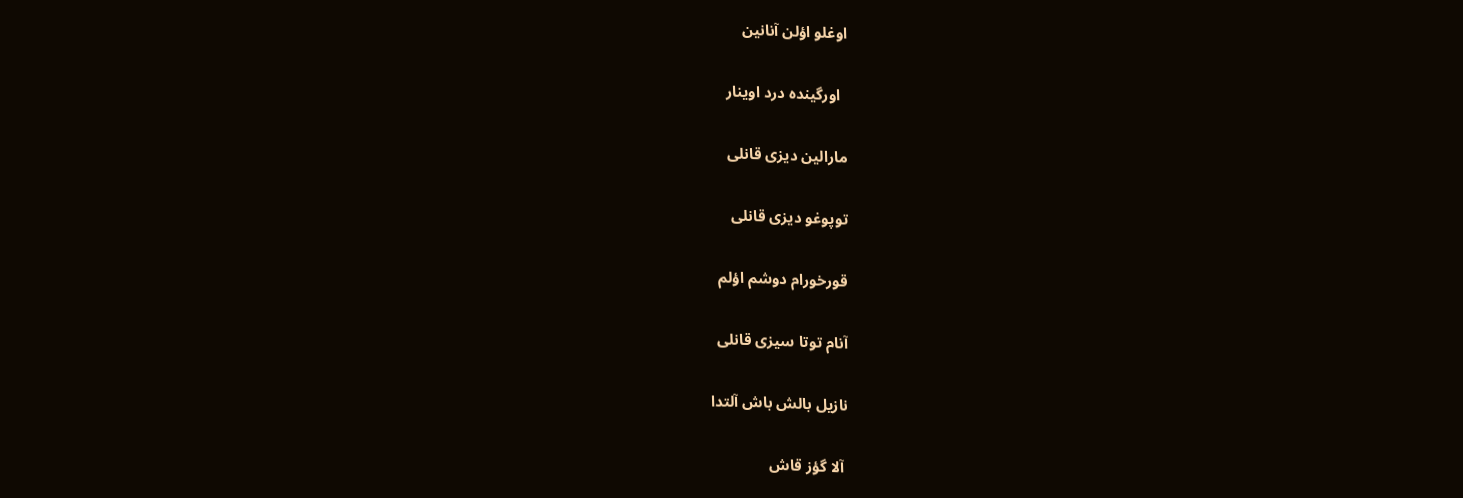اوغلو اؤلن آنانین

  اورگینده درد اوینار

مارالین دیزی قانلی

توپوغو دیزی قانلی

قورخورام دوشم اؤلم

آنام توتا سیزی قانلی

نازیل بالش باش آلتدا

 آلا گؤز قاش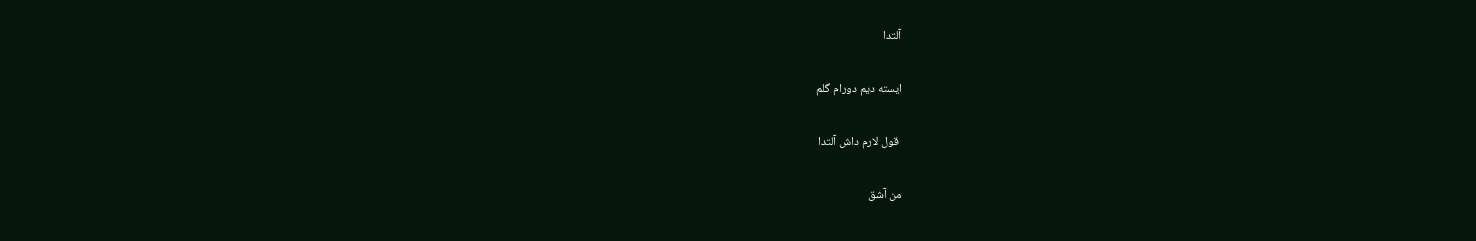آلتدا

ایسته دیم دورام گلم

 قول لارم داش آلتدا

من آشق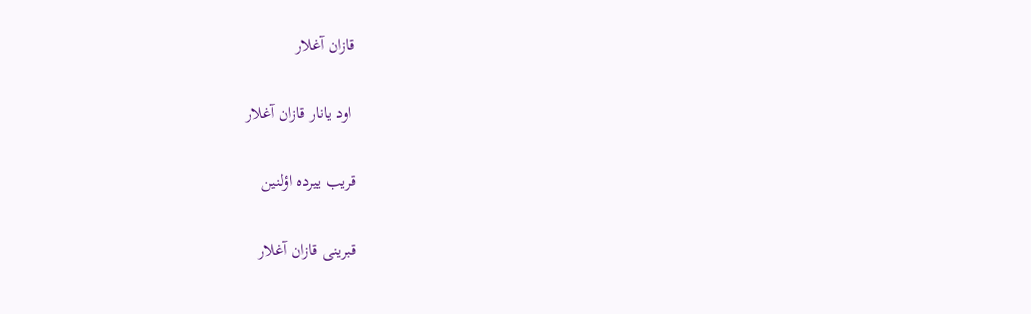قازان آغلار

 اود یانار قازان آغلار

قریب ییرده اؤلنین

قبرینی قازان آغلار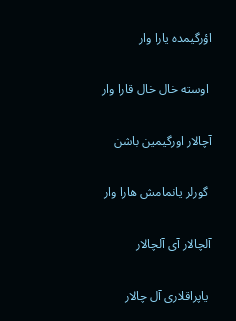اؤرگیمده یارا وار

 اوسته خال خال قارا وار

آچالار اورگیمین باشن

 گورلر یانمامش هارا وار

آلچالار آی آلچالار

 یاپراقلاری آل چالار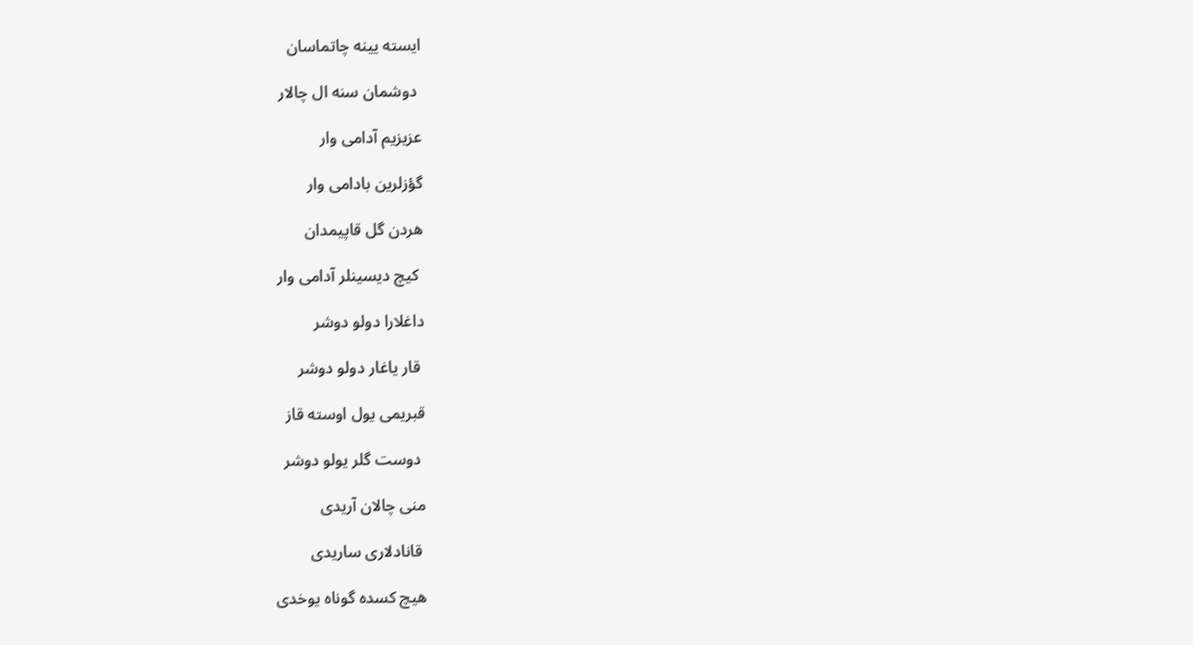ایسته یینه چاتماسان

 دوشمان سنه ال چالار

عزیزیم آدامی وار

گؤزلرین بادامی وار

هردن گل قاپیمدان

 کیچ دیسینلر آدامی وار

داغلارا دولو دوشر

 قار یاغار دولو دوشر

قبریمی یول اوسته قاز

 دوست گلر یولو دوشر

منی چالان آریدی

 قانادلاری ساریدی

هیچ کسده گوناه یوخدی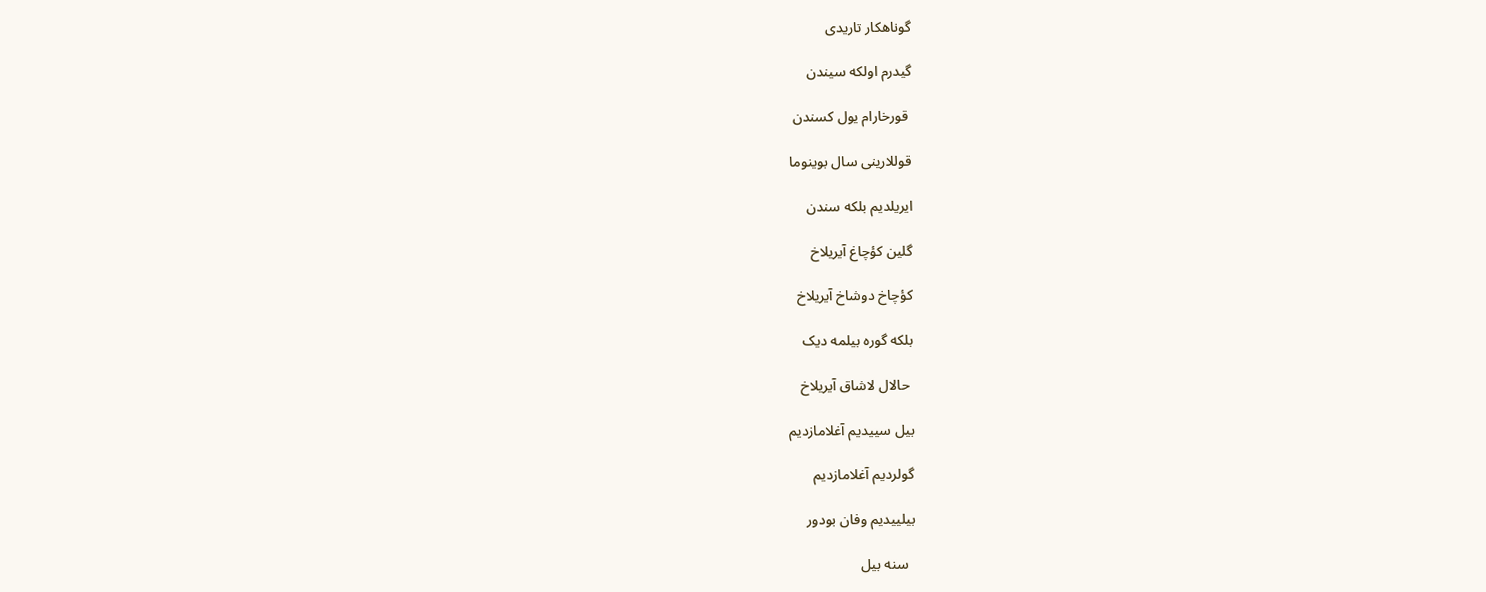گوناهکار تاریدی

گیدرم اولکه سیندن

 قورخارام یول کسندن

قوللارینی سال بوینوما

ایریلدیم بلکه سندن

گلین کؤچاغ آیریلاخ

کؤچاخ دوشاخ آیریلاخ

بلکه گوره بیلمه دیک

 حالال لاشاق آیریلاخ

بیل سییدیم آغلامازدیم

گولردیم آغلامازدیم

بیلییدیم وفان بودور

  سنه بیل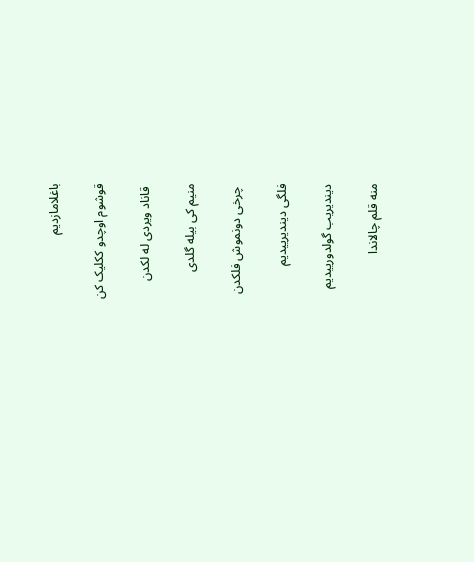باغلامازدیم

قوشوم اوچدو ککلیک کن

 قاناد ویردی له لکدن

منیم کی بیله گلدی

 چرخی دونموش فلکدن

فلگی دیندیرییدیم

دیندیریب گولدورییدیم

منه قلم چالاندا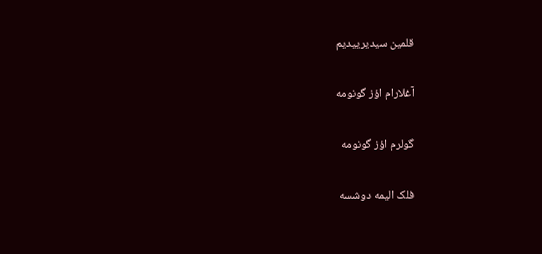قلمین سیدیرییدیم

آغلارام اؤز گونومه

گولرم اؤز گونومه

فلک الیمه دوشسه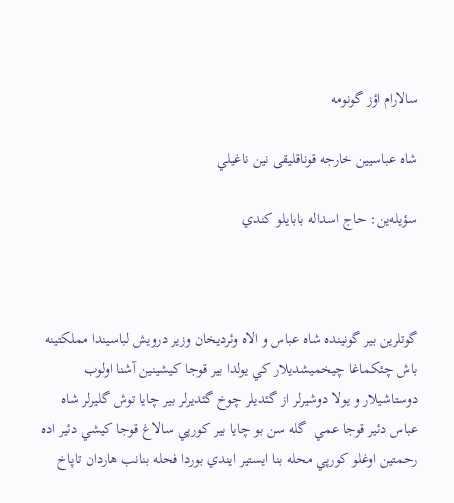سالارام اؤز گونومه

شاه عباسيین خارجه قوناقلیقی نین ناغيلي

سؤیله‌ین: حاج اسداله بابايلو كندي



گوتلرين بير گونينده شاه عباس و الاه وئرديخان وزير درويش لباسيندا مملكتينه باش چئكماغا چيخميشديلار كي يولدا بير قوجا كيشينين آشنا اولوب دوستاشيلار و يولا دوشيرلر از گئديلر چوخ گئديرلر بير چايا توش گليرلر شاه عباس دئير قوجا عمي  گله سن بو چايا بير كورپي سالاغ قوجا كيشي دئير اده رحمتين اوغلو كورپي محله بنا ايستير ايندي بوردا فحله بنانب هاردان تاپاخ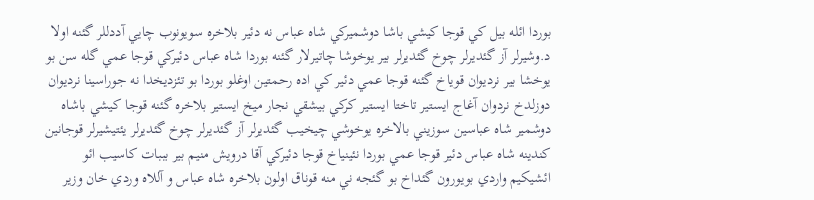بوردا ائله بيل كي قوجا كيشي باشا دوشميركي شاه عباس نه دئير بلاخره سويونوب چايي آددللر گئنه اولا د.وشيرلر آز گئديرلر چوخ گئديرلر بير يوخوشا چاتيرلار گئنه بوردا شاه عباس دئيركي قوجا عمي گله سن بو يوخشا بير نرديوان قوياخ گئنه قوجا عمي دئير كي اده رحمتين اوغلو بوردا بو تئزديخدا نه جوراسينا نرديوان دوزلدخ نردوان آغاج ايستير تاختا ايستير كركي بيشقي نجار ميخ ايستير بلاخره گئنه قوجا كيشي باشاه دوشمير شاه عباسين سوزيني بالاخره يوخوشي چيخيب گئديرلر آز گئديرلر چوخ گئديرلر يئتيشيرلر قوجانين كندينه شاه عباس دئير قوجا عمي بوردا نئينياخ قوجا دئيركي آقا درويش منيم بير بببات كاسيب ائو ائشيكيم واردي بويورون گئداخ بو گئجه ني منه قوناق اولون بلاخره شاه عباس و آللاه وردي خان وزير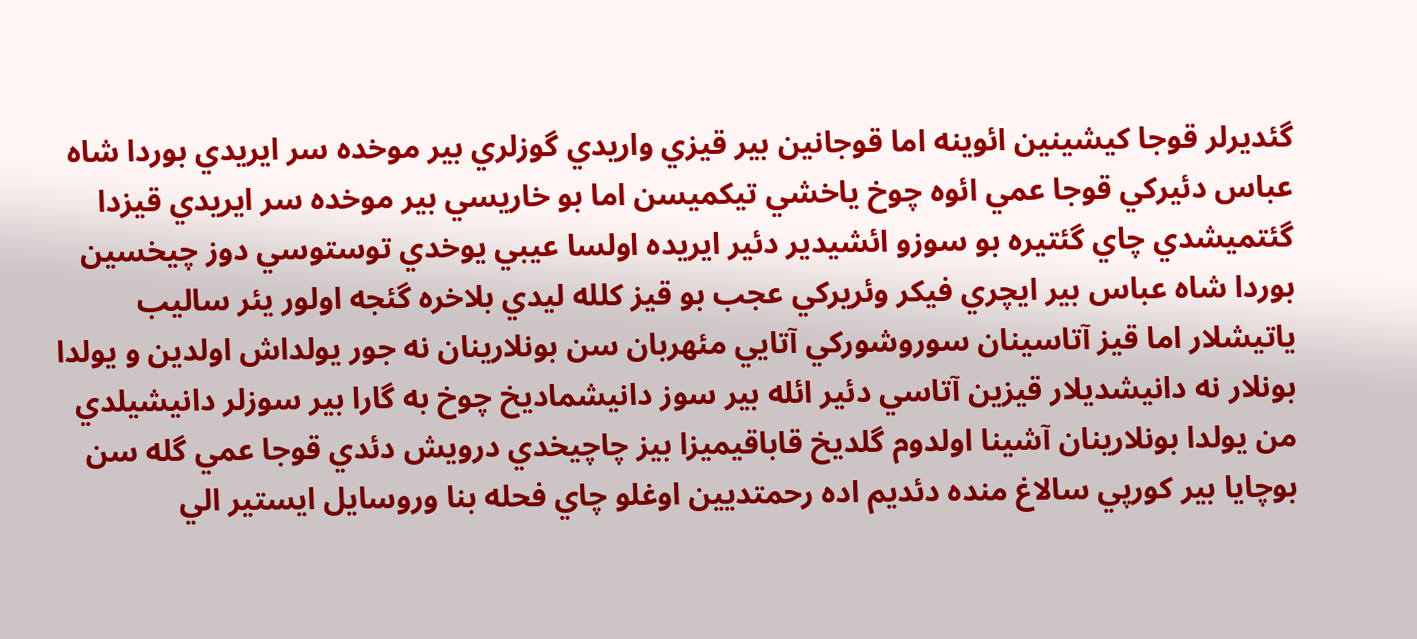گئديرلر قوجا كيشينين ائوينه اما قوجانين بير قيزي واريدي گوزلري بير موخده سر ايريدي بوردا شاه عباس دئيركي قوجا عمي ائوه چوخ ياخشي تيكميسن اما بو خاريسي بير موخده سر ايريدي قيزدا گئتميشدي چاي گئتيره بو سوزو ائشيدير دئير ايريده اولسا عيبي يوخدي توستوسي دوز چيخسين بوردا شاه عباس بير ايچري فيكر وئريركي عجب بو قيز كلله ليدي بلاخره گئجه اولور يئر ساليب ياتيشلار اما قيز آتاسينان سوروشوركي آتايي مئهربان سن بونلارينان نه جور يولداش اولدين و يولدا بونلار نه دانيشديلار قيزين آتاسي دئير ائله بير سوز دانيشماديخ چوخ به گارا بير سوزلر دانيشيلدي من يولدا بونلارينان آشينا اولدوم گلديخ قاباقيميزا بيز چاچيخدي درويش دئدي قوجا عمي گله سن بوچايا بير كورپي سالاغ منده دئديم اده رحمتديين اوغلو چاي فحله بنا وروسايل ايستير الي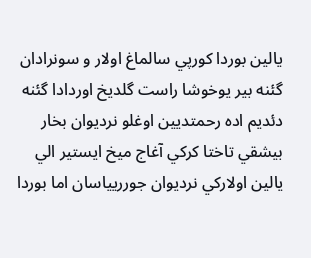يالين بوردا كورپي سالماغ اولار و سونرادان گئنه بير يوخوشا راست گلديخ اوردادا گئنه دئديم اده رحمتديين اوغلو نرديوان بخار بيشقي تاختا كركي آغاج ميخ ايستير الي يالين اولاركي نرديوان جورريياسان اما بوردا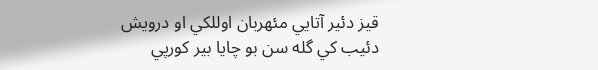قيز دئير آتايي مئهربان اوللكي او درويش دئيب كي گله سن بو چايا بير كورپي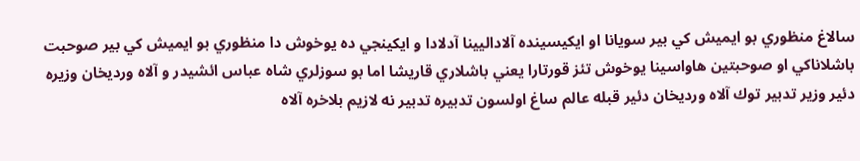سالاغ منظوري بو ايميش كي بير سويانا او ايكيسينده آلاداليينا آدلادا و ايكينجي ده يوخوش دا منظوري بو ايميش كي بير صوحبت باشلاناكي او صوحبتين هاواسينا يوخوش تئز قورتارا يعني باشلاري قاريشا اما بو سوزلري شاه عباس ائشيدر و آلاه ورديخان وزيره دئير وزير تدبير توك آلاه ورديخان دئير قبله عالم ساغ اولسون تدبيره تدبير نه لازيم بلاخره آلاه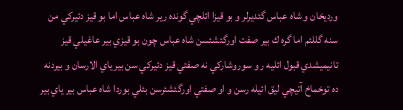ورديخان و شاه عباس گئديرلر و بو قيزا ائلچي گونده رير شاه عباس اما بو قيز دئيركي من سنه گللئم اما گره ك بير صفت اورگئشئسن شاه عباس چون بو قيزي بير عاغيلي قيز تانيميشدي قبول ائليه ر و سوروشاركي نه صفتي قيز دئيركي سن بير ياي الارسان و بيردنه ده توخماخ آتيچي ليق ائيله رسن و او صفتي اورگئشئرسن بئلي بوردا شاه عباس بير ياي بير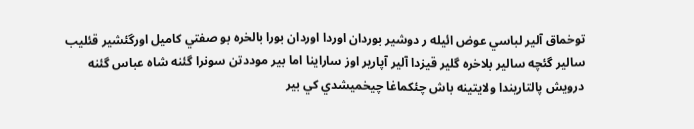توخماق آلير لباسي عوض ائيله ر دوشير بوردان اوردا اوردان بورا بالخره بو صفتي كاميل اورگئشير قئليب سالير گئچه سالير بلاخره گلير قيزدا آلير آپارير اوز ساراينا اما بير موددتن سونرا گئنه شاه عباس گئنه درويش پالتاريندا ولايتينه باش چئكماغا چيخميشدي كي بير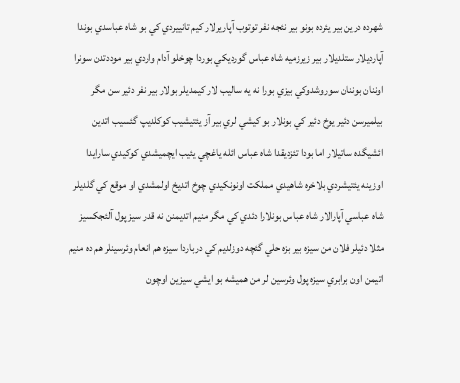شهرده درين بير يئرده بونو بير نئجه نفر توتوب آپاريرلار كيم تانييردي كي بو شاه عباسدي بوندا آپارديلار ستلديلار بير زيرزميه شاه عباس گورديكي بوردا چوخلو آدام واردي بير موددتدن سونرا اوننان بوننان سوروشدوكي بيزي بورا نه يه ساليب لار كيمديلر بولار بير نفر دئير سن مگر بيلميرسن دئير يوخ دئير كي بونلار بو كيشي لري بير آز يئتيشيب كوكلديپ گئسيب اتدين ائشيگده ساتيلار اما بودا تئزديقدا شاه عباس ائله ياغچي يئيب ايچميشدي كوكيدي سارايدا اوزينه يئتيشردي بلاخره شاهيدي مملكت اونونكيدي چوخ اتديخ اولمشدي او موقع كي گلديلر شاه عباسي آپارالار شاه عباس بونلارا دئدي كي مگر منيم اتديمنن نه قدر سيز پول آلئجكسيز مثلا دئيلر فلان من سيزه بير بزه حلي گئچه دوزلديم كي درباردا سيزه هم انعام وئرسينلر هم ده منيم اتيمن اون برابري سيزه پول وئرسين لر من هميشه بو ايشي سيزين اوچون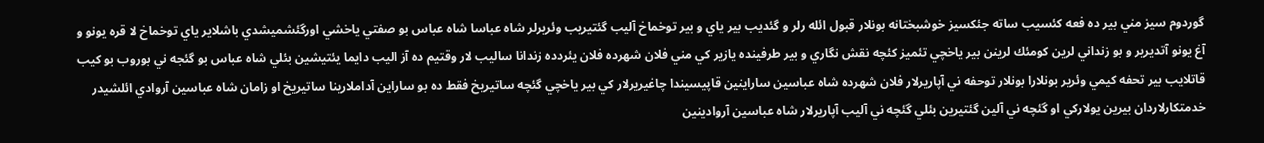گوردوم سيز مني بير ده فعه كئسيب ساته جئكسيز خوشبختانه بونلار قبول ائله رلر و گئديب بير ياي و بير توخماخ آليب گئتيريب وئريرلر شاه عباسا شاه عباس بو صفتي ياخشي اورگئشميشدي باشلاير ياي توخماخ لا قره يونو و آغ يونو آتديرير و بو زنداني لرين كومئك لرينن بير ياخچي تئميز كئچه نقش نگاري و بير طرفينده يازير كي مني فلان شهرده فلان يئردده زندانا ساليب لار وقتيم ده آز اليب دايما يئتيشين بئلي شاه عباس بو گئجه ني بوروب بو كيب قاتلايب بير تحفه كيمي وئرير بونلارا بونلار توحفه ني آپاريرلار فلان شهرده شاه عباسين ساراينين قاپيسيندا چاغيريرلار كي بير ياخچي گئچه ساتيريخ فقط ده بو ساراين آداملارينا ساتيريخ او زامان شاه عباسين آروادي ائلشيدر خدمتكارلاردان بيرين يولاركي او گئچه ني آلين گئتيرين بئلي گئچه ني آليب آپاريرلار شاه عباسين آروادينين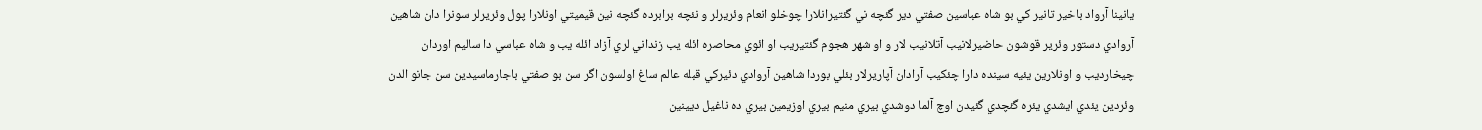يانينا آرواد باخير تانير كي بو شاه عباسين صفتي دير گئچه ني گئتيرانلارا چوخلو انعام وئريرلر و نئچه برابرده گئچه نين قيميتي اونلارا پول وئريرلر سونرا دان شاهين آروادي دستور وئرير قوشون حاضيرلانيب آتلانيب لار و او شهر هجوم گئتيريب او ائوي محاصره ائله يب زنداني لري آزاد ائله يب و شاه عباسي دا ساليم اوردان چيخارديب و اونلارين يئيه سينده دارا چئكيب آرادان آپاريرلار بئلي بوردا شاهين آروادي دئيركي قبله عالم ساغ اولسون اگر سن بو صفتي باجارماسيدين سن جانو الدن وئردين يئدي ايشدي يئره گئچدي گئيدن اوچ آلما دوشدي بيري منيم بيري اوزيمين بيري ده ناغيل ديينين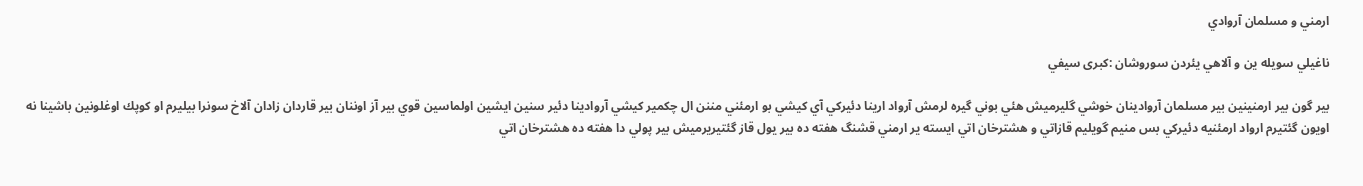ارمني و مسلمان آروادي

ناغيلي سويله ين و آلاهي يئردن سوروشان :كبری سيفي

بير گون بير ارمنينين بير مسلمان آروادينان خوشي گليرميش هئي بوني گيره لرمش آرواد ارينا دئيركي آي كيشي بو ارمئني مننن ال چكمير كيشي آروادينا دئير سنين ايشين اولماسين قوي بير آز اوننان بير قاردان زادان آلاخ سونرا بيليرم او كوپك اوغلونين باشينا نه اويون گئتيرم ارواد ارمئنيه دئيركي بس منيم گويليم قازاتي و هشترخان اتي ايسته ير ارمني قشنگ هفته ده بير يول قاز گئتيريرميش بير پولي دا هفته ده هشترخان اتي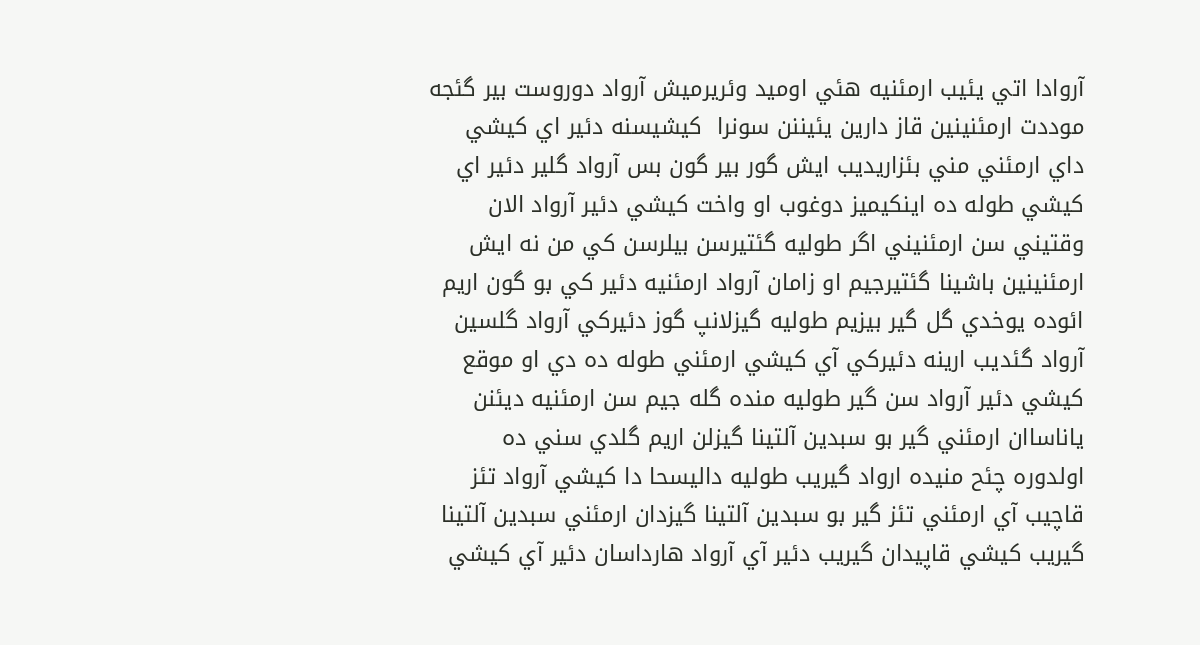آروادا اتي يئيب ارمئنيه هئي اوميد وئريرميش آرواد دوروست بير گئجه موددت ارمئنينين قاز دارين يئيننن سونرا  كيشيسنه دئير اي كيشي داي ارمئني مني بئزاريديب ايش گور بير گون بس آرواد گلير دئير اي كيشي طوله ده اينكيميز دوغوب او واخت كيشي دئير آرواد الان وقتيني سن ارمئنيني اگر طوليه گئتيرسن بيلرسن كي من نه ايش ارمئنينين باشينا گئتيرجيم او زامان آرواد ارمئنيه دئير كي بو گون اريم ائوده يوخدي گل گير بيزيم طوليه گيزلانپ گوز دئيركي آرواد گلسين آرواد گئديب ارينه دئيركي آي كيشي ارمئني طوله ده دي او موقع كيشي دئير آرواد سن گير طوليه منده گله جيم سن ارمئنيه ديئنن ياناساان ارمئني گير بو سبدين آلتينا گيزلن اريم گلدي سني ده اولدوره چئح منيده ارواد گيريب طوليه داليسحا دا كيشي آرواد تئز قاچيب آي ارمئني تئز گير بو سبدين آلتينا گيزدان ارمئني سبدين آلتينا گيريب كيشي قاپيدان گيريب دئير آي آرواد هارداسان دئير آي كيشي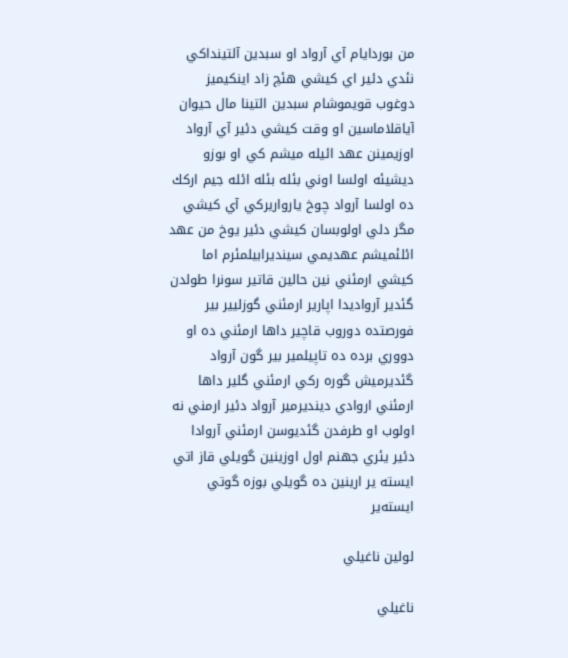من بوردايام آي آرواد او سبدين آلتينداكي نئدي دئير اي كيشي هئچ زاد اينكيميز دوغوب قويموشام سبدين التينا مال حيوان آياقلاماسين او وقت كيشي دئير آي آرواد اوزيمينن عهد ائيله ميشم كي او بوزو ديشيئه اولسا اوني بئله بئله ائله جيم اركك ده اولسا آرواد چوخ يارواريركي آي كيشي مگر دلي اولوبسان كيشي دئير يوخ من عهد ائلئميشم عهديمي سينديرابيلمئرم اما كيشي ارمئني نين حالين قاتير سونرا طولدن گئدير آرواديدا اپارير ارمئني گوزليير بير فورصتده دوروب قاچير داها ارمئني ده او دووري برده ده تاپيلمير بير گون آرواد گئديرميش گوره ركي ارمئني گلير داها ارمئني اروادي دينديرمير آرواد دئير ارمني نه اولوب او طرفدن گئديوسن ارمئني آروادا دئير يئري جهنم اول اوزينين گويلي قاز اتي ايسته ير ارينين ده گويلي بوزه گوتي ايسته‌ير

لولين ناغيلي

ناغيلي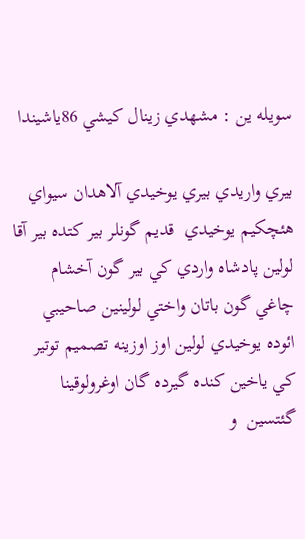سويله ين : مشهدي زينال كيشي 86ياشيندا

بيري واريدي بيري يوخيدي آلاهدان سيواي هئچكيم يوخيدي  قديم گونلر بير كتده بير آقا لولين پادشاه واردي كي بير گون آخشام چاغي گون باتان واختي لولينين صاحيبي ائوده يوخيدي لولين اوز اوزينه تصميم توتير كي ياخين كنده گيرده گان اوغرولوقينا گئتسين  و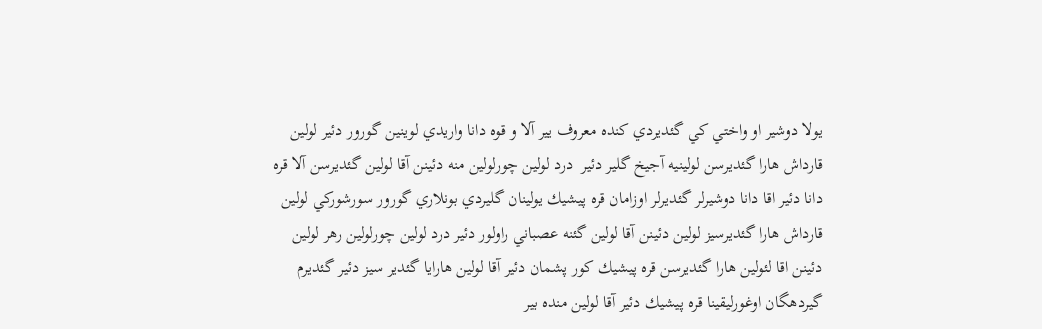يولا دوشير او واختي كي گئديردي كنده معروف يير آلا و قوه دانا واريدي لوينين گورور دئير لولين قارداش هارا گئديرسن لولينيه آجيخ گلير دئير  درد لولين چورلولين منه دئينن آقا لولين گئديرسن آلا قره دانا دئير اقا دانا دوشيرلر گئديرلر اوزامان قره پيشيك يولينان گليردي بونلاري گورور سورشوركي لولين قارداش هارا گئديرسيز لولين دئينن آقا لولين گئنه عصباني راولور دئير درد لولين چورلولين رهر لولين دئينن اقا لئولين هارا گئديرسن قره پيشيك كور پشمان دئير آقا لولين هارايا گئدير سيز دئير گئديرم گيردهگان اوغورليقينا قره پيشيك دئير آقا لولين منده بير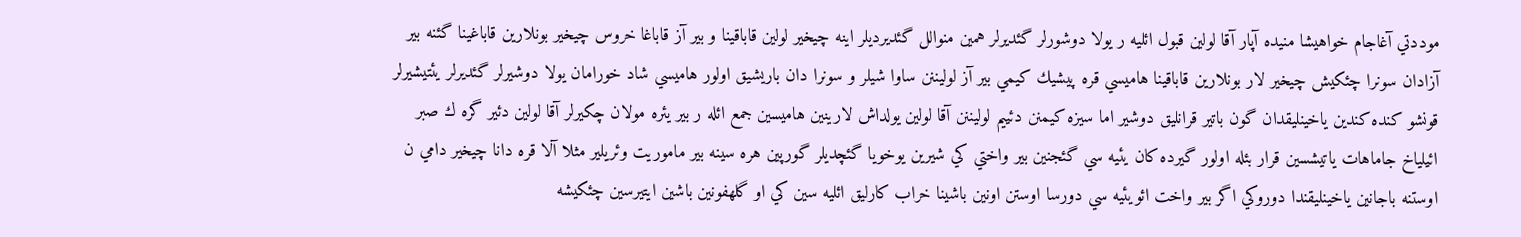موددتي آغاجام خواهيشا منيده آپار آقا لولين قبول ائليه ر يولا دوشورلر گئديرلر همين منوالل گئديرديلر اينه چيخير لولين قاباقينا و بير آز قاباغا خروس چيخير بونلارين قاباغينا گئنه بير آزادان سونرا چئكيش چيخير لار بونلارين قاباقينا هاميسي قره پيشيك كيمي بير آز لوليننن ساوا شيلر و سونرا دان باريشيق اولور هاميسي شاد خورامان يولا دوشيرلر گئديرلر يئتيشيرلر قونشو كنده كندين ياخينليقدان گون باتير قرانليق دوشير اما سيزه كيمنن دئييم لوليننن آقا لولين يولداش لارينين هاميسين جمع ائله ر بير يئره مولان چكيرلر آقا لولين دئير گره ك صبر ائيلياخ جاماهات ياتيشسين قرار بئله اولور گيرده كان يئيه سي گئجنين بير واختي كي شيرين يوخويا گئچديلر گورپين هره سينه بير ماموريت وئريلير مثلا آلا قره دانا چيخير دامي ن اوستنه باجانين ياخينليقندا دوروكي اگر بير واخت ائويئيه سي دورسا اوستن اونين باشينا خراب كارليق ائليه سين كي او گلهفونين باشين ايتيرسين چئكيشه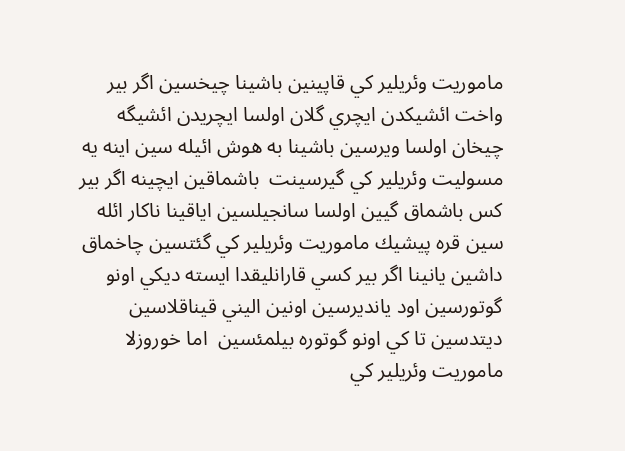ماموريت وئريلير كي قاپينين باشينا چيخسين اگر بير واخت ائشيكدن ايچري گلان اولسا ايچريدن ائشيگه چيخان اولسا ويرسين باشينا به هوش ائيله سين اينه يه مسوليت وئريلير كي گيرسينت  باشماقين ايچينه اگر بير كس باشماق گيين اولسا سانجيلسين اياقينا ناكار ائله سين قره پيشيك ماموريت وئريلير كي گئتسين چاخماق داشين يانينا اگر بير كسي قارانليقدا ايسته ديكي اونو گوتورسين اود يانديرسين اونين اليني قيناقلاسين ديتدسين تا كي اونو گوتوره بيلمئسين  اما خوروزلا ماموريت وئريلير كي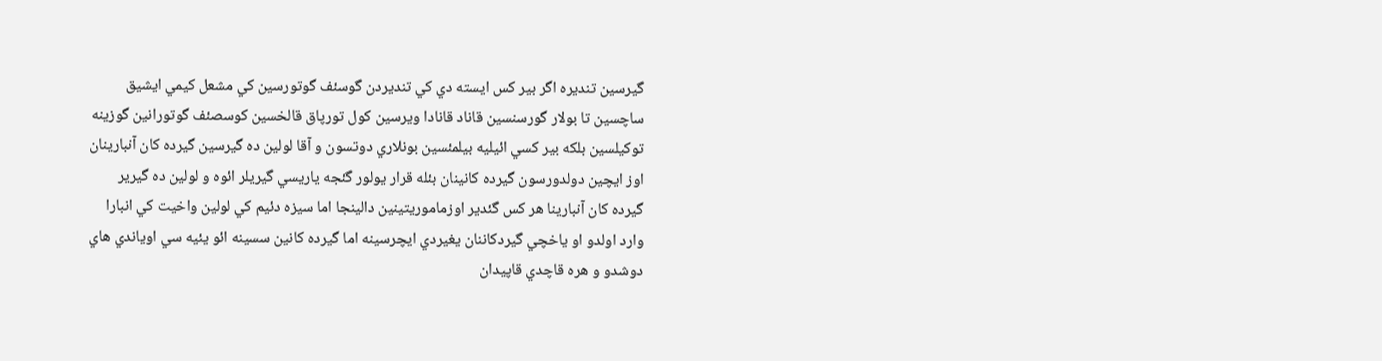گيرسين تنديره اگر بير كس ايسته دي كي تنديردن گوسئف گوتورسين كي مشعل كيمي ايشيق ساچسين تا بولار گورسنسين قاناد قانادا ويرسين كول تورپاق قالخسين كوسصئف گوتورانين گوزينه توكيلسين بلكه بير كسي ائيليه بيلمئسين بونلاري دوتسون و آقا لولين ده گيرسين گيرده كان آنبارينان اوز ايچين دولدورسون گيرده كانينان بئله قرار يولور گئجه ياريسي گيريلر ائوه و لولين ده گيرير گيرده كان آنبارينا هر كس گئدير اوزماموريتينين دالينجا اما سيزه دئيم كي لولين واخيت كي انبارا وارد اولدو او ياخچي گيردكاننان يغيردي ايچرسينه اما گيرده كانين سسينه ائو يئيه سي اوياندي هاي دوشدو و هره قاچدي قاپيدان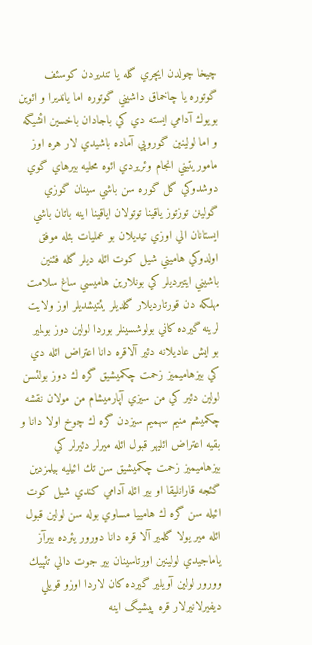چيخا چولدن ايچري گله يا تنديردن كوسئف گوتوره يا چاخماق داشيني گوتوره اما يانديرا و ائوين بويوك آدامي ايسته دي كي باجادان باخسين ائشيگه و اما لولينين گوروپي آماده باشيدي لار هره اوز ماموريتيني انجام وئريردي ائوه محليه بيرهاي گوي دوشدوكي گل گوره سن باشي سينان گوزي گولينن توزتوز ياقينا توتولان اياقينا اينه باتان باشي ايستانان الي اوزي تيديلان بو عمليات بئله موفق اولدوكي هاميني شيل كوت ائله ديلر گله فئنين باشيني ايتيرديلر كي بونلارين هاميسي ساغ سلامت مهلكه دن قورتارديلار گلديلر يئتيشديلر اوز ولايت لرينه گيرده كاني بولوشسينلر بوردا لولين دوز بولمير بو ايش عاديلانه دئير آلاقره دانا اعتراض ائله دي كي بيزهاميميز زحمت چكميشيق گره ك دوز بولئسن لولين دئير كي من سيزي آپارميشام من مولان نقشه چكميشم منيم سهميم سيزدن گره ك چوخ اولا دانا و بقيه اعتراض ائليهر قبول ائله ميرلر دئيرلر كي بيزهاميميز زحمت چكميشيق سن تك ائيليه بيلمزدين گئجه قارانليقا او بير ائله آدامي كندي شيل كوت ائيله سن گره ك هامييا مساوي بوله سن لولين قبول ائله مير يولا گلمير آلا قره دانا دورور يئرده بيرآز ياماجيدي لولينين اورتاسينان بير جوت دالي تئپيك وورور لولين آويلير گيرده كان لاردا اوزو قويلي ديفيرلانيرلار قره پيشيگ اينه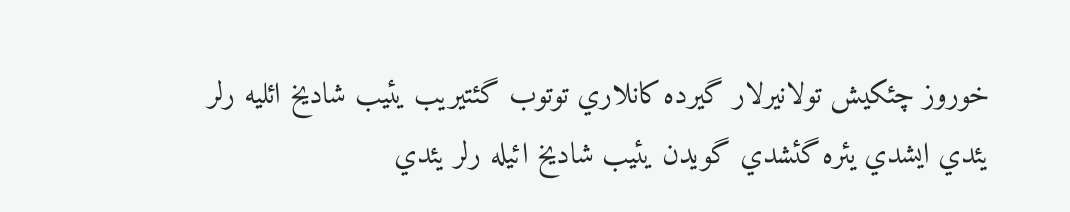خوروز چئكيش تولانيرلار گيرده كانلاري توتوب گئتيريب يئيب شاديخ ائليه رلر يئدي ايشدي يئره گئشدي گويدن يئيب شاديخ ائيله رلر يئدي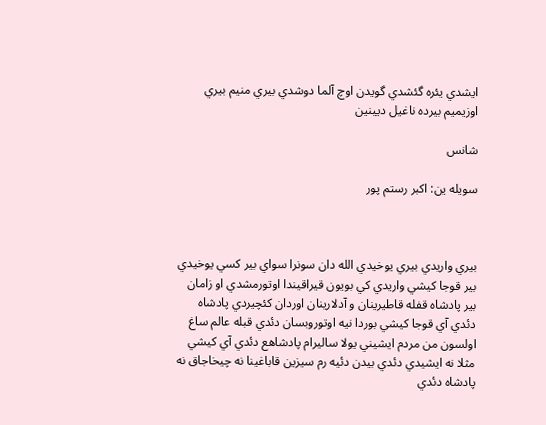ايشدي يئره گئشدي گويدن اوچ آلما دوشدي بيري منيم بيري اوزيميم بيرده ناغيل ديينين

شانس

سويله ين: اكبر رستم پور



بيري واريدي بيري يوخيدي الله دان سونرا سواي بير كسي يوخيدي بير قوجا كيشي واريدي كي بويون قيراقيندا اوتورمشدي او زامان بير پادشاه قفله قاطيرينان و آدلارينان اوردان كئچيردي پادشاه دئدي آي قوجا كيشي بوردا نيه اوتوروبسان دئدي قبله عالم ساغ اولسون من مردم ايشيني يولا ساليرام پادشاهع دئدي آي كيشي مثلا نه ايشيدي دئدي بيدن دئيه رم سيزين قاباغينا نه چيخاجاق نه پادشاه دئدي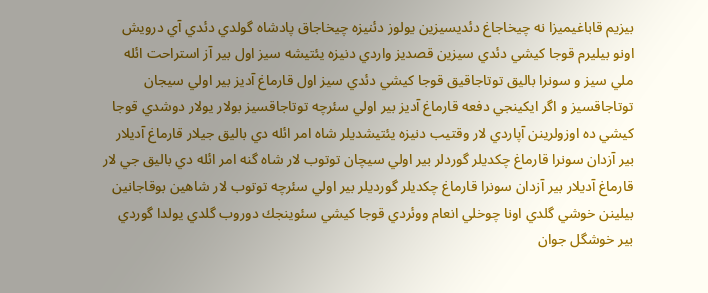بيزيم قاباغيميزا نه چيخاجاغ دئديسيزين يولوز دئنيزه چيخاجاق پادشاه گولدي دئدي آي درويش اونو بيليرم قوجا كيشي دئدي سيزين قصديز واردي دنيزه يئتيشه سيز اول بير آز استراحت ائله ملي سيز و سونرا باليق توتاجاقيق قوجا كيشي دئدي سيز اول قارماغ آديز بير اولي سيجان توتاجاقسيز و اگر ايكينجي دفعه قارماغ آديز بير اولي سئرچه توتاجاقسيز بولار يولار دوشدي قوجا كيشي ده اوزولرينن آپاردي لار وقتيب دنيزه يئتيشديلر شاه امر ائله دي باليق جيلار قارماغ آديلار بير آزدان سونرا قارماغ چكديلر گوردلر بير اولي سيچان توتوب لار شاه گنه امر ائله دي باليق جي لار قارماغ آديلار بير آزدان سونرا قارماغ چكديلر گورديلر بير اولي سئرچه توتوب لار شاهين بوقاجانين بيلينن خوشي گلدي اونا چوخلي انعام ووئردي قوجا كيشي سئوينجك دوروب گلدي يولدا گوردي بير خوشگل جوان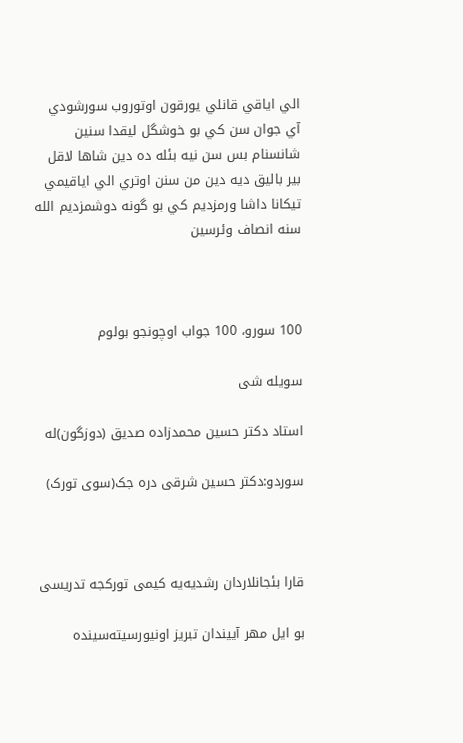الي اياقي قانلي يورقون اوتوروب سورشودي آي جوان سن كي بو خوشگل ليقدا سنين شانسنام بس سن نيه بئله ده دين شاها لاقل بير باليق ديه دين من سنن اوتري الي اياقيمي تيكانا داشا ورمزديم كي بو گونه دوشمزديم الله سنه انصاف وئرسين



100 سورو، 100 جواب اوچونجو بولوم

سویله شی

استاد دکتر حسین محمدزاده صدیق (دوزگون)له

سوردو:دکتر حسین شرقی دره جک(سوی تورک)



قارا بئجانلاردان رشدیه‌یه کیمی تورکجه تدریسی

بو ایل مهر آییندان تبریز اونیورسیته‌سینده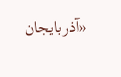«آذربایجان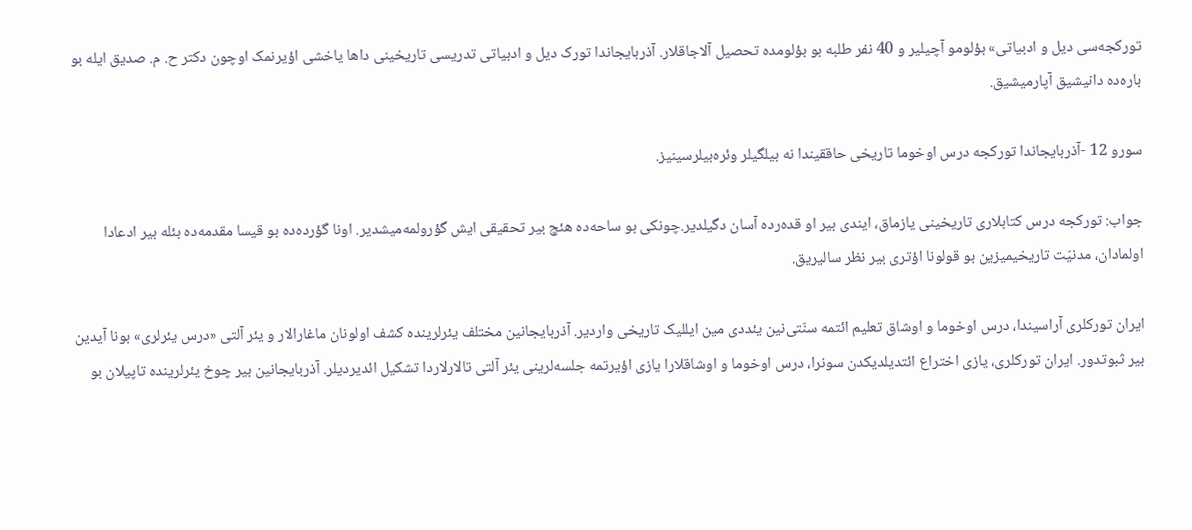تورکجه‌سی دیل و ادبیاتی» بؤلومو آچیلیر و 40 نفر طلبه بو بؤلومده تحصیل آلاجاقلار. آذربایجاندا تورک دیل و ادبیاتی تدریسی تاریخینی داها یاخشی اؤیرنمک اوچون دکتر ح. م. صدیق ایله بو باره‌ده دانیشیق آپارمیشیق.

سورو 12 -آذربایجاندا تورکجه درس اوخوما تاریخی حاققیندا نه بیلگیلر وئره‌بیلرسینیز.

جواب: تورکجه درس کتابلاری تاریخینی یازماق، ایندی بیر او قده‌رده آسان دگیلدیر.چونکی بو ساحه‌ده هئچ بیر تحقیقی ایش گؤرولمه‌میشدیر. اونا گؤرده‌ده بو قیسا مقدمه‌ده بئله بیر ادعادا اولمادان، مدنیّت تاریخیمیزین بو قولونا اؤتری بیر نظر سالیریق.

ایران تورکلری آراسیندا، درس اوخوما و اوشاق تعلیم ائتمه سنّتی‌نین یئددی مین ایللیک تاریخی واردیر. آذربایجانین مختلف یئرلرینده کشف اولونان ماغارالار و یئر آلتی «درس یئرلری» بونا آیدین بیر ثبوتدور. ایران تورکلری، یازی اختراع ائتدیلدیکدن سونرا، درس اوخوما و اوشاقلارا یازی اؤیرتمه جلسه‌لرینی یئر آلتی تالارلاردا تشکیل ائدیردیلر. آذربایجانین بیر چوخ یئرلرینده تاپیلان بو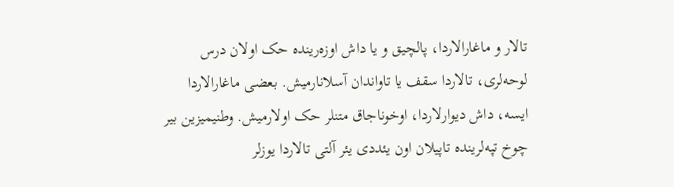تالار و ماغارالاردا، پالچیق و یا داش اوزه‌رینده حک اولان درس لوحه‌لری، تالاردا سقف یا تاواندان آسلانارمیش. بعضی ماغارالاردا ایسه، داش دیوارلاردا، اوخوناجاق متنلر حک اولارمیش. وطنیمیزین بیر چوخ تپه‌لرینده تاپیلان اون یئددی یئر آلتی تالاردا یوزلر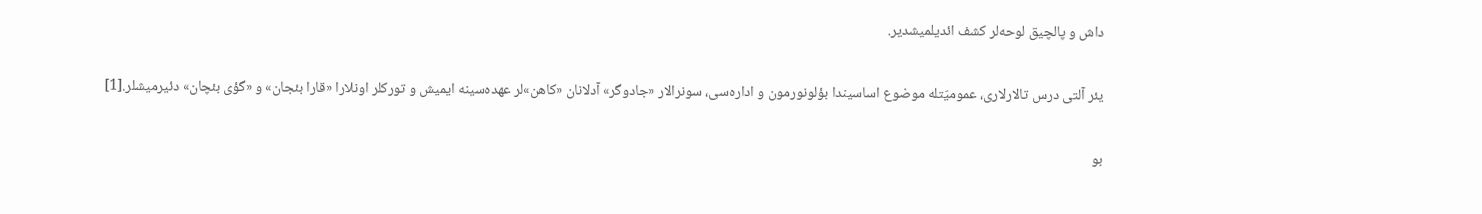داش و پالچیق لوحه‌لر کشف ائدیلمیشدیر.

یئر آلتی درس تالارلاری، عمومیّتله موضوع اساسیندا بؤلونورمون و اداره‌سی، سونرالار «جادوگر» آدلانان «کاهن»لر عهده‌سینه ایمیش و تورکلر اونلارا «قارا بئجان» و «گؤی بئچان» دئیرمیشلر.[1]

بو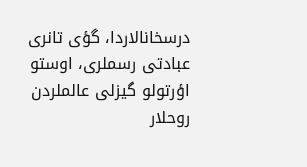درسخانالاردا، گؤی تانری عبادتی رسملری، اوستو اؤرتولو گیزلی عالملردن روحلار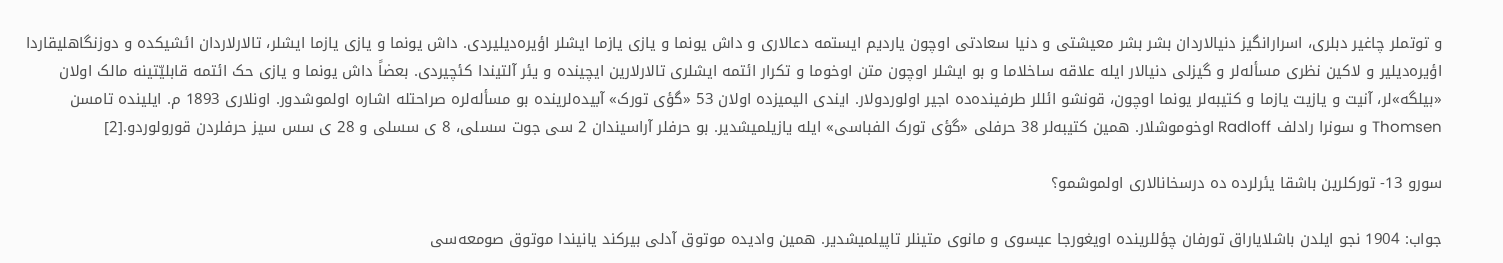و توتملر چاغیر دبلری، اسرارانگیز دنیالاردان بشر بشر معیشتی و دنیا سعادتی اوچون یاردیم ایستمه دعالاری و داش یونما و یازی یازما ایشلر اؤیره‌دیلیردی. داش یونما و یازی یازما ایشلر، تالارلاردان ائشیکده و دوزنگاهلیقاردا اؤیره‌دیلیر و لاکین نظری مسأله‌لر و گیزلی دنیالار ایله علاقه ساخلاما و بو ایشلر اوچون متن اوخوما و تکرار ائتمه ایشلری تالارلارین ایچینده و یئر آلتیندا کئچیردی. بعضاً داش یونما و یازی حک ائتمه قابلیّتینه مالک اولان «بیلگه‌»لر، آنیت و یازیت یازما و کتیبه‌لر یونما اوچون، قونشو ائللر طرفینده‌ده اجیر اولوردولار. ایندی الیمیزده اولان 53 «گؤی ‌تورک» آبیده‌لرینده بو مسأله‌لره صراحتله اشاره اولموشدور. اونلاری 1893 م. ایلینده تامسن Thomsen و سونرا رادلف Radloff اوخوموشلار. همین کتیبه‌لر 38 حرفلی «گؤی تورک الفباسی» ایله یازیلمیشدیر. بو حرفلر آراسیندان 2 سی جوت سسلی، 8 ی سسلی و 28 ی سس سیز حرفلردن قورولوردو.[2]

سورو 13- تورکلرین باشقا یئرلرده ده درسخانالاری اولموشمو؟

جواب: 1904 نجو ایلدن باشلایاراق تورفان چؤللرینده اویغورجا عیسوی و مانوی متینلر تاپیلمیشدیر. همین وادیده موتوق آدلی بیرکند یانیندا موتوق صومعه‌سی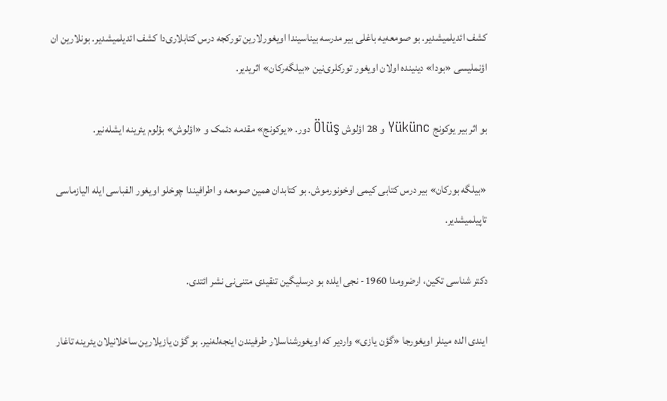کشف ائدیلمیشدیر. بو صومعه‌یه باغلی بیر مدرسه بیناسیندا اویغورلارین تورکجه درس کتابلاری‌دا کشف ائدیلمیشدیر. بونلارین ان اؤنملیسی «بودا» دینینده اولان اویغور تورکلری‌نین «بیلگه‌رکان» اثریدیر.

بو اثر بیر یوکونج Yükünc و 28 اؤلوش Ölüş دور. «یوکونج» مقدمه دئمک و «اؤلوش» بؤلوم یئرینه ایشله‌نیر.

«بیلگه بورکان» بیر درس کتابی کیمی اوخونورموش. بو کتابدان همین صومعه و اطرافیندا چوخلو اویغور الفباسی ایله الیازماسی تاپیلمیشدیر.

دکتر شناسی تکین‌، ارضرومدا 1960- نجی ایلده بو درسلیگین تنقیدی متنی‌نی نشر ائتدی.

ایندی الده مینلر اویغورجا «گؤن یازی» واردیر که اویغورشناسلار طرفیندن اینجه‌له‌نیر. بو گؤن یازیلارین ساخلانیلان یئرینه تاغار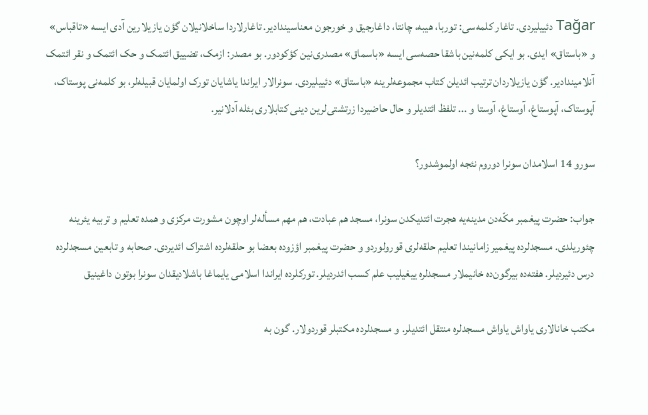Tağar دئییلیردی. تاغار کلمه‌سی: توربا، هیبه، چانتا، داغارجیق و خورجون معناسیندادیر. تاغارلاردا ساخلانیلان گؤن یازیلارین آدی ایسه «تاقباس» و «باستاق» ایدی. بو ایکی کلمه‌نین باشقا حصه‌سی ایسه «باسماق» مصدری‌نین کؤکودور. بو مصدر: ازمک، تضییق ائتمک و حک ائتمک و نقر ائتمک آنلامیندادیر. گؤن یازیلاردان ترتیب ائدیلن کتاب مجموعه‌لرینه «باستاق» دئییلیردی. سونرالار ایراندا یاشایان تورک اولمایان قبیله‌لر، بو کلمه‌نی پوستاک، آپوستاک، آپوستاغ، آوستاغ، آوستا و ... تلفظ ائتدیلر و حال حاضیردا زرتشتی‌لرین دینی کتابلاری بئله آدلانیر.

سورو 14 اسلامدان سونرا دوروم نئجه اولموشدور؟

جواب: حضرت پیغمبر مکّه‌دن مدینه‌یه هجرت ائتدیکدن سونرا، مسجد هم عبادت، هم مهم مسأله‌لر اوچون مشورت مرکزی و همده تعلیم و تربیه یئرینه چئوریلدی. مسجدلرده پیغمیر زامانیندا تعلیم حلقه‌لری قورولوردو و حضرت پیغمبر اؤزوده بعضا بو حلقه‌لرده اشتراک ائدیردی. صحابه و تابعین مسجدلرده درس دئیردیلر. هفته‌ده بیرگون‌ده خانیملار مسجدلره ییغیلیب علم کسب ائدردیلر. تورکلرده ایراندا اسلامی یایماغا باشلادیقدان سونرا بوتون داغینیق

مکتب خانالاری یاواش یاواش مسجدلره منتقل ائتدیلر. و مسجدلرده مکتبلر قوردولار. گون به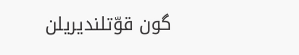گون قوّتلندیریلن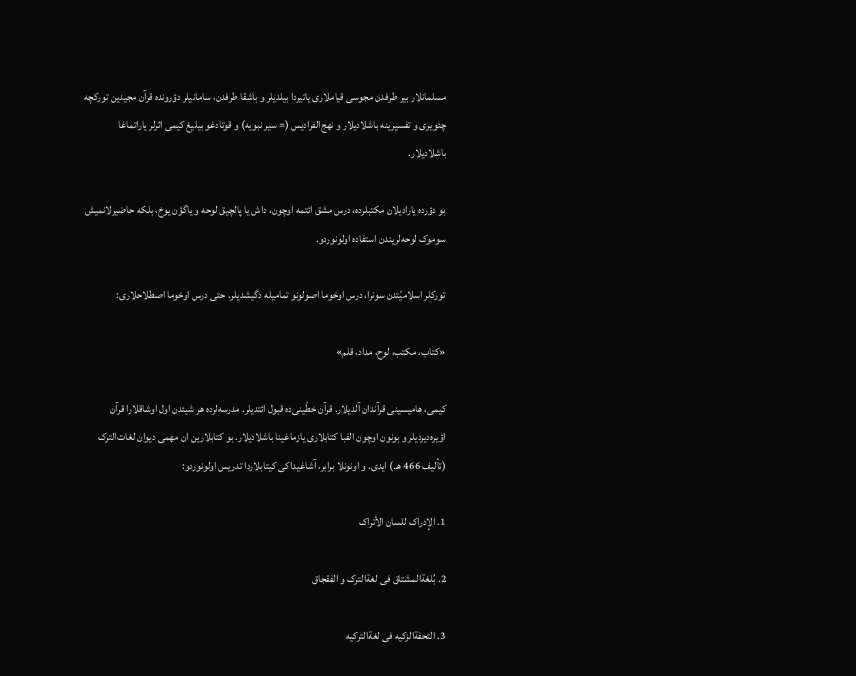مسلمانلار بیر طرفدن مجوسی قیاملاری یاتیردا بیلدیلر و باشقا طرفدن، سامانیلر دؤرونده قرآن مجیدین تورکچه چئویری و تفسیرینه باشلادیلار و نهج‌الفرادیس (= سیر نبویه) و قوتادغو بیلیغ کیمی اثرلر یاراتماغا باشلادیلار.

بو دؤرده یارادیلان مکتبلرده، درس مشق ائتمه اوچون، داش یا پالچیق لوحه و یاگؤن یوخ، بلکه حاضیرلانمیش سوموک لوحه‌لریندن استفاده اولونوردو.

تورکلر اسلامیّتدن سونرا، درس اوخوما اصولونو تمامیله دگیشدیلر. حتی درس اوخوما اصطلاحلاری:

«کتاب، مکتب، لوح، مداد، قلم»

کیمی، هامیسینی قرآندان آلدیلار. قرآن خطّینی‌ده قبول ائتدیلر. مدرسه‌لرده هر شیئدن اول اوشاقلارا قرآن اؤیره‌دیردیلر و بونون اوچون الفبا کتابلاری یازماغینا باشلادیلار. بو کتابلارین ان مهمی دیوان لغات‌الترک (تألیف 466 هـ.) ایدی. و اونونلا برابر، آشاغیداکی کیتابلاردا تدریس اولونوردو:

1. الإدراک للسان الأتراک

2. بُلغةالمشتاق فی لغةالترک و الفقجاق

3. التحفةالزکیه فی لغةالترکیه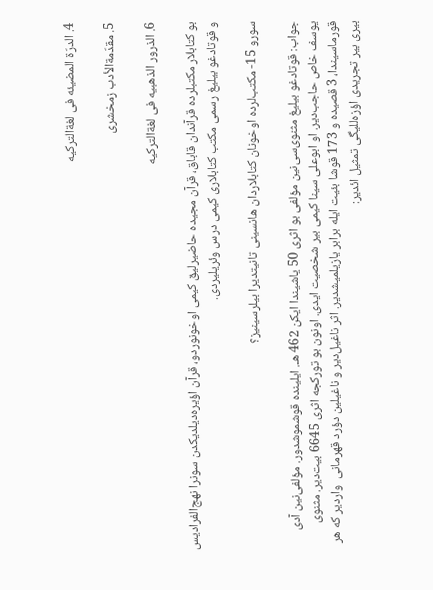4. الدرّة المضیئه فی لغةالترکیه

5. مقدّمةالأدب زمخشری

6. الذرور الذهبیه فی لغةالترکیه

بو کتابلار مکتبلرده قرآندان قاباق، قرآن مجیده حاضیرلیق کیمی اوخونوردو، قرآن اؤیره‌دیلدیکدن سونرا نهج‌الفرادیس و قوتادغو بیلیغ رسمی مکتب کتابلاری کیمی درس وئریلیردی.

سورو 15- مکتب‌لرده اوخونان کتابلاردان هانسینی تانیتدیرا بیلرسینیز؟

جواب: قوتادغو بیلیغ مثنوی‌سی‌نین مؤلفی بو اثری 50 یاشیندا ایکن 462 هـ. ایلینده قوشموشدور. مؤلفی‌نین آدی یوسف خاص حاجب‌دیر. او ابوعلی سینا کیمی بیر شخصیت ایدی. اونون بو تورکجه اثری 6645 بیت‌دیر. مثنوی قورماسیندا، 3 قصیده و 173 قوشا بئیت ایله برابر یازیلمیشدیر. اثر ناغیل‌دیر و ناغیلین دؤرد قهرمانی  واردیر که هر بیری بیر تجریدی اؤزه‌للیگی تمثیل ائدیر: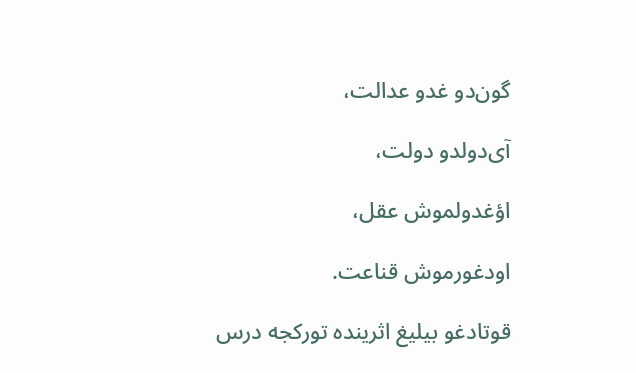گون‌دو غدو عدالت،

آی‌دولدو دولت،

اؤغدولموش عقل،

اودغورموش قناعت.

قوتادغو بیلیغ اثرینده تورکجه درس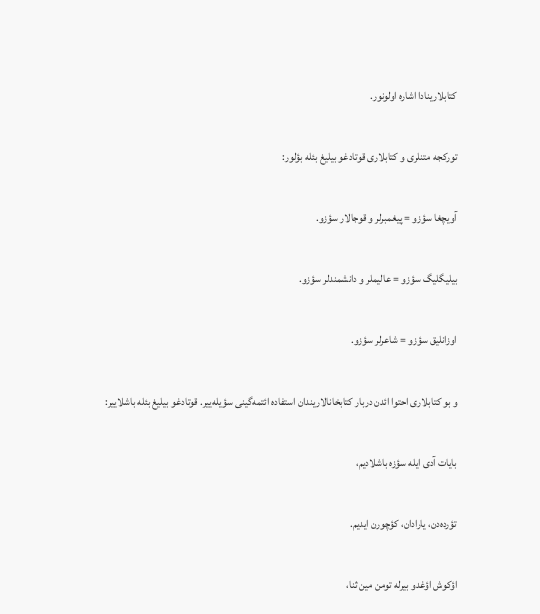کتابلارینادا اشاره اولونور.

تورکجه متنلری و کتابلاری قوتادغو بیلیغ بئله بؤلور:

آویچغا سؤزو = پیغمبرلر و قوجالار سؤزو.

بیلیگلیگ سؤزو = عالیملر و دانشمندلر سؤزو.

اوزانلیق سؤزو = شاعرلر سؤزو.

و بو کتابلاری احتوا ائدن دربار کتابخانالاریندان استفاده ائتمه‌گینی سؤیله‌ییر. قوتادغو بیلیغ بئله باشلاییر:

بایات آدی ایله سؤزه باشلادیم،

تؤرده‌دن، یارادان، کؤچورن ایدیم.

اؤکوش اؤغدو بیرله تومن مین ثنا،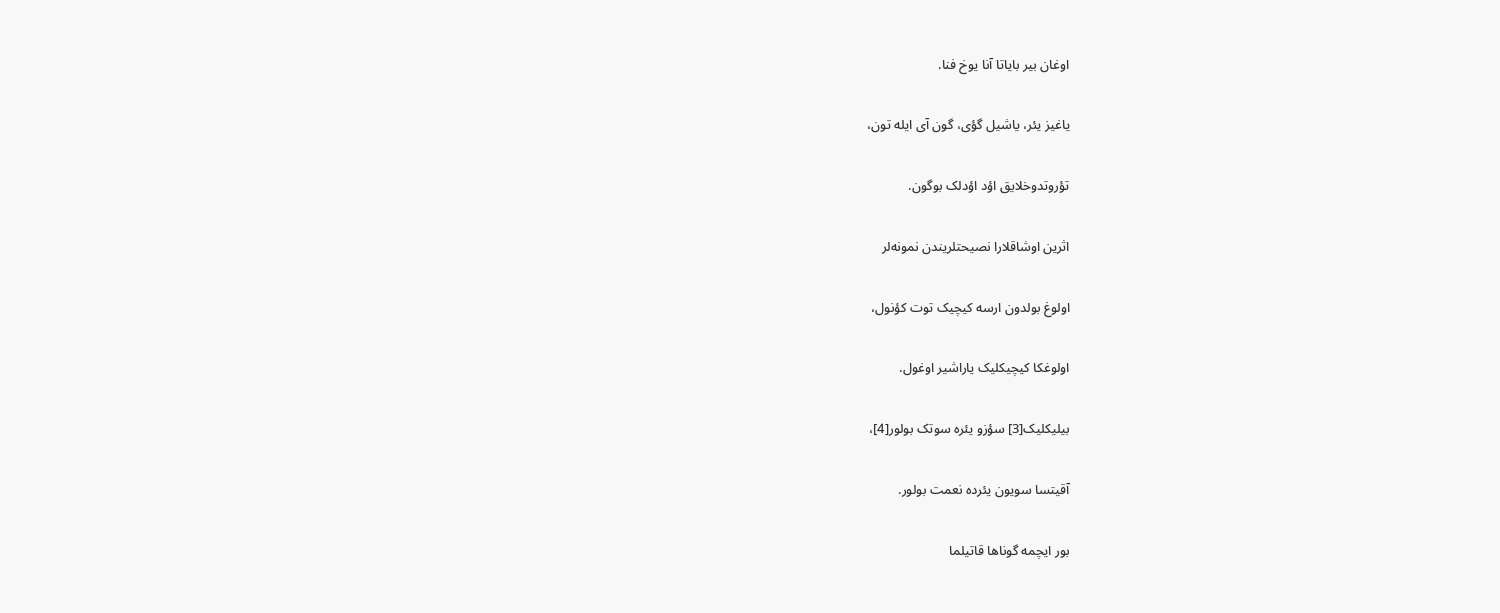اوغان بیر بایاتا آنا یوخ فنا.

یاغیز یئر، یاشیل گؤی، گون آی ایله تون،

تؤروتدوخلایق اؤد اؤدلک بوگون.

اثرین اوشاقلارا نصیحتلریندن نمونه‌لر

اولوغ بولدون ارسه کیچیک توت کؤنول،

اولوغکا کیچیکلیک یاراشیر اوغول.

بیلیکلیک[3] سؤزو یئره سوتک بولور[4]،

آقیتسا سویون یئرده نعمت بولور.

بور ایچمه گوناها قاتیلما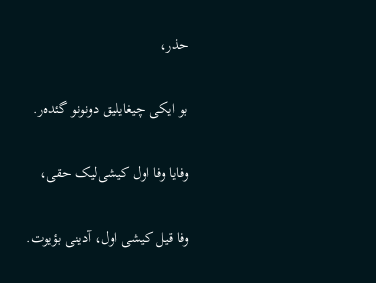حذر،

بو ایکی چیغایلیق دونونو گئده‌ر.

وفایا وفا اول کیشی‌لیک حقی،

وفا قیل کیشی اول، آدینی بؤیوت.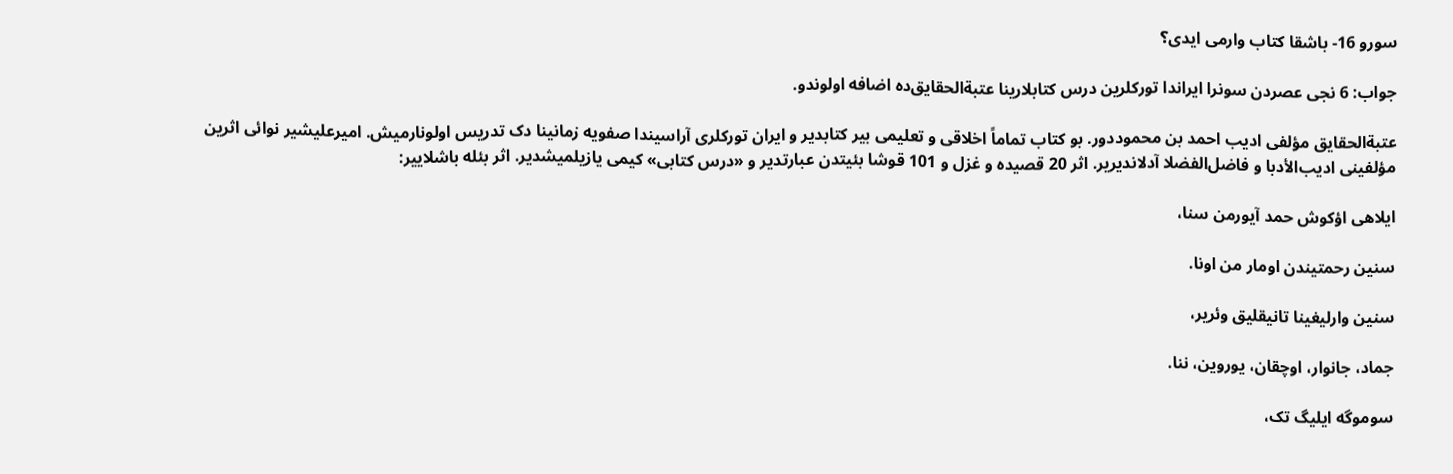سورو 16- باشقا کتاب وارمی ایدی؟

جواب: 6 نجی عصردن سونرا ایراندا تورکلرین درس کتابلارینا عتبةالحقایق‌ده اضافه اولوندو.

عتبةالحقایق مؤلفی ادیب احمد بن محموددور. بو کتاب تماماً اخلاقی و تعلیمی بیر کتابدیر و ایران تورکلری آراسیندا صفویه زمانینا دک تدریس اولونارمیش. امیرعلیشیر نوائی اثرین مؤلفینی ادیب‌الأدبا و فاضل‌الفضلا آدلاندیریر. اثر 20 قصیده و غزل و 101 قوشا بئیتدن عبارتدیر و «درس کتابی» کیمی یازیلمیشدیر. اثر بئله باشلاییر:

ایلاهی اؤکوش حمد آیورمن سنا،

سنین رحمتیندن اومار من اونا.

سنین وارلیغینا تانیقلیق وئریر،

جماد، جانوار، اوچقان، یوروین، ننا.

سوموگه ایلیگ تک،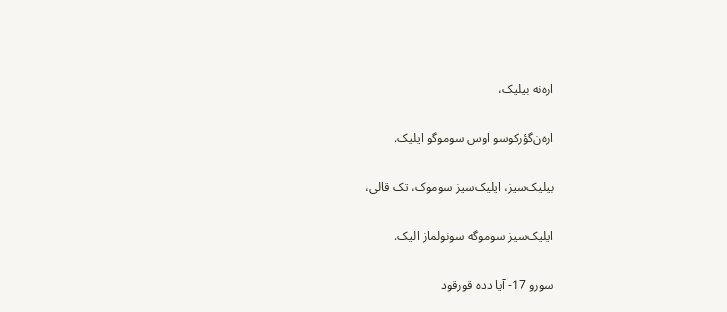اره‌نه بیلیک،

اره‌ن‌گؤرکوسو اوس سوموگو ایلیک.

بیلیک‌سیز، ایلیک‌سیز سوموک، تک قالی،

ایلیک‌سیز سوموگه سونولماز الیک.

سورو 17- آیا دده قورقود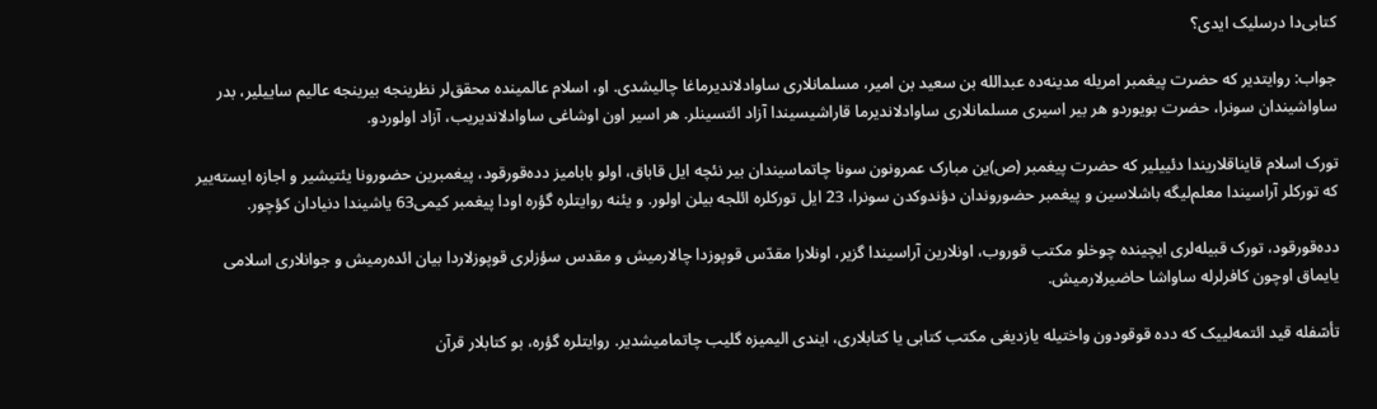کتابی‌دا درسلیک ایدی؟

جواب: روایتدیر که حضرت پیغمبر امریله مدینه‌ده عبدالله بن سعید بن امیر، مسلمانلاری ساوادلاندیرماغا چالیشدی. او، اسلام عالمینده محقق‌لر نظرینجه بیرینجه عالیم ساییلیر، بدر ساواشیندان سونرا، حضرت بویوردو هر بیر اسیری مسلمانلاری ساوادلاندیرما قاراشیسیندا آزاد ائتسینلر. هر اسیر اون اوشاغی ساوادلاندیریب، آزاد اولوردو.

تورک اسلام قایناقلاریندا دئییلیر که حضرت پیغمبر (ص)ین مبارک عمرونون سونا چاتماسیندان بیر نئچه ایل قاباق، اولو بابامیز دده‌قورقود، پیغمبرین حضورونا یئتیشیر و اجازه ایسته‌ییر که تورکلر آراسیندا معلم‌لیگه باشلاسین و پیغمبر حضوروندان دؤندوکدن سونرا، 23 ایل تورکلره ائلجه بیلن اولور. و یئنه روایتلره گؤره اودا پیغمبر کیمی63 یاشیندا دنیادان کؤچور.

دده‌قورقود، تورک قبیله‌لری ایچینده چوخلو مکتب قوروب، اونلارین آراسیندا گزیر، اونلارا مقدّس قوپوزدا چالارمیش و مقدس سؤزلری قوپوزلاردا بیان ائده‌رمیش و جوانلاری اسلامی یایماق اوچون کافرلرله ساواشا حاضیرلارمیش.

تأسّفله قید ائتمه‌لییک که دده قوقودون واختیله یازدیغی مکتب کتابی یا کتابلاری، ایندی الیمیزه گلیب چاتمامیشدیر. روایتلره گؤره، بو کتابلار قرآن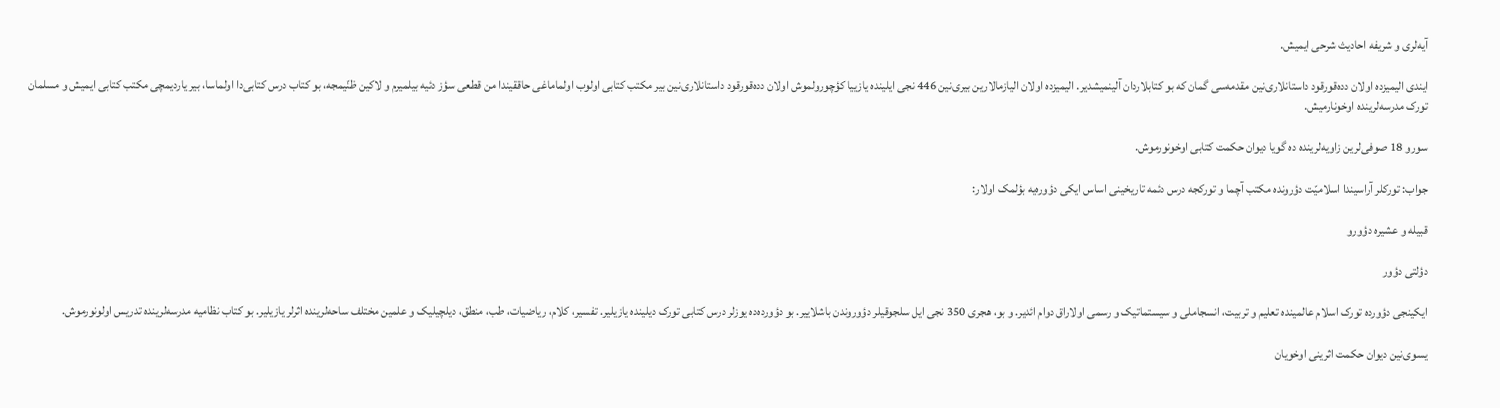آیه‌لری و شریفه احادیث شرحی ایمیش.

ایندی الیمیزده اولان دده‌قورقود داستانلاری‌نین مقدمه‌سی گمان که بو کتابلاردان آلینمیشدیر. الیمیزده اولان الیازمالارین بیری‌نین 446 نجی ایلینده یازییا کؤچورولموش اولان دده‌قورقود داستانلاری‌نین بیر مکتب کتابی اولوب اولماماغی حاققیندا من قطعی سؤز دئیه بیلمیرم و لاکین ظنّیمجه، بو کتاب درس کتابی‌دا اولماسا، بیر یاردیمچی مکتب کتابی ایمیش و مسلمان تورک مدرسه‌لرینده اوخونارمیش.

سورو 18 صوفی‌لرین زاویه‌لرینده ده گویا دیوان حکمت کتابی اوخونورموش.

جواب: تورکلر آراسیندا اسلامیّت دؤرونده مکتب آچما و تورکجه درس دئمه تاریخینی اساس ایکی دؤوره‌یه بؤلمک اولار:

قبیله و عشیره دؤورو

دؤلتی دؤور

ایکینجی دؤورده تورک اسلام عالمینده تعلیم و تربیت، انسجاملی و سیستماتیک و رسمی اولاراق دوام ائدیر. و بو، هجری 350 نجی ایل سلجوقیلر دؤوروندن باشلاییر. بو دؤورده‌ده یوزلر درس کتابی تورک دیلینده یازیلیر. تفسیر، کلام، ریاضیات، طب، منطق، دیلچیلیک و علمین مختلف ساحه‌لرینده اثرلر یازیلیر. بو کتاب نظامیه مدرسه‌لرینده تدریس اولونورموش.

یسوی‌نین دیوان حکمت اثرینی اوخویان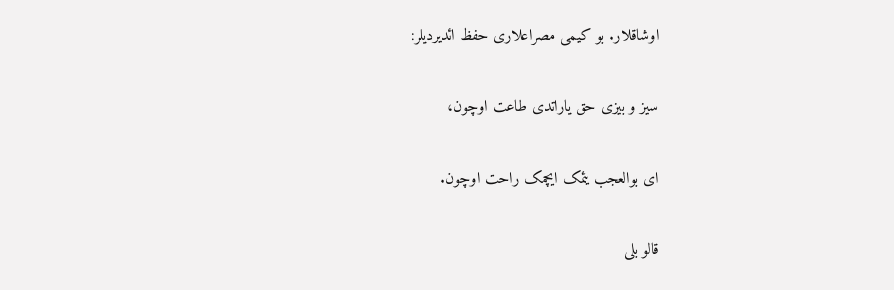اوشاقلار. بو کیمی مصراعلاری حفظ ائدیردیلر:

سیز و بیزی حق یاراتدی طاعت اوچون،

ای بوالعجب یئمک ایچمک راحت اوچون.

قالو بلی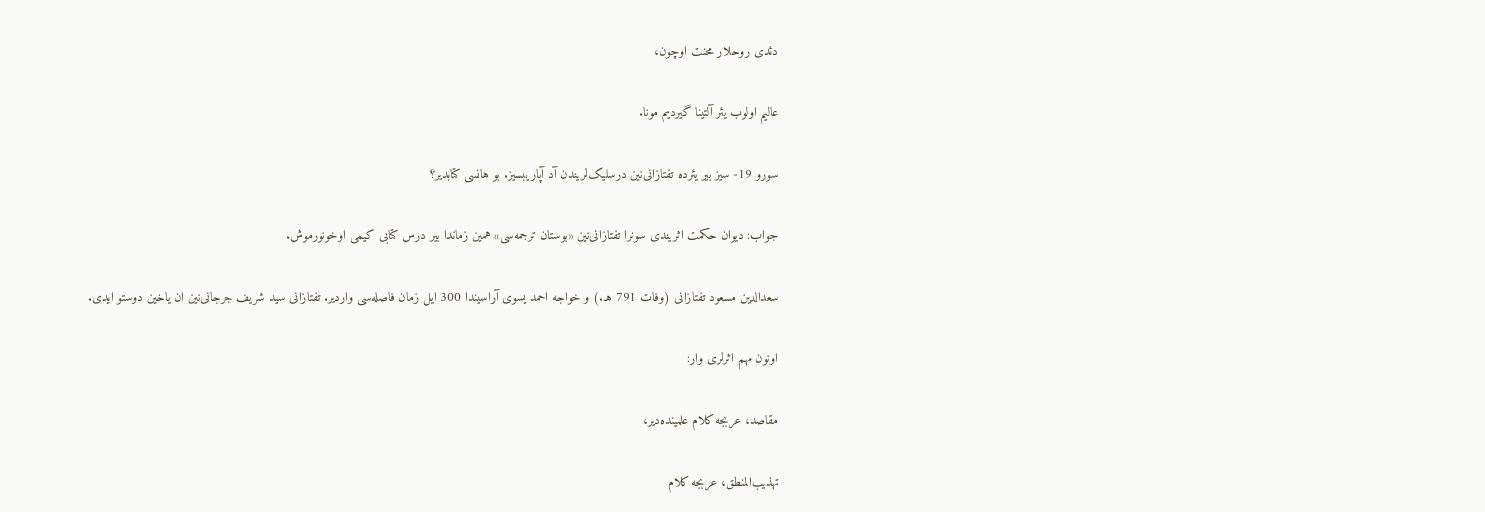دئدی روحلار محنت اوچون،

عالیم اولوب یئر آلتینا گیردیم مونا.

سورو 19- سیز بیر یئرده تفتازانی‌نین درسلیک‌لریندن آد آپاریبسیز. بو هانسی کتابدیر؟

جواب: دیوان حکمت اثریندی سونرا تفتازانی‌نین «بوستان ترجمه‌سی» همین زماندا بیر درس کتابی کیمی اوخونورموش.

سعدالدین مسعود تفتازانی (وفات 791 هـ.) و خواجه احمد یسوی آراسیندا 300 ایل زمان فاصله‌سی واردیر. تفتازانی سید شریف جرجانی‌نین ان یاخین دوستو ایدی.

اونون مهم اثرلری وار:

مقاصد، عربجه کلام علمینده‌دیر،

تهذیب‌المنطق، عربجه کلام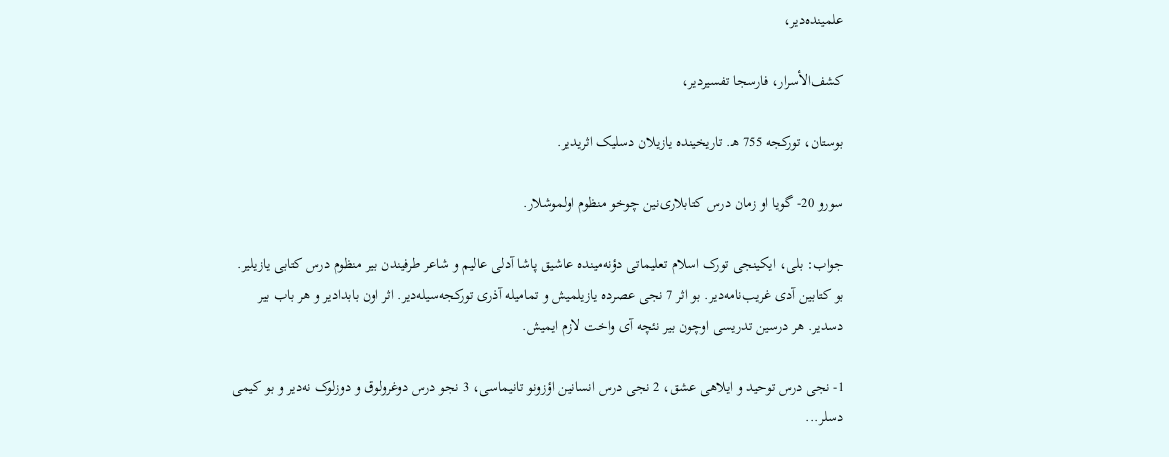علمینده‌دیر،

کشف‌الأسرار، فارسجا تفسیردیر،

بوستان، تورکجه 755 هـ. تاریخینده یازیلان دسلیک اثریدیر.

سورو 20- گویا او زمان درس کتابلاری‌نین چوخو منظوم اولموشلار.

جواب: بلی، ایکینجی تورک اسلام تعلیماتی دؤنه‌مینده عاشیق پاشا آدلی عالیم و شاعر طرفیندن بیر منظوم درس کتابی یازیلیر. بو کتابین آدی غریب‌نامه‌دیر. بو اثر 7 نجی عصرده یازیلمیش و تمامیله آذری تورکجه‌سیله‌دیر. اثر اون بابدادیر و هر باب بیر دسدیر. هر درسین تدریسی اوچون بیر نئچه آی واخت لازم ایمیش.

1- نجی درس توحید و ایلاهی عشق، 2 نجی درس انسانین اؤزونو تانیماسی، 3 نجو درس دوغرولوق و دوزلوک نه‌دیر و بو کیمی دسلر...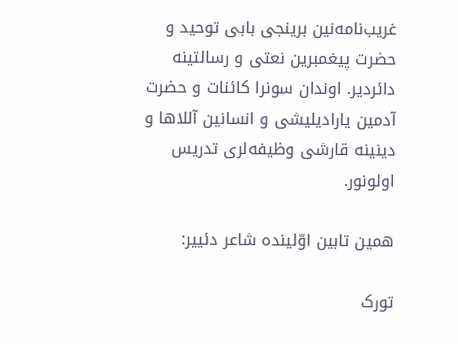غریب‌نامه‌نین برینجی بابی توحید و حضرت پیغمبرین نعتی و رسالتینه دائردیر. اوندان سونرا کائنات و حضرت آدمین یارادیلیشی و انسانین آللاها و دینینه قارشی وظیفه‌لری تدریس اولونور.

همین تابین اوّلینده شاعر دئییر:

تورک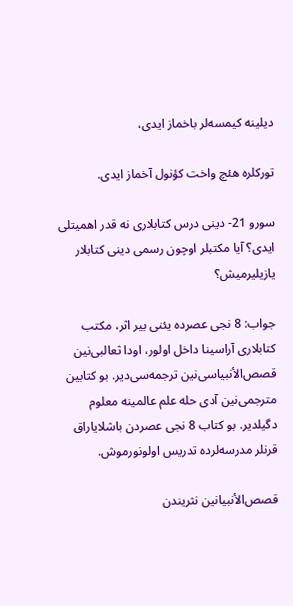دیلینه کیمسه‌لر باخماز ایدی،

تورکلره هئچ واخت کؤنول آخماز ایدی.

سورو 21- دینی درس کتابلاری نه قدر اهمیتلی ایدی؟ آیا مکتبلر اوچون رسمی دینی کتابلار یازیلیرمیش؟

جواب: 8 نجی عصرده یئنی بیر اثر، مکتب کتابلاری آراسینا داخل اولور، اودا ثعالبی‌نین قصص‌الأنبیاسی‌نین ترجمه‌سی‌دیر. بو کتابین مترجمی‌نین آدی حله علم عالمینه معلوم دگیلدیر. بو کتاب 8 نجی عصردن باشلایاراق قرنلر مدرسه‌لرده تدریس اولونورموش.

قصص‌الأنبیانین نثریندن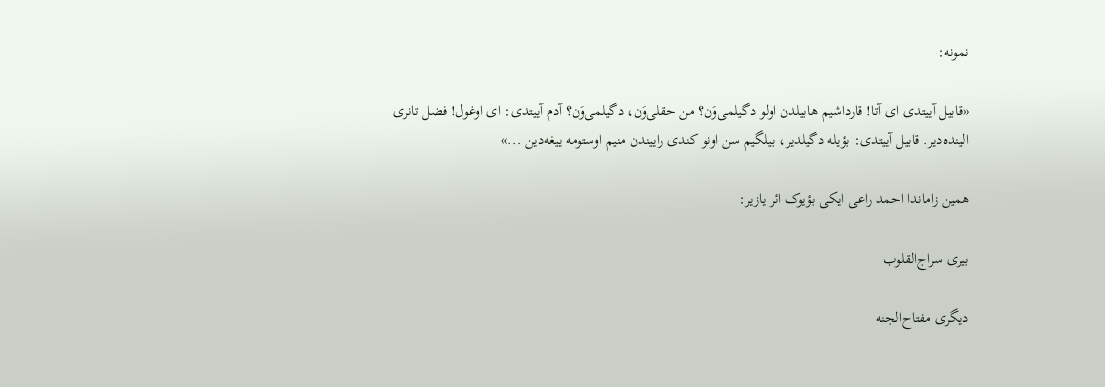نمونه:

«قابیل آییتدی ای آتا! قارداشیم هابیلدن اولو دگیلمی‌وَن؟ من حقلی‌وَن، دگیلمی‌وَن؟ آدم آییتدی: ای اوغول! فضل تانری الینده‌دیر. قابیل آییتدی: بؤیله دگیلدیر، بیلگیم سن اونو کندی راییندن منیم اوستومه ییغه‌دین ...»

همین زاماندا احمد راعی ایکی بؤیوک ائر یازیر:

بیری سراج‌القلوب

دیگری مفتاح‌الجنه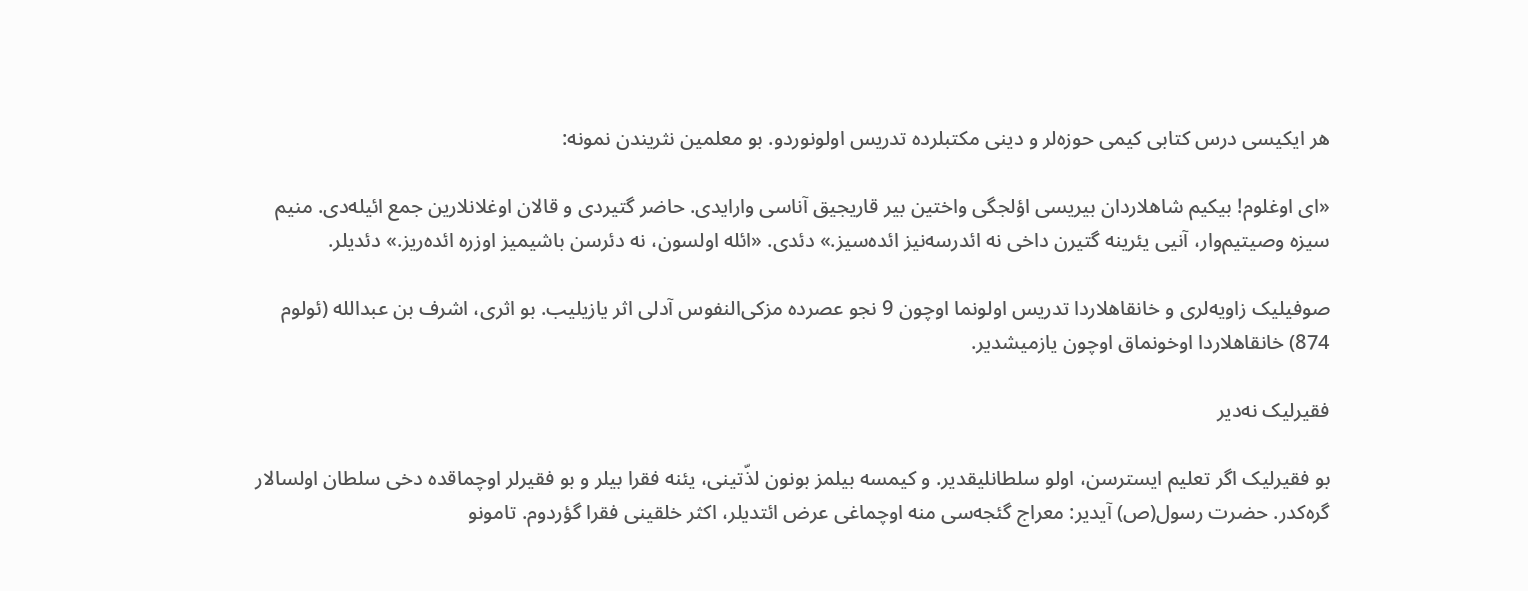هر ایکیسی درس کتابی کیمی حوزه‌لر و دینی مکتبلرده تدریس اولونوردو. بو معلمین نثریندن نمونه:

«ای اوغلوم! بیکیم شاهلاردان بیریسی اؤلجگی واختین بیر قاریجیق آناسی وارایدی. حاضر گتیردی و قالان اوغلانلارین جمع ائیله‌دی. منیم سیزه وصیتیم‌وار، آنیی یئرینه گتیرن داخی نه ائدرسه‌نیز ائده‌سیز.» دئدی. «ائله اولسون، نه دئرسن باشیمیز اوزره ائده‌ریز.» دئدیلر.

صوفیلیک زاویه‌لری و خانقاهلاردا تدریس اولونما اوچون 9 نجو عصرده مزکی‌النفوس آدلی اثر یازیلیب. بو اثری، اشرف بن عبدالله (ئولوم 874) خانقاهلاردا اوخونماق اوچون یازمیشدیر.

فقیرلیک نه‌دیر

بو فقیرلیک اگر تعلیم ایسترسن، اولو سلطانلیقدیر. و کیمسه بیلمز بونون لذّتینی، یئنه فقرا بیلر و بو فقیرلر اوچماقده دخی سلطان اولسالار گره‌کدر. حضرت رسول(ص) آیدیر: معراج گئجه‌سی منه اوچماغی عرض ائتدیلر، اکثر خلقینی فقرا گؤردوم. تامونو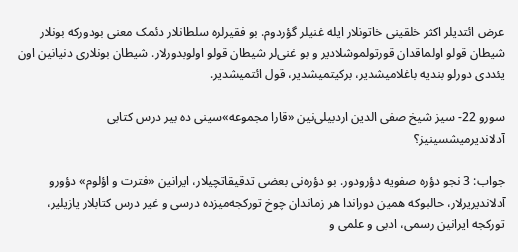عرض ائتدیلر اکثر خلقینی خاتونلار ایله غنیلر گؤردوم. بو فقیرلره سلطانلار دئمک معنی بودورکه بونلار شیطان قولو اولماقدان قورتولموشلادیر و بو غنی‌لر شیطان قولو اولوبدورلار. شیطان بونلاری دنیانین اون یئددی دورلو بندیه باغلامیشدیر، برکیتمیشدیر، قول ائتمیشدیر.

سورو 22- سیز شیخ صفی الدین اردبیلی‌نین «قارا مجموعه»سینی ده بیر درس کتابی آدلاندیرمیشسینیز؟

جواب: 3 نجو دؤره صفویه دؤرودور. بو دؤره‌نی بعضی تدقیقاتچیلار، ایرانین «فترت و اؤلوم» دؤورو آدلاندیریرلار، حالبوکه همین دوراندا هر زماندان چوخ تورکجه‌میزده درسی و غیر درس کتابلار یازیلیر، تورکجه ایرانین رسمی، ادبی و علمی و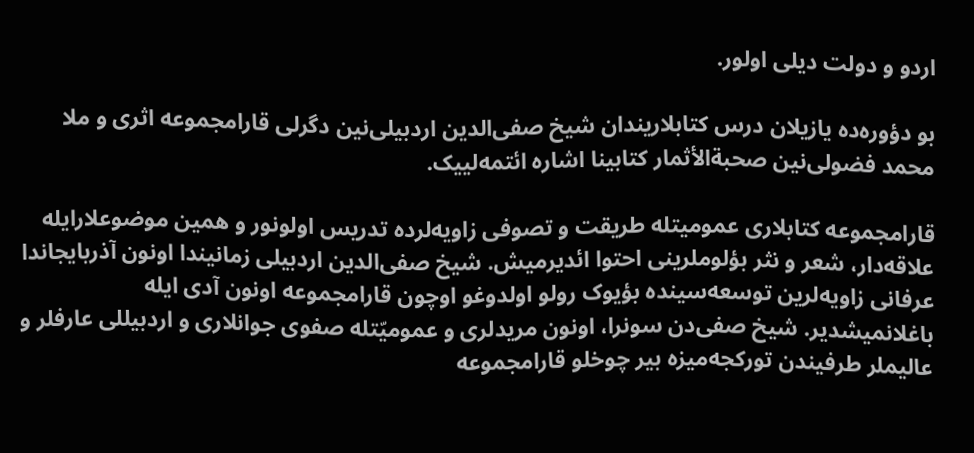اردو و دولت دیلی اولور.

بو دؤوره‌ده یازیلان درس کتابلاریندان شیخ صفی‌‌الدین اردبیلی‌نین دگرلی قارامجموعه اثری و ملا محمد فضولی‌نین صحبة‌الأثمار کتابینا اشاره ائتمه‌لییک.

قارامجموعه کتابلاری عمومیتله طریقت و تصوفی زاویه‌لرده تدریس اولونور و همین موضوعلارایله علاقه‌دار، شعر و نثر بؤلوملرینی احتوا ائدیرمیش. شیخ صفی‌الدین اردبیلی زمانیندا اونون آذربایجاندا عرفانی زاویه‌لرین توسعه‌سینده بؤیوک رولو اولدوغو اوچون قارامجموعه اونون آدی ایله باغلانمیشدیر. شیخ صفی‌دن سونرا، اونون مریدلری و عمومیّتله صفوی جوانلاری و اردبیللی عارفلر و عالیملر طرفیندن تورکجه‌میزه بیر چوخلو قارامجموعه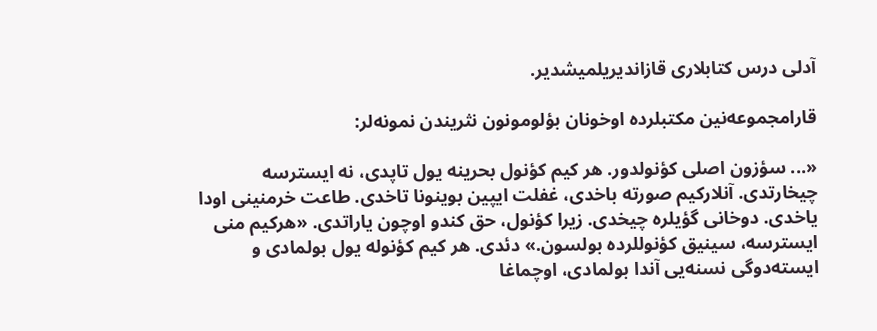آدلی درس کتابلاری قازاندیریلمیشدیر.

قارامجموعه‌نین مکتبلرده اوخونان بؤلومونون نثریندن نمونه‌لر:

«... سؤزون اصلی کؤنولدور. هر کیم کؤنول بحرینه یول تاپدی، نه ایسترسه چیخارتدی. آنلارکیم صورته باخدی، غفلت ایپین بوینونا تاخدی. طاعت خرمنینی اودا یاخدی. دوخانی گؤیلره چیخدی. زیرا کؤنول، حق کندو اوچون یاراتدی. «هرکیم منی ایسترسه، سینیق کؤنوللرده بولسون.» دئدی. هر کیم کؤنوله یول بولمادی و ایسته‌دوگی نسنه‌یی آندا بولمادی، اوچماغا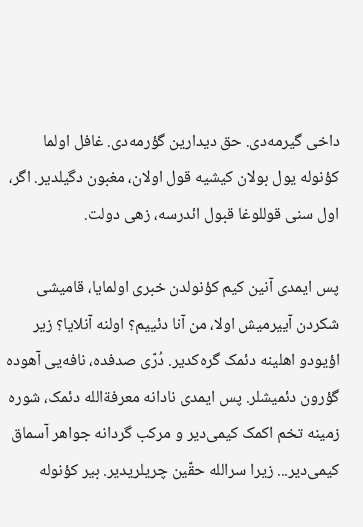داخی گیرمه‌دی. حق دیدارین گؤرمه‌دی. غافل اولما کؤنوله یول بولان کیشیه قول اولان، مغبون دگیلدیر. اگر، اول سنی قوللوغا قبول ائدرسه، زهی دولت.

پس ایمدی آنین کیم کؤنولدن خبری اولمایا، قامیشی شکردن آییرمیش اولا، من آنا دئییم؟ اولنه آنلایا؟ زیر اؤیودو اهلینه دئمک گره‌کدیر. دُرّی صدفده، نافه‌یی آهوده گؤرون دئمیشلر. پس ایمدی نادانه معرفةالله دئمک، شوره زمینه تخم اکمک کیمی‌دیر و مرکب گردانه جواهر آسماق کیمی‌دیر... زیرا سرالله حقّین چریلریدیر. بیر کؤنوله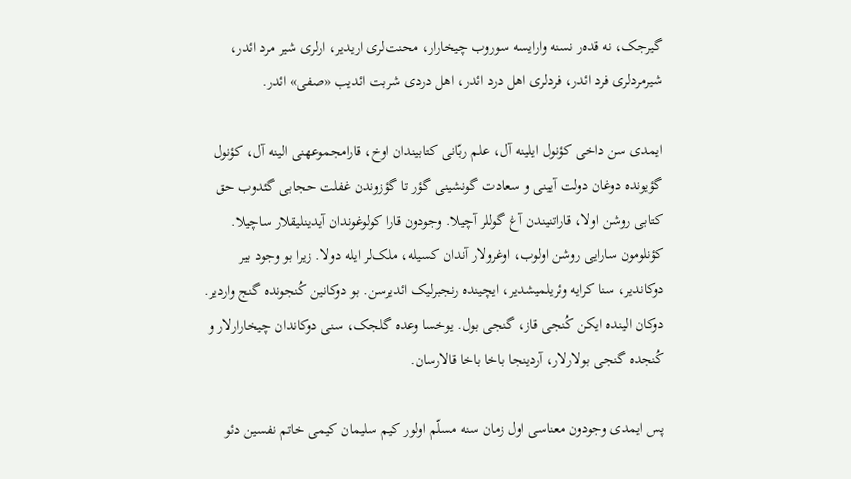گیرجک، نه قده‌ر نسنه وارایسه سوروب چیخارار، محنت‌لری اریدیر، ارلری شیر مرد ائدر، شیرمردلری فرد ائدر، فردلری اهل درد ائدر، اهل دردی شربت ائدیب «صفی» ائدر.

ایمدی سن داخی کؤنول ایلینه آل، علم ربّانی کتابیندان اوخ، قارامجموعهنی الینه آل، کؤنول گؤیونده دوغان دولت آیینی و سعادت گونشینی گؤر تا گؤزوندن غفلت حجابی گئدوب حق کتابی روشن اولا، قاراتنیندن آغ گوللر آچیلا. وجودون قارا کولوغوندان آیدینلیقلار ساچیلا. کؤنلومون سارایی روشن اولوب، اوغرولار آندان کسیله، ملک‌لر ایله دولا. زیرا بو وجود بیر دوکاندیر، سنا کرایه وئریلمیشدیر، ایچینده رنجبرلیک ائدیرسن. بو دوکانین کُنجونده گنج واردیر. دوکان الینده ایکن کُنجی قاز، گنجی بول. یوخسا وعده گلجک، سنی دوکاندان چیخارارلار و کُنجده گنجی بولارلار، آردینجا باخا باخا قالارسان.

پس ایمدی وجودون معناسی اول زمان سنه مسلّم اولور کیم سلیمان کیمی خاتم نفسین دئو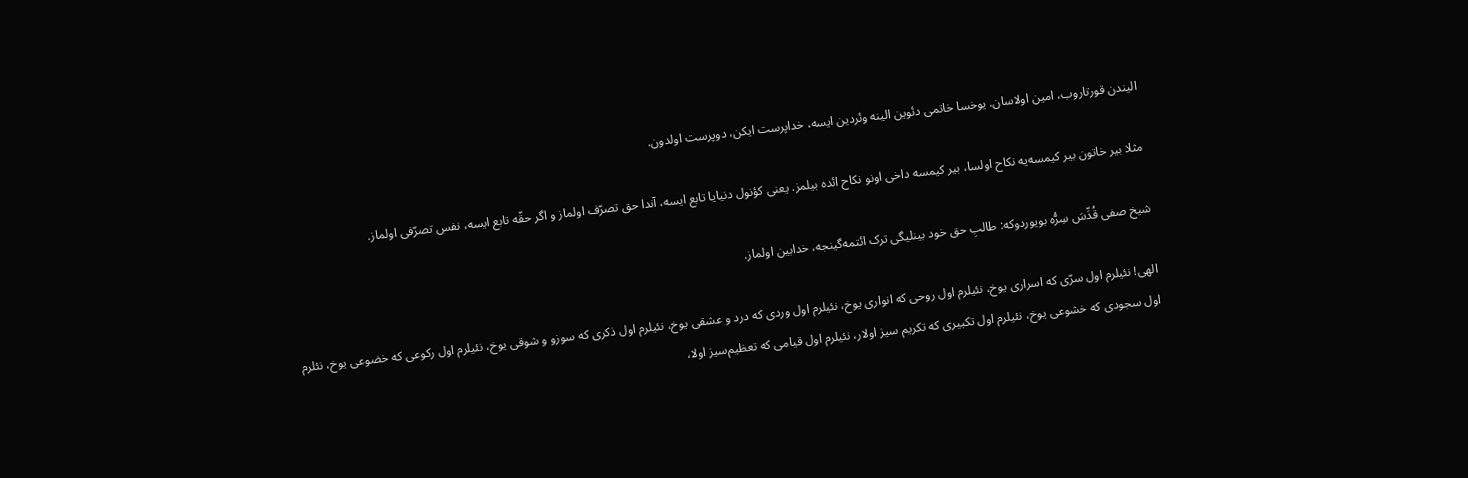الیندن قورتاروب، امین اولاسان. یوخسا خاتمی دئوین الینه وئردین ایسه، خداپرست ایکن، دوپرست اولدون.

مثلا بیر خاتون بیر کیمسه‌یه نکاح اولسا، بیر کیمسه داخی اونو نکاح ائده بیلمز. یعنی کؤنول دنیایا تابع ایسه، آندا حق تصرّف اولماز و اگر حقّه تابع ایسه، نفس تصرّفی اولماز.

شیخ صفی قُدِّسَ سِرُّه بویوردوکه: طالبِ حق خود بینلیگی ترک ائتمه‌گینجه، خدابین اولماز.

الهی! نئیلرم اول سرّی که اسراری یوخ، نئیلرم اول روحی که انواری یوخ، نئیلرم اول وردی که درد و عشقی یوخ، نئیلرم اول ذکری که سوزو و شوقی یوخ، نئیلرم اول رکوعی که خضوعی یوخ، نئلرم اول سجودی که خشوعی یوخ، نئیلرم اول تکبیری که تکریم سیز اولار، نئیلرم اول قیامی که تعظیم‌سیز اولا،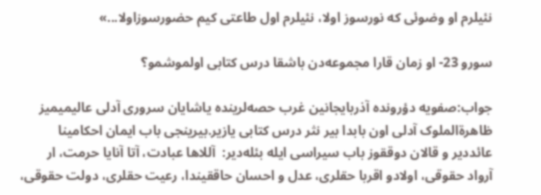نئیلرم او وضوئی که نورسوز اولا، نئیلرم اول طاعتی کیم حضورسوزاولا...»

سورو 23- او زمان قارا مجموعه‌دن باشقا درس کتابی اولموشمو؟

جواب:صفویه دؤرونده آذربایجانین غرب حصه‌لرینده یاشایان سروری آدلی عالیمیمیز ظاهرةالملوک آدلی اون بابدا بیر نثر درس کتابی یازیر.بیرینجی باب ایمان احکامینا عائددیر و قالان دوققوز باب سیراسی ایله بئله‌دیر:  آللاها عبادت، آتا آنایا حرمت، ار آرواد حقوقی، اولادو اقربا حقلری، عدل و احسان حاققیندا، رعیت حقلری، دولت حقوقی،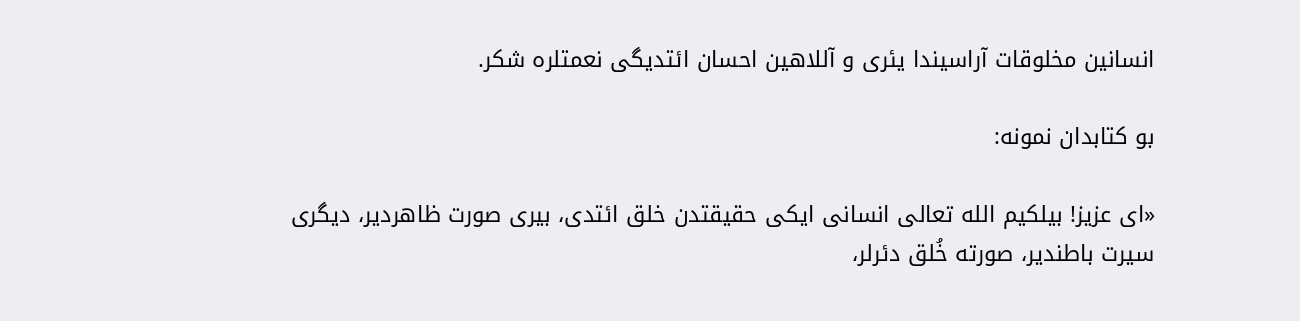انسانین مخلوقات آراسیندا یئری و آللاهین احسان ائتدیگی نعمتلره شکر.

بو کتابدان نمونه:

«ای عزیز! بیلکیم الله تعالی انسانی ایکی حقیقتدن خلق ائتدی، بیری صورت ظاهردیر، دیگری سیرت باطندیر، صورته خُلق دئرلر،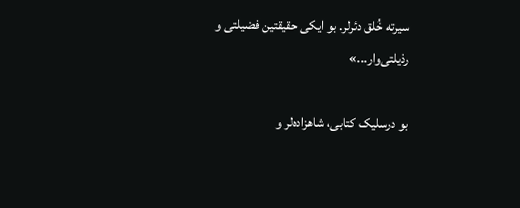سیرته خُلق دئرلر. بو ایکی حقیقتین فضیلتی و رذیلتی‌وار...»

بو درسلیک کتابی، شاهزاده‌لر و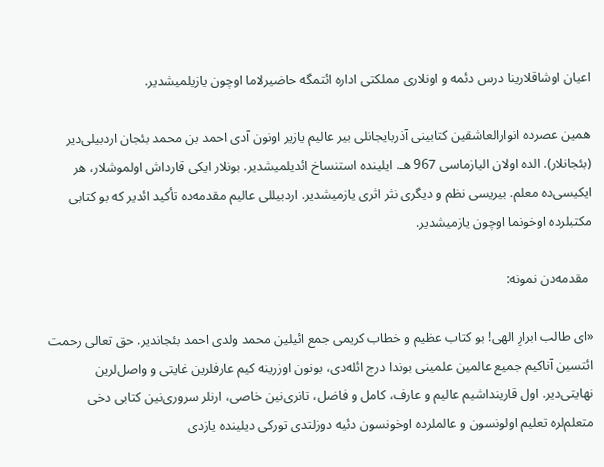اعیان اوشاقلارینا درس دئمه و اونلاری مملکتی اداره ائتمگه حاضیرلاما اوچون یازیلمیشدیر.

همین عصرده انوارالعاشقین کتابینی آذربایجانلی بیر عالیم یازیر اونون آدی احمد بن محمد بئجان اردبیلی‌دیر (بئجانلار). الده اولان الیازماسی 967 هـ. ایلینده استنساخ ائدیلمیشدیر. بونلار ایکی قارداش اولموشلار، هر ایکیسی‌ده معلم. بیریسی نظم و دیگری نثر اثری یازمیشدیر. اردبیللی عالیم مقدمه‌ده تأکید ائدیر که بو کتابی مکتبلرده اوخونما اوچون یازمیشدیر.

 مقدمه‌دن نمونه:

«ای طالب ابرارِ الهی! بو کتاب عظیم و خطاب کریمی جمع ائیلین محمد ولدی احمد بئجاندیر. حق تعالی رحمت ائتسین آناکیم جمیع عالمین علمینی بوندا درج ائله‌دی، بونون اوزرینه کیم عارفلرین غایتی و واصل‌لرین نهایتی‌دیر. اول قارینداشیم عالیم و عارف، کامل و فاضل، تانری‌نین خاصی، ارنلر سروری‌نین کتابی دخی متعلم‌لره تعلیم اولونسون و عالملرده اوخونسون دئیه دوزلتدی تورکی دیلینده یازدی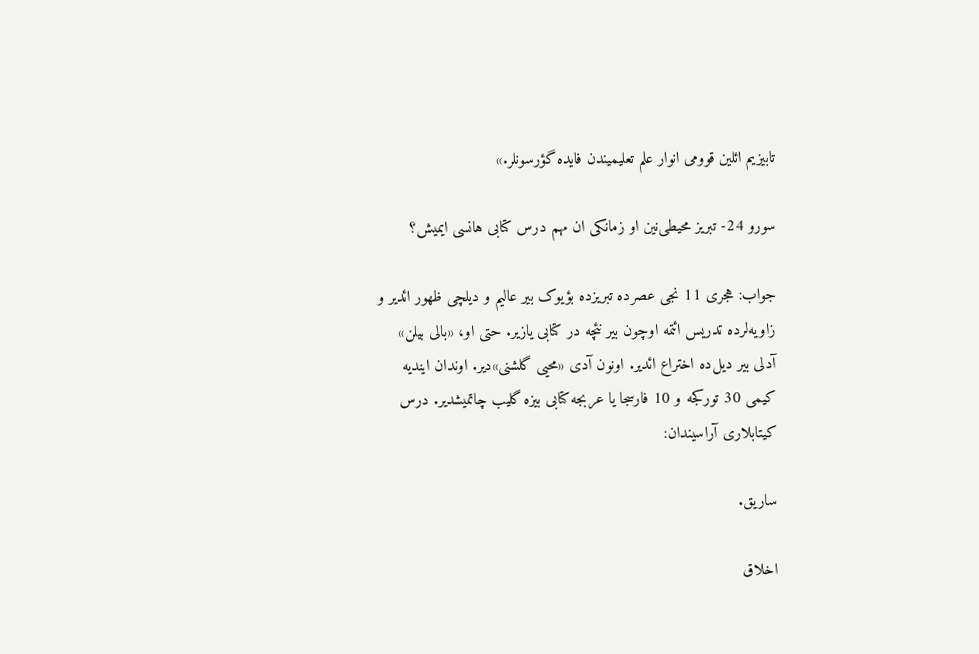تابیزیم ائلین قوومی انوار علم تعلیمیندن فایده گؤرسونلر.»

سورو 24- تبریز محیطی‌نین او زمانکی ان مهم درس کتابی هانسی ایمیش؟

جواب: هجری 11 نجی عصرده تبریزده بؤیوک بیر عالیم و دیلچی ظهور ائدیر و زاویه‌لرده تدریس ائتمه اوچون بیر نئچه در کتابی یازیر. حتی او، «بالی بیلن» آدلی بیر دیل‌ده اختراع ائدیر. اونون آدی «محیی گلشنی»دیر. اوندان ایندیه کیمی 30 تورکجه و 10 فارسجا یا عربجه کتابی بیزه گلیب چاتمیشدیر. درس کیتابلاری آراسیندان:

ساریق.

اخلاق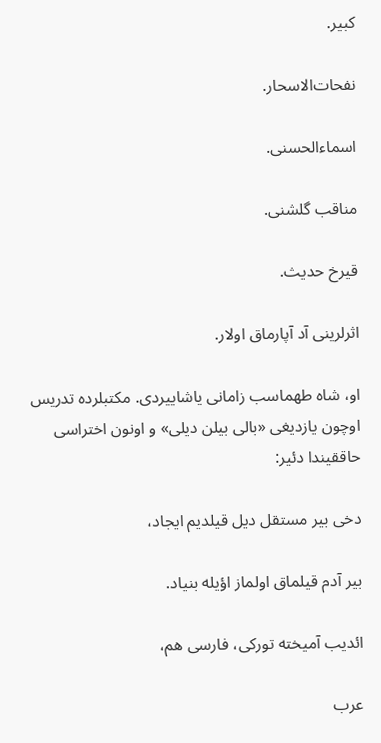کبیر.

نفحات‌الاسحار.

اسماءالحسنی.

مناقب گلشنی.

قیرخ حدیث.

اثرلرینی آد آپارماق اولار.

او، شاه طهماسب زامانی یاشاییردی. مکتبلرده تدریس اوچون یازدیغی «بالی بیلن دیلی» و اونون اختراسی حاققیندا دئیر:

دخی بیر مستقل دیل قیلدیم ایجاد،

بیر آدم قیلماق اولماز اؤیله بنیاد.

ائدیب آمیخته تورکی، فارسی هم،

عرب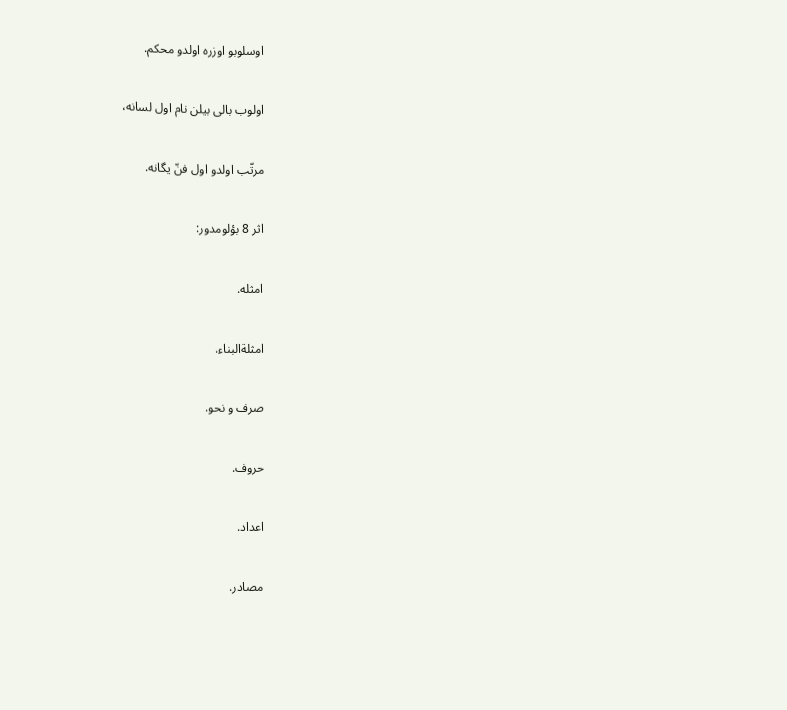اوسلوبو اوزره اولدو محکم.

اولوب بالی بیلن نام اول لسانه،

مرتّب اولدو اول فنّ یگانه.

اثر 8 بؤلومدور:

امثله.

امثلةالبناء.

صرف و نحو.

حروف.

اعداد.

مصادر.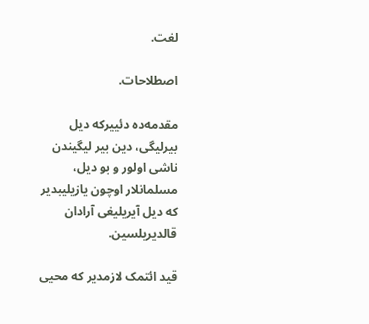لغت.

اصطلاحات.

مقدمه‌ده دئییرکه دیل بیرلیگی، دین بیر لیگیندن ناشی اولور و بو دیل، مسلمانلار اوچون یازیلیبدیر که دیل آیریلیغی آرادان قالدیریلسین.

قید ائتمک لازمدیر که محیی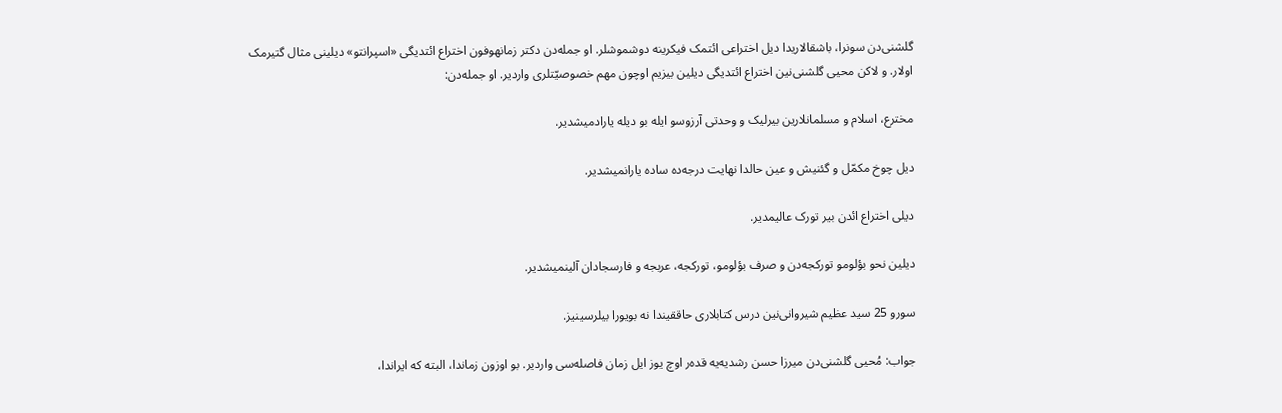گلشنی‌دن سونرا، باشقالاریدا دیل اختراعی ائتمک فیکرینه دوشموشلر. او جمله‌دن دکتر زمانهوفون اختراع ائتدیگی «اسپرانتو» دیلینی مثال گتیرمک اولار. و لاکن محیی گلشنی‌نین اختراع ائتدیگی دیلین بیزیم اوچون مهم خصوصیّتلری واردیر. او جمله‌دن:

مخترع، اسلام و مسلمانلارین بیرلیک و وحدتی آرزوسو ایله بو دیله یارادمیشدیر.

دیل چوخ مکمّل و گئنیش و عین حالدا نهایت درجه‌ده ساده یارانمیشدیر.

دیلی اختراع ائدن بیر تورک عالیمدیر.

دیلین نحو بؤلومو تورکجه‌دن و صرف بؤلومو، تورکجه، عربجه و فارسجادان آلینمیشدیر.

سورو 25 سید عظیم شیروانی‌نین درس کتابلاری حاققیندا نه بویورا بیلرسینیز.

جواب: مُحیی گلشنی‌دن میرزا حسن رشدیه‌یه قده‌ر اوچ یوز ایل زمان فاصله‌سی واردیر. بو اوزون زماندا، البته که ایراندا،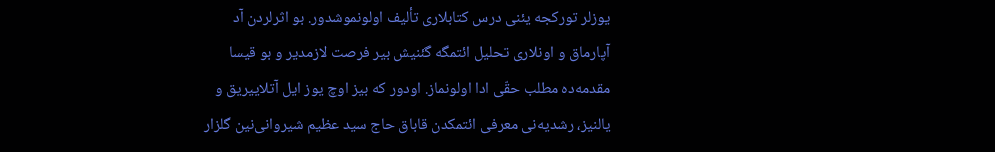یوزلر تورکجه یئنی درس کتابلاری تألیف اولونموشدور. بو اثرلردن آد آپارماق و اونلاری تحلیل ائتمگه گئنیش بیر فرصت لازمدیر و بو قیسا مقدمه‌ده مطلب حقّی ادا اولونماز. اودور که بیز اوچ یوز ایل آتلاییریق و یالنیز، رشدیه‌نی معرفی ائتمکدن قاباق حاج سید عظیم شیروانی‌نین گلزار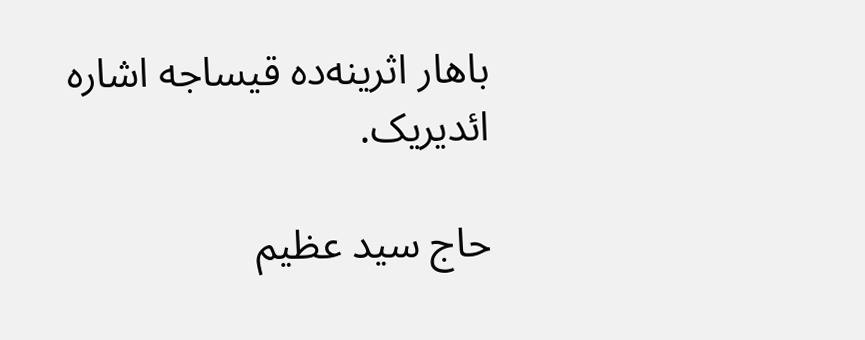باهار اثرینه‌ده قیساجه اشاره ائدیریک.

حاج سید عظیم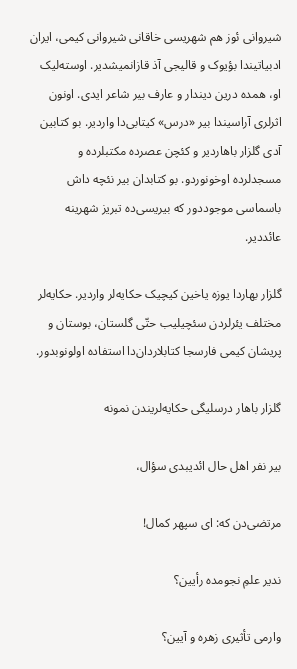شیروانی ئوز هم شهریسی خاقانی شیروانی کیمی، ایران ادبیاتیندا بؤیوک و قالیجی آذ قازانمیشدیر. اوسته‌لیک او، همده درین دیندار و عارف بیر شاعر ایدی. اونون اثرلری آراسیندا بیر «درس» کیتابی‌دا واردیر. بو کتابین آدی گلزار باهار‌دیر و کئچن عصرده مکتبلرده و مسجدلرده اوخونوردو. بو کتابدان بیر نئچه داش باسماسی موجوددور که بیریسی‌ده تبریز شهرینه عائددیر.

گلزار بهاردا یوزه یاخین کیچیک حکایه‌لر واردیر. حکایه‌لر مختلف یئرلردن سئچیلیب حتّی گلستان، بوستان و پریشان کیمی فارسجا کتابلاردان‌دا استفاده اولونوبدور.

گلزار باهار درسلیگی حکایه‌لریندن نمونه

بیر نفر اهل حال ائدیبدی سؤال،

مرتضی‌دن که: ای سپهر کمال!

ندیر علمِ نجومده رأیین؟

وارمی تأثیری زهره و آیین؟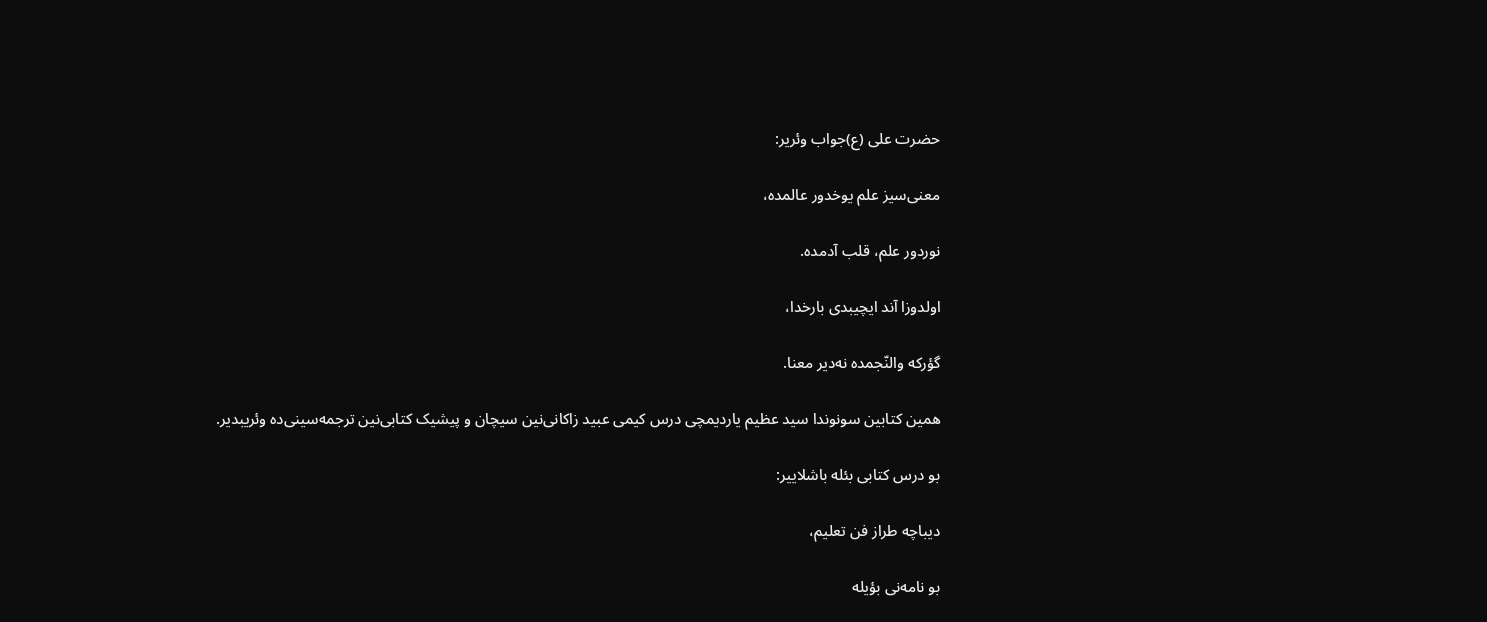حضرت علی (ع)جواب وئریر:

معنی‌سیز علم یوخدور عالمده،

نوردور علم، قلب آدمده.

اولدوزا آند ایچیبدی بارخدا،

گؤرکه والنّجمده نه‌دیر معنا.

همین کتابین سونوندا سید عظیم یاردیمچی درس کیمی عبید زاکانی‌نین سیچان و پیشیک کتابی‌نین ترجمه‌سینی‌ده وئریبدیر.

بو درس کتابی بئله باشلاییر:

دیباچه طراز فن تعلیم،

بو نامه‌نی بؤیله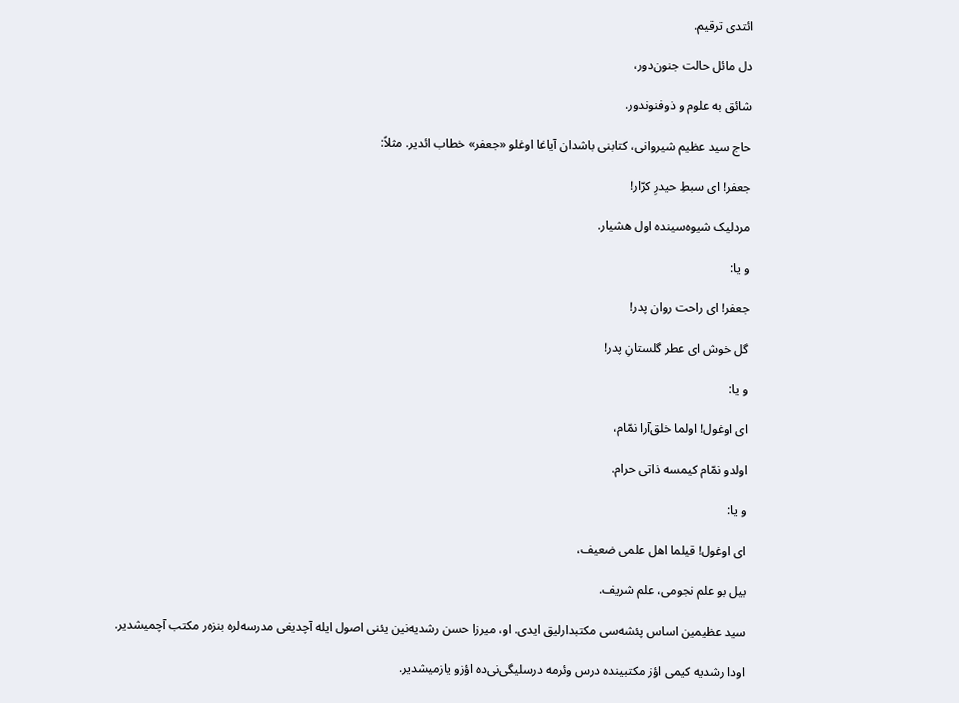ائتدی ترقیم.

دل مائل حالت جنون‌دور،

شائق به علوم و ذوفنوندور.

حاج سید عظیم شیروانی، کتابنی باشدان آیاغا اوغلو «جعفر» خطاب ائدیر. مثلاً:

جعفر! ای سبطِ حیدرِ کرّار!

مردلیک شیوه‌سینده اول هشیار.

و یا:

جعفر! ای راحت روان پدر!

گل خوش ای عطر گلستانِ پدر!

و یا:

ای اوغول! اولما خلق‌آرا نمّام،

اولدو نمّام کیمسه ذاتی حرام.

و یا:

ای اوغول! قیلما اهل علمی ضعیف،

بیل بو علم نجومی، علم شریف.

سید عظیمین اساس پئشه‌سی مکتبدارلیق ایدی. او، میرزا حسن رشدیه‌نین یئنی اصول ایله آچدیغی مدرسه‌لره بنزه‌ر مکتب آچمیشدیر.

اودا رشدیه کیمی اؤز مکتبینده درس وئرمه درسلیگی‌نی‌ده اؤزو یازمیشدیر.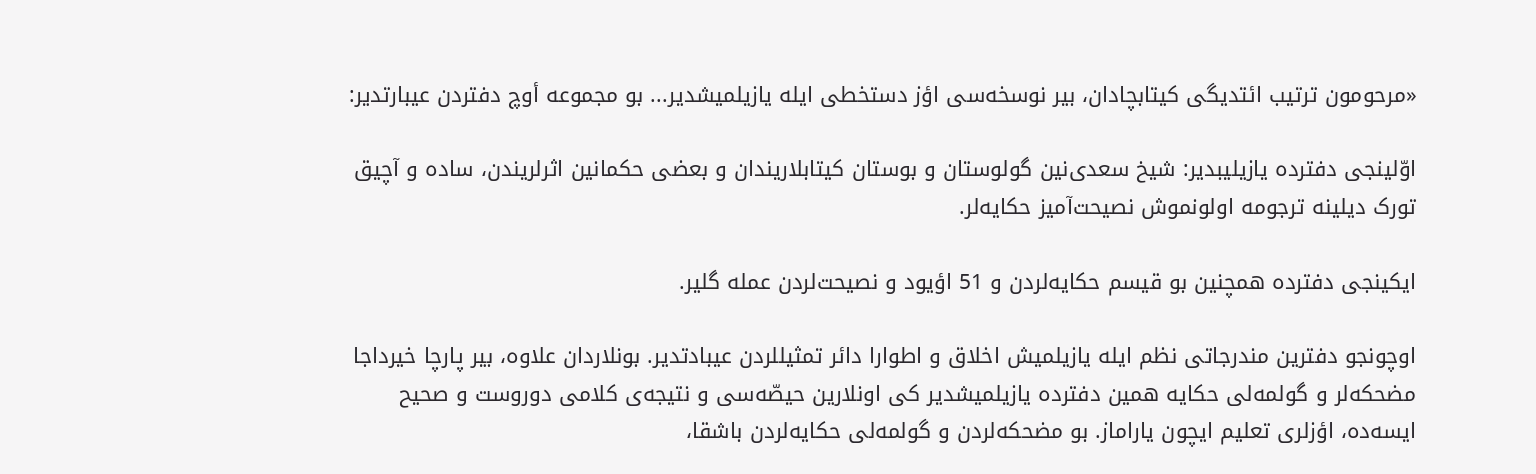«مرحومون ترتیب ائتدیگی کیتابچادان، بیر نوسخه‌سی اؤز دستخطی ایله یازیلمیشدیر... بو مجموعه أوچ دفتردن عیبارتدیر:

اوّلینجی دفترده یازیلیبدیر: شیخ سعدی‌نین گولوستان و بوستان کیتابلاریندان و بعضی حکمانین اثرلریندن، ساده و آچیق تورک دیلینه ترجومه اولونموش نصیحت‌آمیز حکایه‌لر.

ایکینجی دفترده همچنین بو قیسم حکایه‌لردن و 51 اؤیود و نصیحت‌لردن عمله گلیر.

اوچونجو دفترین مندرجاتی نظم ایله یازیلمیش اخلاق و اطوارا دائر تمثیللردن عیبادتدیر. بونلاردان علاوه، بیر پارچا خیرداجا مضحکه‌لر و گولمه‌لی حکایه همین دفترده یازیلمیشدیر کی اونلارین حیصّه‌سی و نتیجه‌ی کلامی دوروست و صحیح ایسه‌ده، اؤزلری تعلیم ایچون یاراماز. بو مضحکه‌لردن و گولمه‌لی حکایه‌لردن باشقا،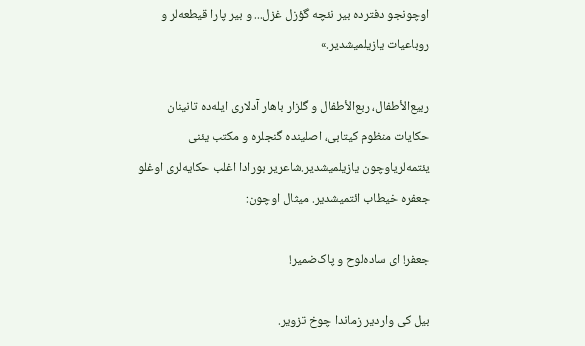اوچونجو دفترده بیر نئچه گؤزل غزل... و بیر پارا قیطعه‌لر و روباعیات یازیلمیشدیر.»

ربیع‌الأطفال، ربع‌الأطفال و گلزار باهار آدلاری ایله‌ده تانینان حکایات منظوم کیتابی، اصلینده گنجلره و مکتب یئنی یئتمه‌لریاوچون یازیلمیشدیر.شاعریر بورادا اغلب حکایه‌لری اوغلو جعفره خیطاب ائتمیشدیر. میثال اوچون:

جعفر! ای ساده‌لوح و پاک‌ضمیر!

بیل کی واردیر زماندا چوخ تزویر.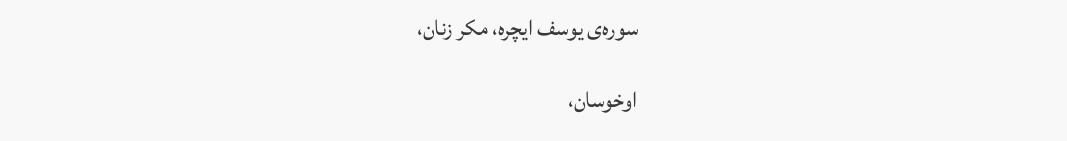سوره‌ی یوسف ایچره، مکر زنان،

اوخوسان،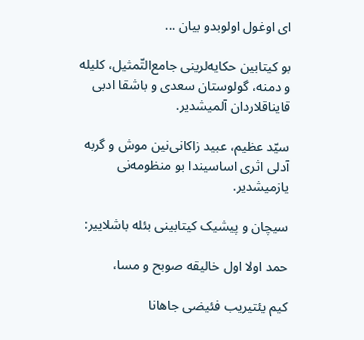ای اوغول اولوبدو بیان ...

بو کیتابین حکایه‌لرینی جامع‌التّمثیل، کلیله و دمنه، گولوستان سعدی و باشقا ادبی قایناقلاردان آلمیشدیر.

سیّد عظیم، عبید زاکانی‌نین موش و گربه آدلی اثری اساسیندا بو منظومه‌نی یازمیشدیر.

سیچان و پیشیک کیتابینی بئله باشلاییر:

حمد اولا اول خالیقه صوبح و مسا،

کیم یئتیریب فئیضی جاهانا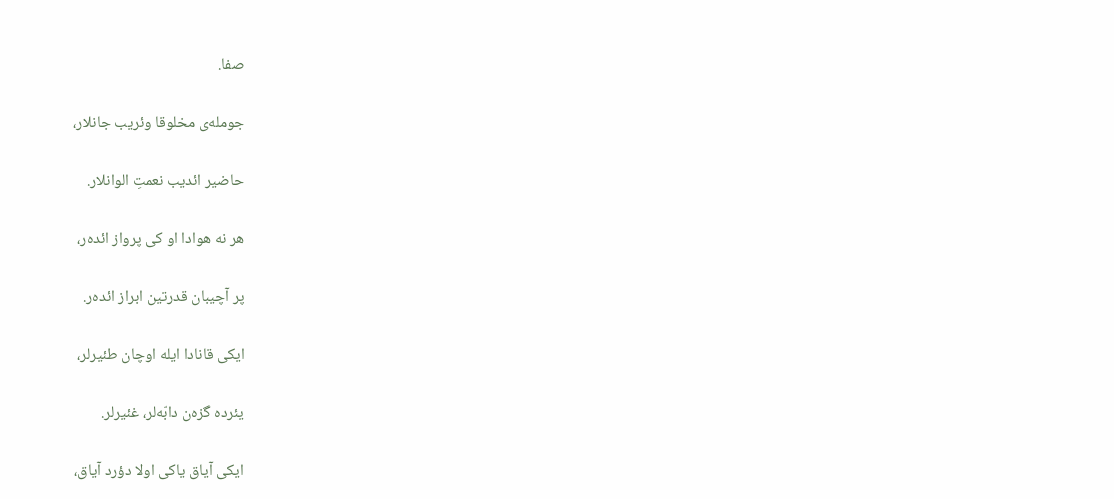صفا.

جومله‌ی مخلوقا وئریب جانلار،

حاضیر ائدیب نعمتِ الوانلار.

هر نه هوادا او کی پرواز ائده‌ر،

پر آچیبان قدرتین ابراز ائده‌ر.

ایکی قانادا ایله اوچان طئیرلر،

یئرده گزه‌ن دابّه‌لر، غئیرلر.

ایکی آیاق یاکی اولا دؤرد آیاق،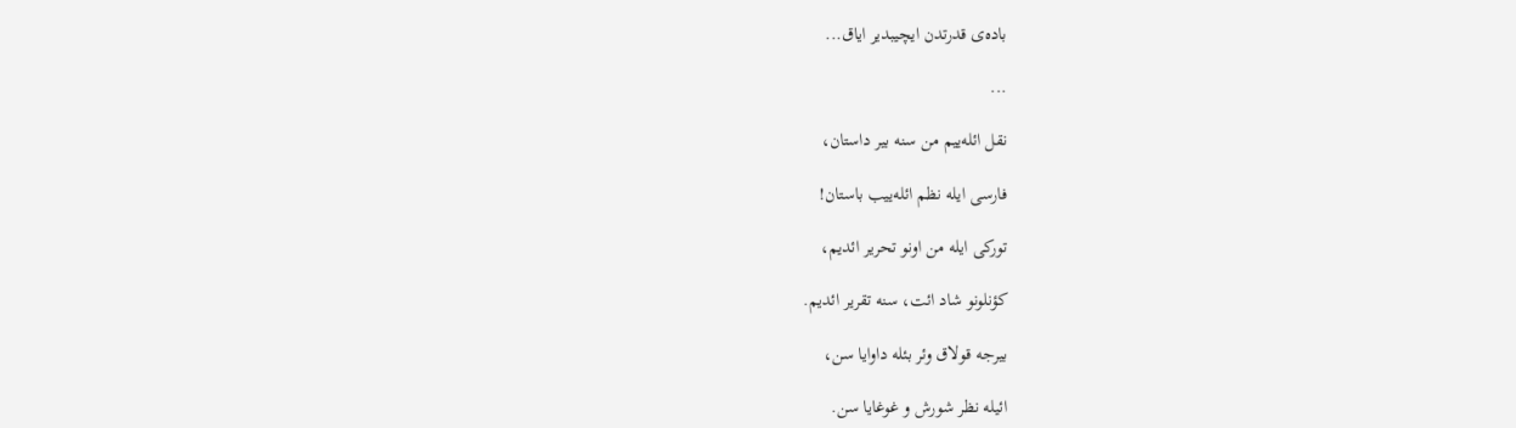باده‌ی قدرتدن ایچیبدیر ایاق...

...

نقل ائله‌ییم من سنه بیر داستان،

فارسی ایله نظم ائله‌ییب باستان!

تورکی ایله من اونو تحریر ائدیم،

کؤنلونو شاد ائت، سنه تقریر ائدیم.

بیرجه قولاق وئر بئله داوایا سن،

ائیله نظر شورش و غوغایا سن.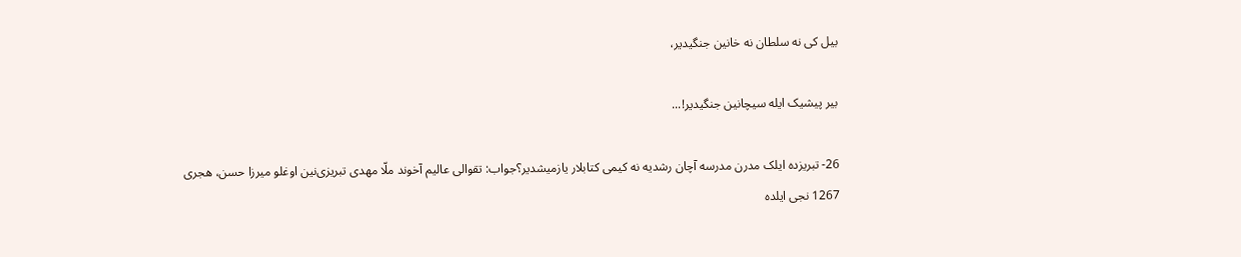بیل کی نه سلطان نه خانین جنگیدیر،

بیر پیشیک ایله سیچانین جنگیدیر!...

26- تبریزده ایلک مدرن مدرسه آچان رشدیه نه کیمی کتابلار یازمیشدیر؟جواب: تقوالی عالیم آخوند ملّا مهدی تبریزی‌نین اوغلو میرزا حسن، هجری 1267 نجی ایلده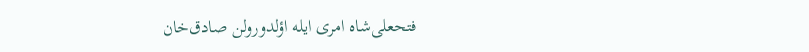فتحعلی‌شاه امری ایله اؤلدورولن صادق‌خان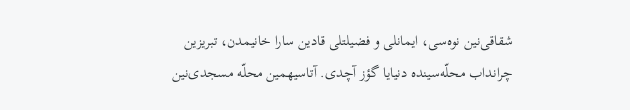شقاقی‌نین نوه‌سی، ایمانلی و فضیلتلی قادین سارا خانیمدن، تبریزین چرانداب محلّه‌سینده دنیایا گؤز آچدی. آتاسیهمین محلّه مسجدی‌نین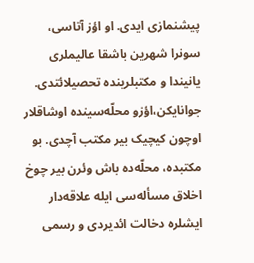پیشنمازی ایدی. او اؤز آتاسی، سونرا شهرین باشقا عالیملری یانیندا و مکتبلرینده تحصیلائتدی. جوانایکن،اؤزو محلّه‌سینده اوشاقلار اوچون کیچیک بیر مکتب آچدی. بو مکتبده، محلّه‌ده باش وئرن بیر چوخ اخلاق مسأله‌سی ایله علاقه‌دار ایشلره دخالت ائدیردی و رسمی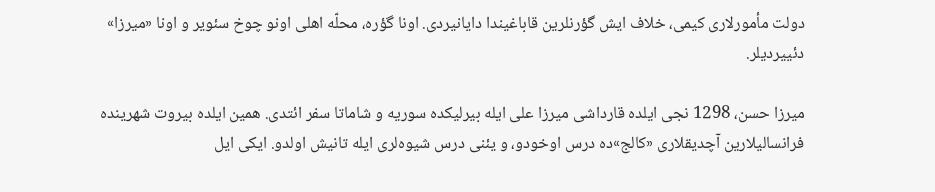دولت مأمورلاری کیمی، خلاف ایش گؤرنلرین قاباغیندا دایانیردی. اونا گؤره، محلّه اهلی اونو چوخ سئویر و اونا «میرزا» دئییردیلر.

میرزا حسن، 1298 نجی ایلده قارداشی میرزا علی ایله بیرلیکده سوریه و شاماتا سفر ائتدی. همین ایلده بیروت شهرینده فرانسالیلارین آچدیقلاری «کالج»ده درس اوخودو، و یئنی درس شیوه‌لری ایله تانیش اولدو. ایکی ایل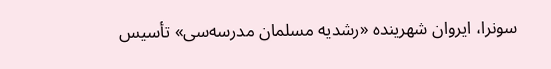سونرا، ایروان شهرینده «رشدیه مسلمان مدرسه‌سی» تأسیس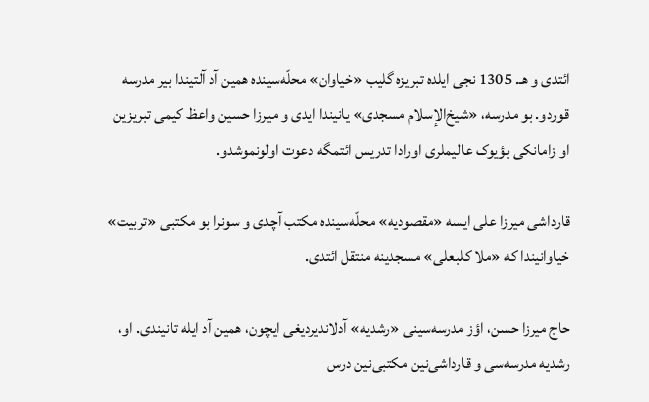ائتدی و هـ. 1305 نجی ایلده تبریزه گلیب «خیاوان» محلّه‌سینده همین آد آلتیندا بیر مدرسه قوردو. بو مدرسه، «شیخ‌الإسلام مسجدی» یانیندا ایدی و میرزا حسین واعظ کیمی تبریزین او زامانکی بؤیوک عالیملری اورادا تدریس ائتمگه دعوت اولونموشدو.

قارداشی میرزا علی ایسه «مقصودیه» محلّه‌سینده مکتب آچدی و سونرا بو مکتبی «تربیت» خیاوانیندا که «ملا کلبعلی» مسجدینه منتقل ائتدی.

حاج میرزا حسن، اؤز مدرسه‌سینی «رشدیه» آدلاندیردیغی ایچون، همین آد ایله تانیندی. او، رشدیه مدرسه‌سی و قارداشی‌نین مکتبی‌نین درس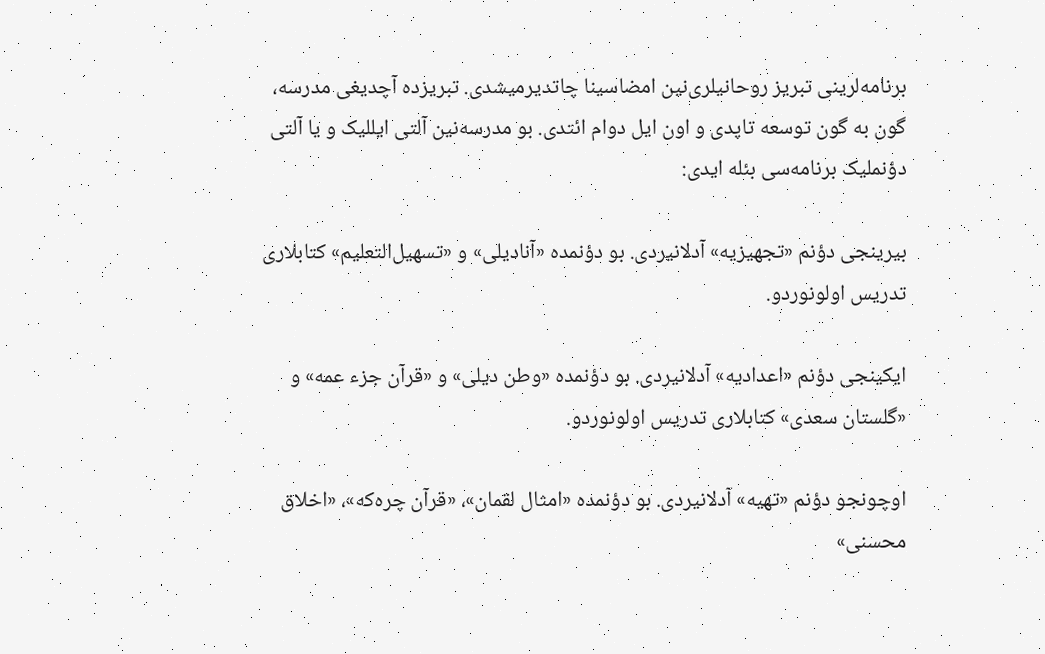برنامه‌لرینی تبریز روحانیلری‌نین امضاسینا چاتدیرمیشدی. تبریزده آچدیغی مدرسه، گون به گون توسعه تاپدی و اون ایل دوام ائتدی. بو مدرسه‌نین آلتی ایللیک و یا آلتی دؤنملیک برنامه‌سی بئله ایدی:

بیرینجی دؤنم «تجهیزیه» آدلانیردی. بو دؤنمده «آنادیلی» و «تسهیل‌التعلیم» کتابلاری تدریس اولونوردو.

ایکینجی دؤنم «اعدادیه» آدلانیردی. بو دؤنمده «وطن دیلی» و «قرآن جزء عمه» و «گلستان سعدی» کتابلاری تدریس اولونوردو.

اوچونجو دؤنم «تهیه» آدلانیردی. بو دؤنمده «امثال لقمان»، «قرآن چره‌که»، «اخلاق محسنی»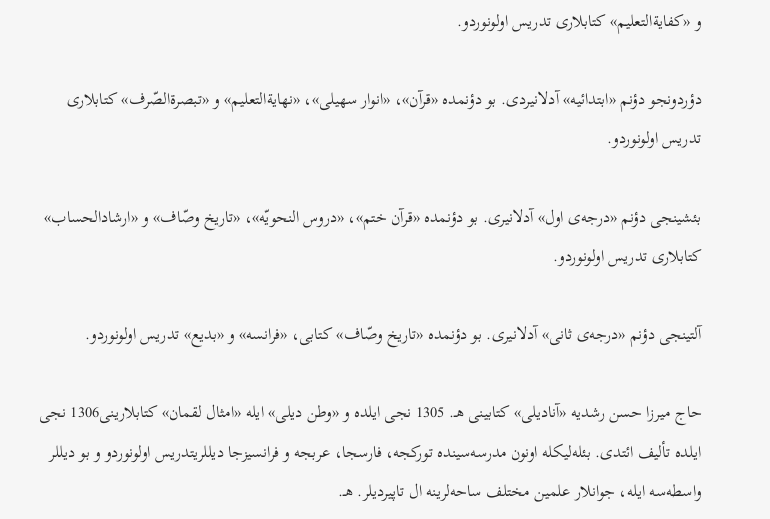و «کفایةالتعلیم» کتابلاری تدریس اولونوردو.

دؤردونجو دؤنم «ابتدائیه» آدلانیردی. بو دؤنمده «قرآن»، «انوار سهیلی»، «نهایةالتعلیم» و «تبصرةالصّرف» کتابلاری تدریس اولونوردو.

بئشینجی دؤنم «درجه‌ی اول» آدلانیری. بو دؤنمده «قرآن ختم»، «دروس النحویّه»، «تاریخ وصّاف» و «ارشادالحساب» کتابلاری تدریس اولونوردو.

آلتینجی دؤنم «درجه‌ی ثانی» آدلانیری. بو دؤنمده «تاریخ وصّاف» کتابی، «فرانسه» و «بدیع» تدریس اولونوردو.

حاج میرزا حسن رشدیه «آنادیلی» کتابینی هـ. 1305 نجی ایلده و «وطن دیلی» ایله «امثال لقمان» کتابلارینی1306 نجی ایلده تألیف ائتدی. بئله‌لیکله اونون مدرسه‌سینده تورکجه، فارسجا، عربجه و فرانسیزجا دیللریتدریس اولونوردو و بو دیللر واسطه‌سه ایله، جوانلار علمین مختلف ساحه‌لرینه ال تاپیردیلر. هـ.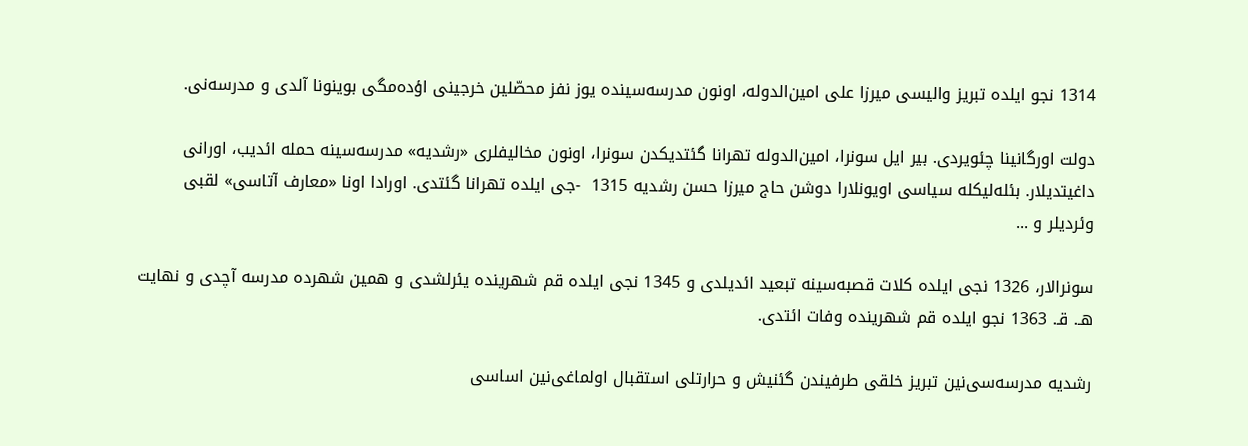1314 نجو ایلده تبریز والیسی میرزا علی امین‌الدوله، اونون مدرسه‌سینده یوز نفز محصّلین خرجینی اؤده‌مگی بوینونا آلدی و مدرسه‌نی.

دولت اورگانینا چئویردی. بیر ایل سونرا، امین‌الدوله تهرانا گئتدیکدن سونرا، اونون مخالیفلری «رشدیه» مدرسه‌سینه حمله ائدیب، اورانی داغیتدیلار. بئله‌لیکله سیاسی اویونلارا دوشن حاج میرزا حسن رشدیه 1315  -جی ایلده تهرانا گئتدی. اورادا اونا «معارف آتاسی» لقبی وئردیلر و ...

سونرالار، 1326 نجی ایلده کلات قصبه‌سینه تبعید ائدیلدی و 1345 نجی ایلده قم شهرینده یئرلشدی و همین شهرده مدرسه آچدی و نهایت هـ. قـ. 1363 نجو ایلده قم شهرینده وفات ائتدی.

رشدیه مدرسه‌سی‌نین تبریز خلقی طرفیندن گئنیش و حرارتلی استقبال اولماغی‌نین اساسی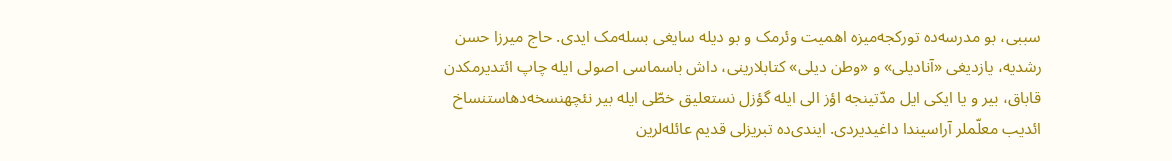سببی، بو مدرسه‌ده تورکجه‌میزه اهمیت وئرمک و بو دیله سایغی بسله‌مک ایدی. حاج میرزا حسن رشدیه، یازدیغی «آنادیلی» و «وطن دیلی» کتابلارینی، داش باسماسی اصولی ایله چاپ ائتدیرمکدن قاباق، بیر و یا ایکی ایل مدّتینجه اؤز الی ایله گؤزل نستعلیق خطّی ایله بیر نئچهنسخه‌دهاستنساخ ائدیب معلّملر آراسیندا داغیدیردی. ایندی‌ده تبریز‌لی قدیم عائله‌لرین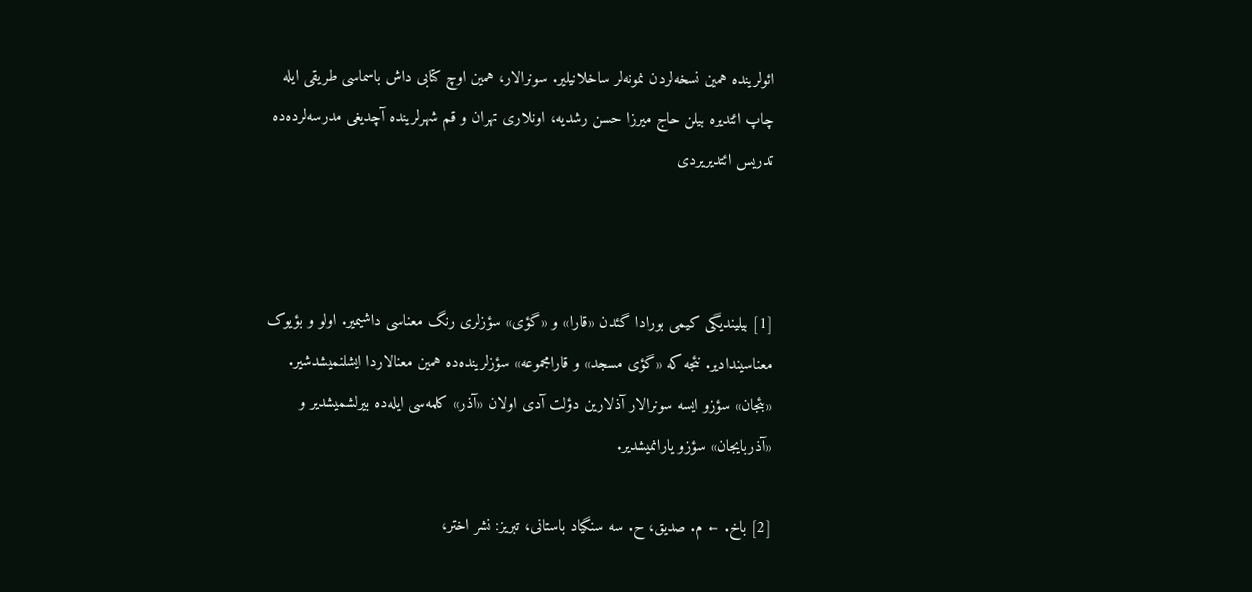ائولرینده همین نسخه‌لردن نمونه‌لر ساخلانیلیر. سونرالار، همین اوچ کتابی داش باسماسی طریقی ایله چاپ ائتدیره بیلن حاج میرزا حسن رشدیه، اونلاری تهران و قم شهرلرینده آچدیغی مدرسه‌لرده‌ده تدریس ائتدیریردی



[1] بیلیندیگی کیمی بورادا گئدن «قارا» و «گؤی» سؤزلری رنگ معناسی داشیمیر. اولو و بؤیوک معناسیندادیر. نئجه که «گؤی مسجد» و قارامجموعه» سؤزلرینده‌ده همین معنالاردا ایشلنمیشدشیر. «بئجان» سؤزو ایسه سونرالار آذلارین دؤلت آدی اولان «آذر» کلمه‌سی ایله‌ده بیرلشمیشدیر و «آذربایجان» سؤزو یارانمیشدیر.

[2] باخ. ← م. صدیق، ح. سه سنگیاد باستانی، تبریز: نشر اختر،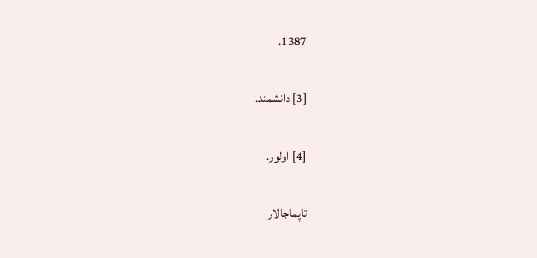1387.

[3] دانشمند.

[4] اولور.

تاپماجالار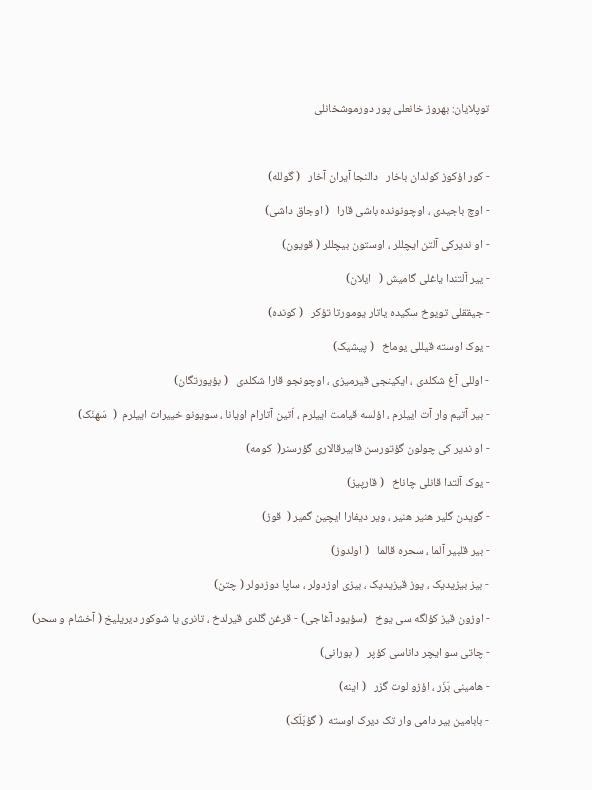توپلایان: بهروز خانعلی پور دورموشخانلی



- کور اؤکوز کولدان باخار   دالنجا آیران آخار   ( گولله)

- اوچ باجیدی ، اوچونونده باشی قارا   ( اوجاق داشی)

- او ندیرکی آلتن ایچللر ، اوستون بیچللر ( قویون)

- ییر آلتندا یاغلی گامیش (   ایلان)

- جیققلی تویوخ سکیده یاتار یومورتا تؤکر   ( کونده)

- یوک اوسته قیللی یوماخ   ( پیشیک)

- اوللی آغ شکلدی ، ایکینجی قیرمیزی ، اوچونجو قارا شکلدی   ( بؤیورتگان)

- بیر آتیم وار آت اییلرم ، اؤلسه قیامت اییلرم ، اَتین آتارام اویانا ، سویونو خییرات اییلرم  (  سَهنَک)

- او ندیر کی چولون گؤتورسن قابیرقالاری گؤرسنر(  کومه)

- یوک آلتدا قانلی چاناخ   ( قارپیز)

- گویدن گلیر هنیر هنیر ، ویر دیفارا ایچین گمیر (  قوز)

- بیر قلبیر آلما ، سحره قالما   ( اولدوز)

- بیز بیزیدیک ، یوز قیزیدیک ، بیزی اوزدولر ، ساپا دوزدولر ( چتن)

- اوزون قیز کؤلگه سی یوخ   (سؤیود آغاجی) - قرغن گلدی قیرلدخ ، تانری یا شوکور دیریلیخ ( آخشام و سحر)

- چاتی سو ایچر داناسی کؤپر   ( بورانی)

- هامینی بَزَر ، اؤزو لوت گزر   ( اینه)

- بابامین بیر دامی وار تک دیرک اوسته  ( گؤبَلَک)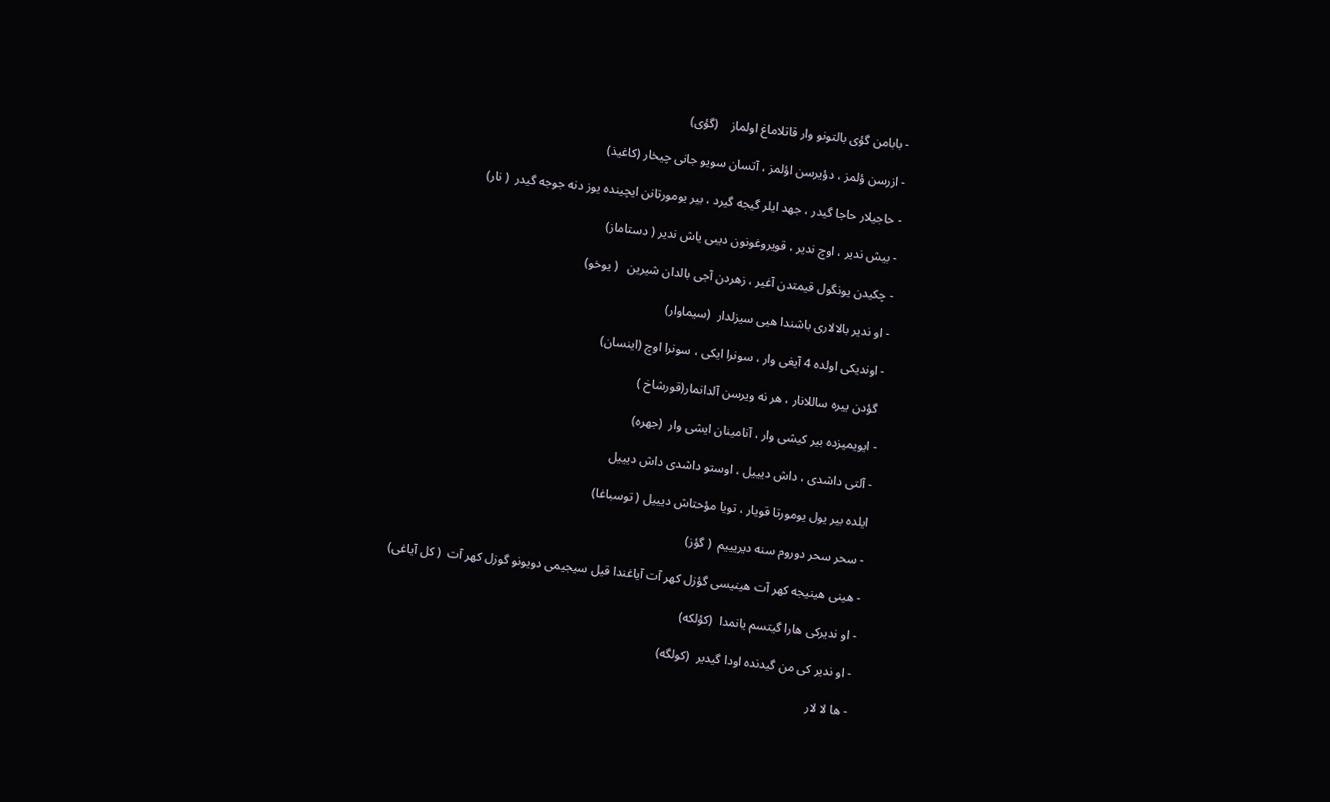- بابامن گؤی بالتونو وار قاتلاماغ اولماز    (گؤی)

- ازرسن ؤلمز ، دؤیرسن اؤلمز ، آتسان سویو جانی چیخار (کاغیذ)

- حاجیلار حاجا گیدر ، جهد ایلر گیجه گیرد ، بیر یومورتانن ایچینده یوز دنه جوجه گیدر  ( نار)

- بیش ندیر ، اوچ ندیر ، قویروغونون دیبی یاش ندیر ( دستاماز)

- چکیدن یونگول قیمتدن آغیر ، زهردن آجی بالدان شیرین   ( یوخو)

- او ندیر بالالاری باشندا هیی سیزلدار  (سیماوار)

- اوندیکی اولده 4 آیغی وار ، سونرا ایکی ، سونرا اوچ (اینسان)

 گؤدن ییره ساللانار ، هر نه ویرسن آلدانمار(قورشاخ )

- ایویمیزده بیر کیشی وار ، آنامینان ایشی وار  (جهره)

- آلتی داشدی ، داش دیییل ، اوستو داشدی داش دیییل

ایلده بیر یول یومورتا قویار ، تویا مؤحتاش دیییل ( توسباغا)

- سحر سحر دوروم سنه دیریییم  ( گؤز)

- هینی هینیجه کهر آت هینیسی گؤزل کهر آت آیاغندا قیل سیجیمی دویونو گوزل کهر آت  ( کل آیاغی)

- او ندیرکی هارا گیتسم یانمدا  (کؤلکه)

- او ندیر کی من گیدنده اودا گیدیر  (کولگه)

- ها لا لار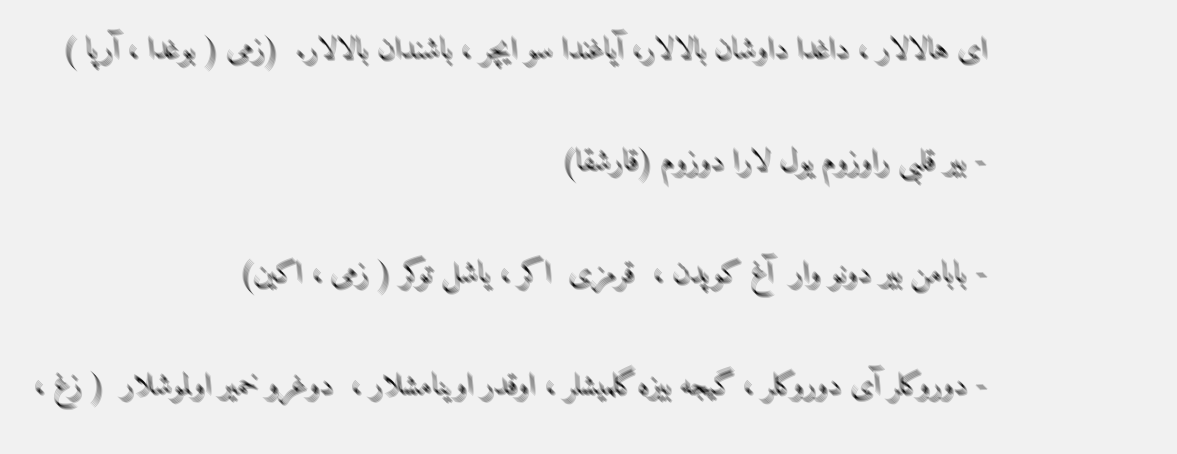ای هالالار ، داغدا داوشان بالالار، آیاغندا سو ایچر ، باشندان بالالار.  (زمی ( بوغدا ، آرپا )

- بیر قلبی راوزوم یول لارا دوزوم (قارشقا)

- بابامن بیر دونو وار  آغ کوپدن ،  قرمزی  اکر ، یاشل توکر ( زمی ، اکین)

- دوروکلر آی دوروکلر ، گیجه بیزه گلمیشلر ، اوقدر اوینامشلار ،  دوغرو خمیر اولموشلار  ( زغ ،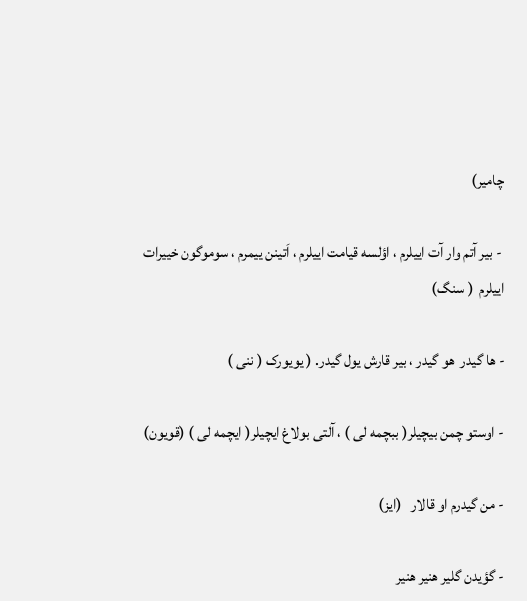چامیر)

 - بیر آتم وار آت اییلرم ، اؤلسه قیامت اییلرم ، اَتینن ییمرم ، سوموگون خییرات اییلرم  ( سنگ)

- ها گیدر  هو گیدر ، بیر قارش یول گیدر. ( یویورک ( ننی )

- اوستو چمن بیچیلر( ببچمه لی ) ، آلتی بولاغ ایچیلر( ایچمه لی ) (قویون)

- من گیدرم او قالار   (ایز)

- گؤیدن گلیر هنیر هنیر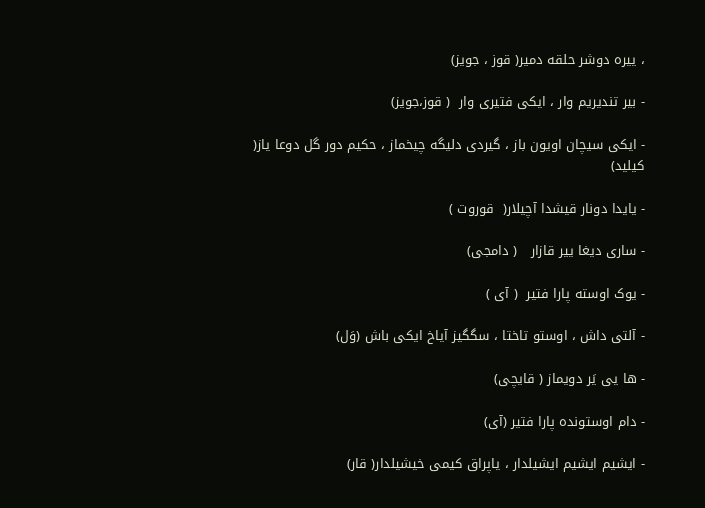، ییره دوشر حلقه دمیر( قوز ، جویز)

- بیر تندیریم وار ، ایکی فتیری وار  ( قوز،جویز)

- ایکی سیچان اویون باز ، گیردی دلیگه چیخماز ، حکیم دور گل دوعا یاز( کیلید)

- یایدا دونار قیشدا آچیلار(  قوروت )

- ساری دیغا ییر قازار   ( دامجی)

- یوک اوسته پارا فتیر  ( آی )

- آلتی داش ، اوستو تاختا ، سگگیز آیاخ ایکی باش (وَل)

- ها یی یَر دویماز ( قایچی)

- دام اوستونده پارا فتیر (آی)

- ایشیم ایشیم ایشیلدار ، یاپراق کیمی خیشیلدار( قار)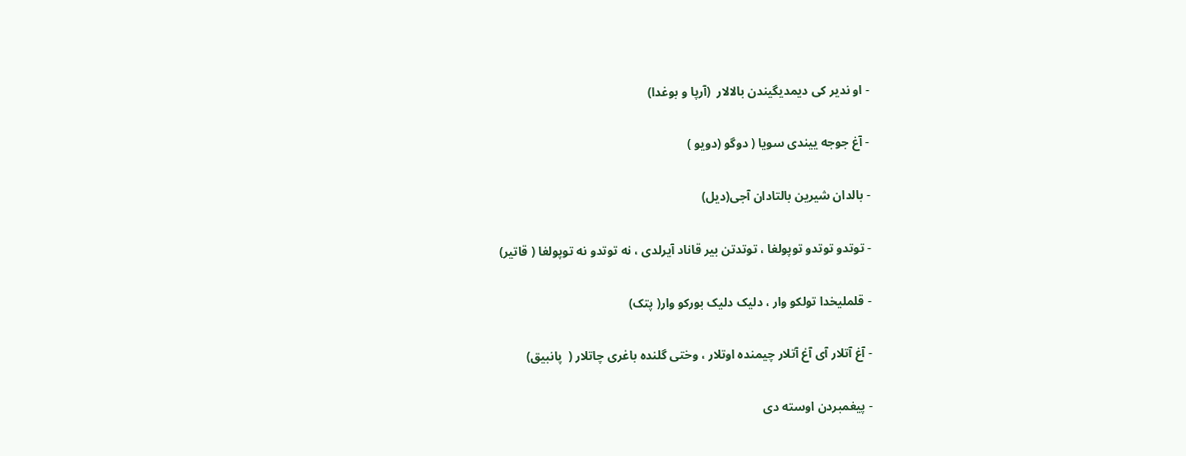- او ندیر کی دیمدیگیندن بالالار  (آرپا و بوغدا)

- آغ جوجه ییندی سویا ( دوگو (دویو )

- بالدان شیرین بالتادان آجی(دیل)

- توتدو توتدو توپولغا ، توتدتن بیر قاناد آیرلدی ، نه توتدو نه توپولغا ( قاتیر)

- قلملیخدا تولکو وار ، دلیک دلیک بورکو وار( پتک)

- آغ آتلار آی آغ آتلار چیمنده اوتلار ، وختی گلنده باغری چاتلار (  پانبیق)

- پیغمبردن اوسته دی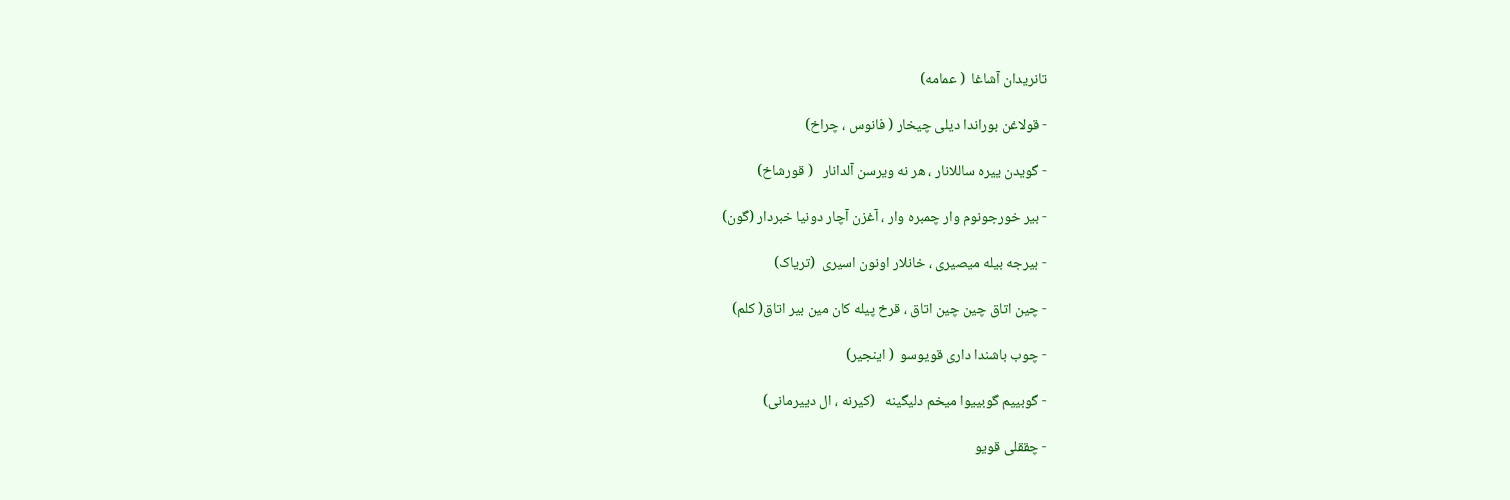تانریدان آشاغا  ( عمامه)

- قولاغن بوراندا دیلی چیخار ( فانوس ، چراخ)

- گویدن ییره ساللانار ، هر نه ویرسن آلدانار   ( قورشاخ)

- بیر خورجونوم وار چمبره وار ، آغزن آچار دونیا خبردار (گون)

- بیرجه بیله میصیری ، خانلار اونون اسیری  (تریاک)

- چین اتاق چین چین اتاق ، قرخ پیله کان مین بیر اتاق( کلم)

- چوب باشندا داری قویوسو  ( اینجیر)

- گوبییم گوبییوا میخم دلیگینه   (کیرنه ، ال دییرمانی)

- چققلی قویو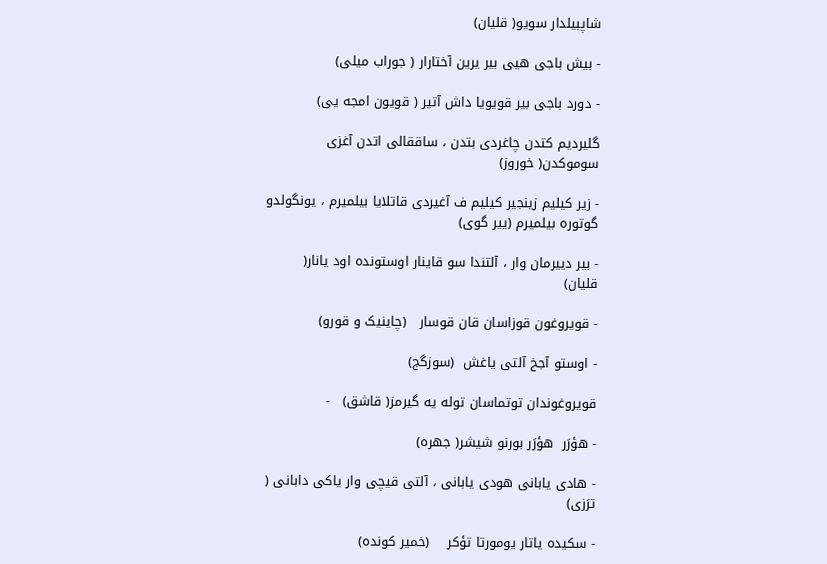شاپبیلدار سویو( قلیان)

- بیش باجی هیی بیر یرین آختارار ( جوراب میلی)

- دورد باجی بیر قویویا داش آتیر ( قویون امجه یی)

گلیردیم کتدن چاغردی بتدن ، ساققالی اتدن آغزی سوموکدن( خوروز)

- زیر کیلیم زینجیر کیلیم ف آغیردی قاتلایا بیلمیرم ، یونگولدو گوتوره بیلمیرم (ییر گوی)

- بیر دییرمان وار ، آلتندا سو قاینار اوستونده اود یانار(  قلیان)

- قویروغون قوزاسان قان قوسار   (چاینیک و قورو)

- اوستو آجخ آلتی یاغش  (سوزگج)

قویروغوندان توتماسان توله یه گیرمز( قاشق)   -

- هؤرَر  هؤرَر بورنو شیشر( جهره)

- هادی یابانی هودی یابانی ، آلتی قیچی وار یاکی دابانی ( ترَزی)

- سکیده یاتار یومورتا تؤکر    (خمیر کونده)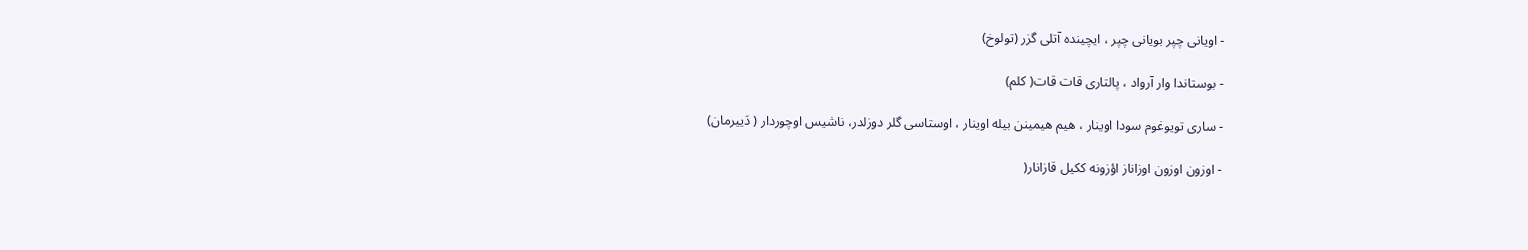- اویانی چپر بویانی چپر ، ایچینده آتلی گزر (تولوخ)

- بوستاندا وار آرواد ، پالتاری قات قات( کلم)

- ساری تویوغوم سودا اوینار ، هیم هیمینن بیله اوینار ، اوستاسی گلر دوزلدر، ناشیس اوچوردار ( دَییرمان)

- اوزون اوزون اوزاناز اؤزونه ککیل قازانار(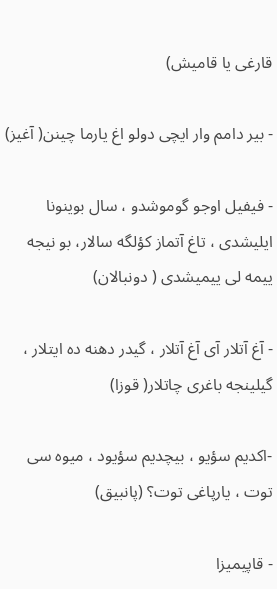قارغی یا قامیش)

- بیر دامم وار ایچی دولو اغ یارما چینن( آغیز)

- فیفیل اوجو گوموشدو ، سال بوینونا ایلیشدی ، تاغ آتماز کؤلگه سالار، بو نیجه ییمه لی ییمیشدی ( دونبالان)

- آغ آتلار آی آغ آتلار ، گیدر دهنه ده ایتلار ، گیلینجه باغری چاتلار( قوزا)

-اکدیم سؤیو ، بیچدیم سؤیود ، میوه سی توت ، یارپاغی توت؟ (پانبیق)

- قاپیمیزا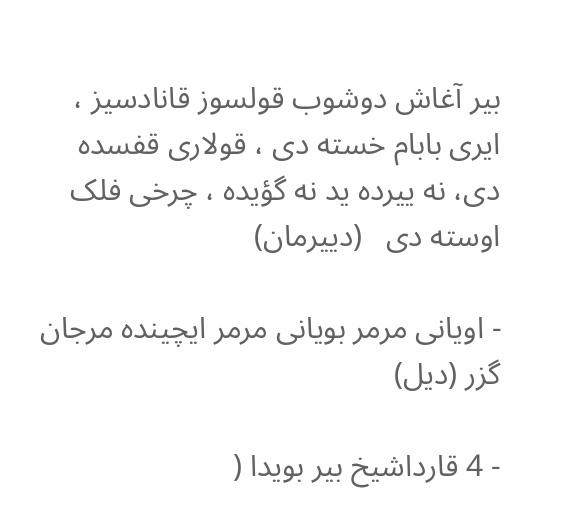بیر آغاش دوشوب قولسوز قانادسیز ، ایری بابام خسته دی ، قولاری قفسده دی، نه ییرده ید نه گؤیده ، چرخی فلک اوسته دی   (دییرمان)

- اویانی مرمر بویانی مرمر ایچینده مرجان گزر (دیل)

- 4 قارداشیخ بیر بویدا (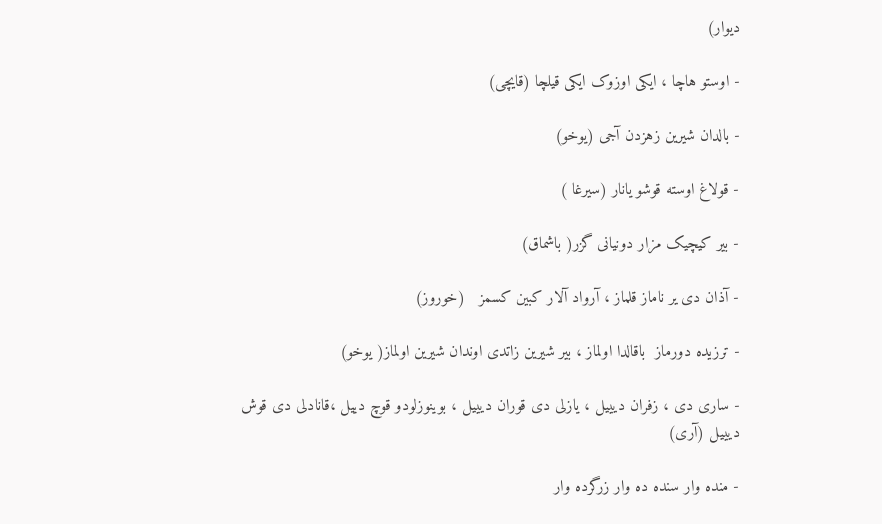دیوار)

- اوستو هاچا ، ایکی اوزوک ایکی قیلچا (قایچی)

- بالدان شیرین زهزدن آجی (یوخو)

- قولاغ اوسته قوشو یانار (سیرغا )

- بیر کیچیک مزار دونیانی گزر( باشماق)

- آذان دی یر ناماز قلماز ، آرواد آلار کبین کسمز   (خوروز)

- ترزیده دورماز  باقالدا اولماز ، بیر شیرین زاتدی اوندان شیرین اولماز( یوخو)

- ساری دی ، زفران دیییل ، یازلی دی قوران دیییل ، بوینوزلودو قوچ دییل ،قانادلی دی قوش دیییل (آری)

- منده وار سنده ده وار زرگرده وار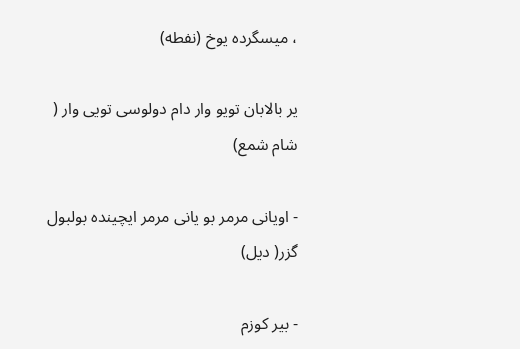، میسگرده یوخ (نفطه)

یر بالابان تویو وار دام دولوسی تویی وار ( شام شمع)

- اویانی مرمر بو یانی مرمر ایچینده بولبول گزر( دیل)

- بیر کوزم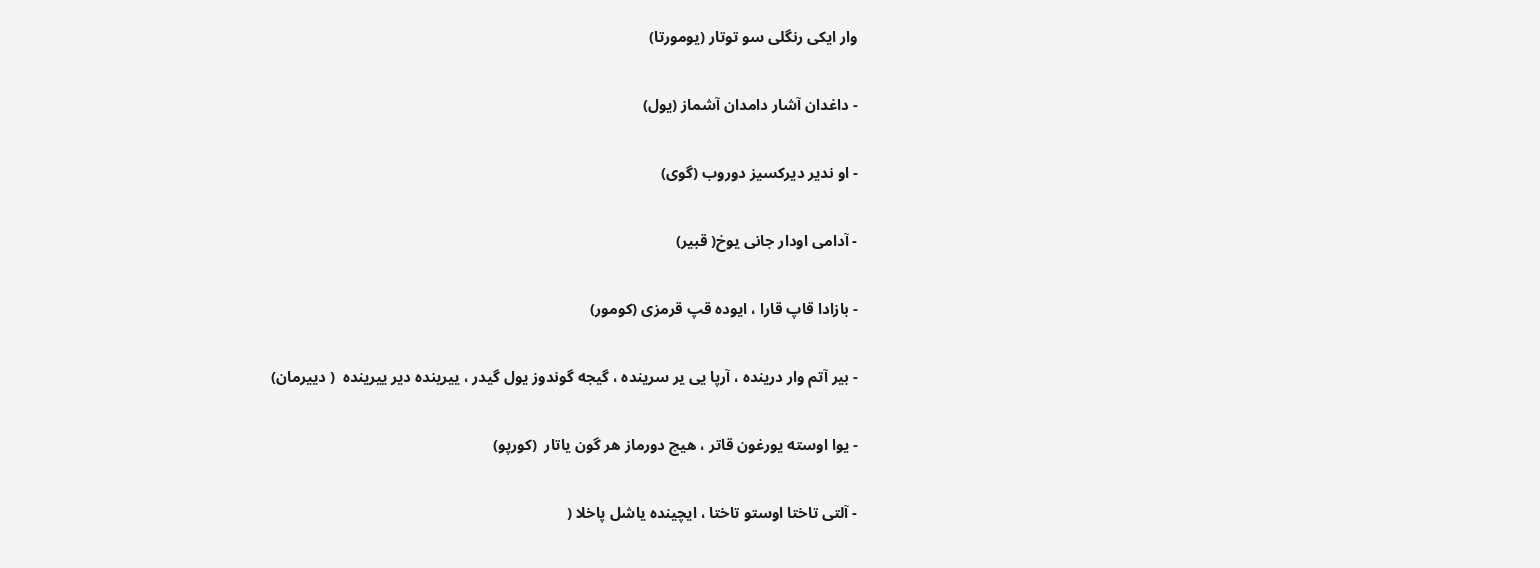وار ایکی رنگلی سو توتار (یومورتا)

- داغدان آشار دامدان آشماز (یول)

- او ندیر دیرکسیز دوروب (گوی)

- آدامی اودار جانی یوخ( قبیر)

- بازادا قاپ قارا ، ایوده قپ قرمزی (کومور)

- بیر آتم وار درینده ، آرپا یی یر سرینده ، گیجه گوندوز یول گیدر ، ییرینده دیر ییرینده  ( دییرمان)

- یوا اوسته یورغون قاتر ، هیچ دورماز هر گون یاتار  (کورپو)

- آلتی تاختا اوستو تاختا ، ایچینده یاشل پاخلا (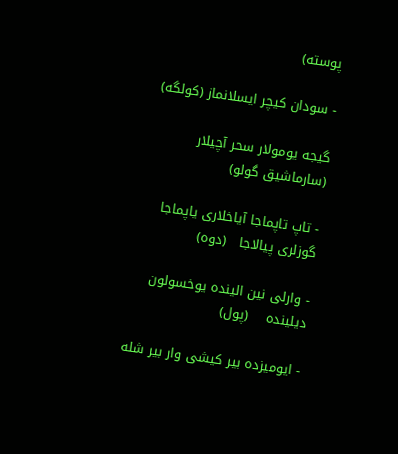پوسته)

- سودان کیچر ایسلانماز (کولگه)

گیجه یومولار سحر آچیلار  (سارماشیق گولو)

- تاپ تاپماجا آیاخلاری یاپماجا گوزلری پیالاجا   (دوه)

- وارلی نین الینده یوخسولون دیلینده    (پول)

- ایومیزده بیر کیشی وار بیر شله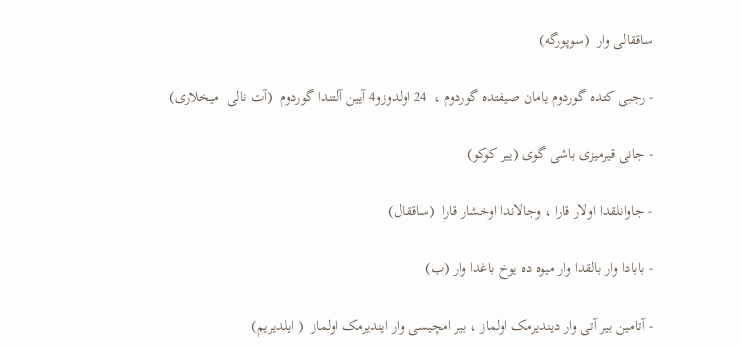ساققالی وار  (سوپورگه)

- رجبی کتده گوردوم یامان صیفتده گوردوم ،  24 اولدوزو4 آیین آلتندا گوردوم  (آت نالی  میخلاری)

- جانی قیرمیزی باشی گوی (ییر کوکو)

- جاوانلقدا اولار قارا ، وجالاندا اوخشار قارا  (ساققال)

- بابادا وار بالقدا وار میوه ده یوخ باغدا وار (ب)

- آتامین بیر آتی وار دیندیرمک اولماز ، بیر امچیسی وار ایندیرمک اولماز  ( ایلدیریم)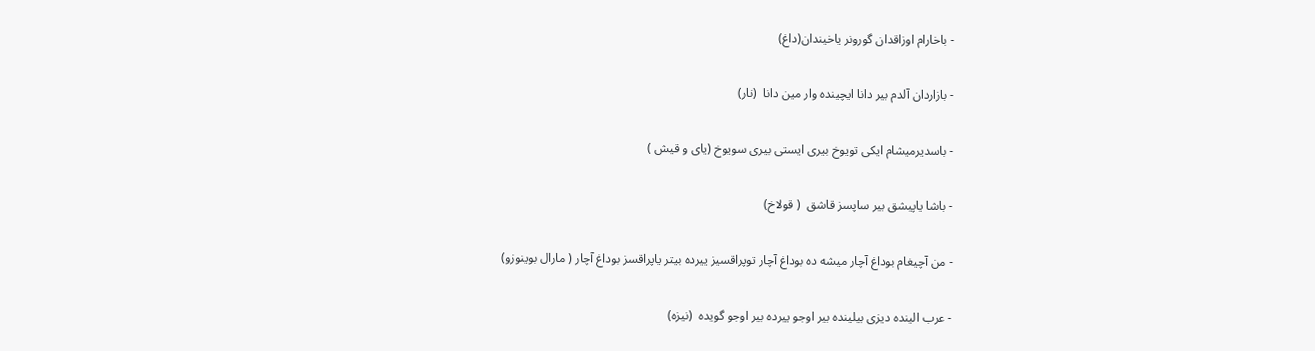- باخارام اوزاقدان گورونر یاخیندان(داغ)

- بازاردان آلدم بیر دانا ایچینده وار مین دانا  (نار)

- باسدیرمیشام ایکی تویوخ بیری ایستی بیری سویوخ (یای و قیش )

- باشا یاپیشق بیر ساپسز قاشق  ( قولاخ)

- من آچیغام بوداغ آچار میشه ده بوداغ آچار توپراقسیز ییرده بیتر یاپراقسز بوداغ آچار ( مارال بوینوزو)

- عرب الینده دیزی بیلینده بیر اوجو ییرده بیر اوجو گویده  (نیزه)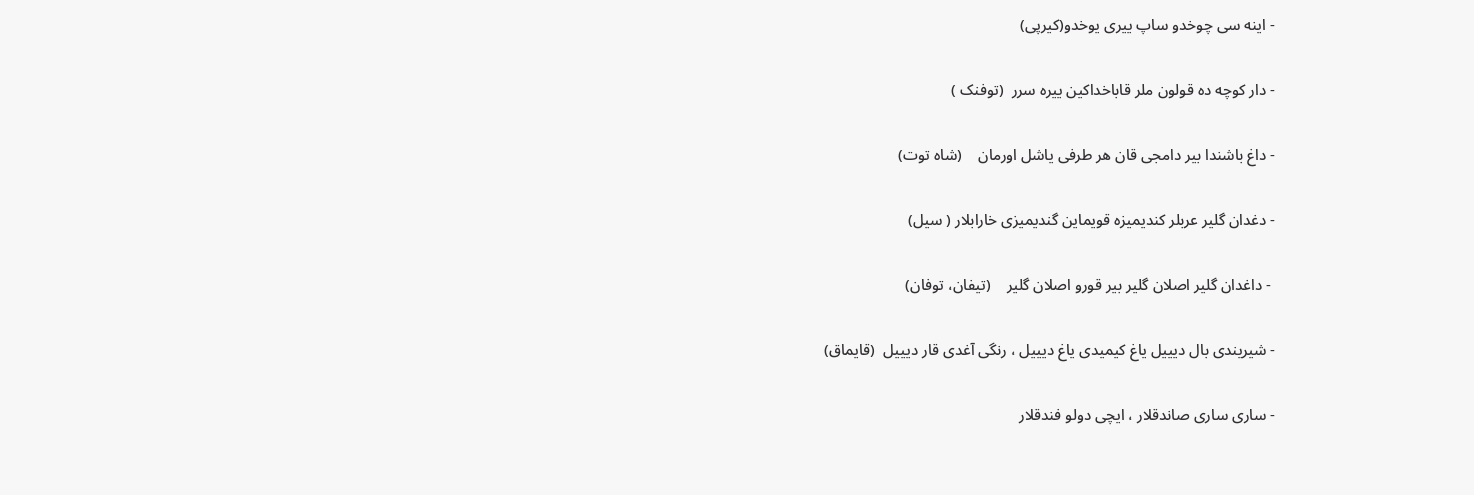- اینه سی چوخدو ساپ ییری یوخدو(کیرپی)

- دار کوچه ده قولون ملر قاباخداکین ییره سرر  (توفنک )

- داغ باشندا بیر دامجی قان هر طرفی یاشل اورمان    (شاه توت)

- دغدان گلیر عربلر کندیمیزه قویماین گندیمیزی خارابلار ( سیل)

 - داغدان گلیر اصلان گلیر بیر قورو اصلان گلیر    (تیفان، توفان)

- شیریندی بال دیییل یاغ کیمیدی یاغ دیییل ، رنگی آغدی قار دیییل  (قایماق)

- ساری ساری صاندقلار ، ایچی دولو فندقلار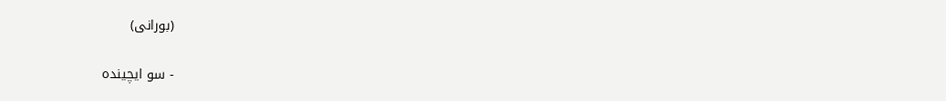(بورانی)

- سو ایچینده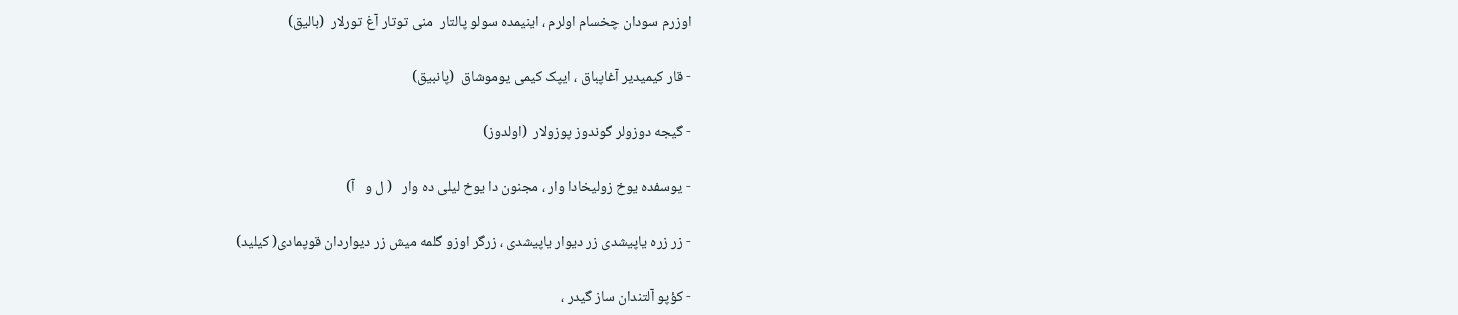اوزرم سودان چخسام اولرم ، اینیمده سولو پالتار  منی توتار آغ تورلار  (بالیق)

- قار کیمیدیر آغاپباق ، ایپک کیمی یوموشاق  (پانبیق)

- گیجه دوزولر گوندوز پوزولار  (اولدوز)

- یوسفده یوخ زولیخادا وار ، مجنون دا یوخ لیلی ده وار   ( ل و   آ)

- زر زره یاپیشدی زر دیوار یاپیشدی ، زرگر اوزو گلمه میش زر دیواردان قوپمادی( کیلید)

- کؤپو آلتندان ساز گیدر ،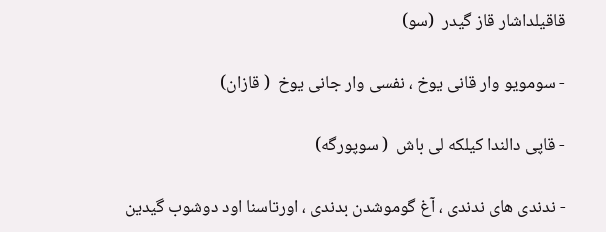قاقیلداشار قاز گیدر  (سو)

- سومویو وار قانی یوخ ، نفسی وار جانی یوخ  ( قازان)

- قاپی دالندا کیلکه لی باش  ( سوپورگه)

- ندندی های ندندی ، آغ گوموشدن بدندی ، اورتاسنا اود دوشوب گیدین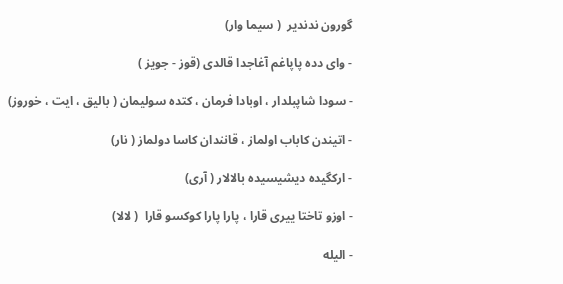گورون ندندیر  ( سیما وار)

- وای دده پاپاغم آغاجدا قالدی (قوز - جویز )

- سودا شاپبلدار ، اوبادا فرمان ، کتده سولیمان ( بالیق ، ایت ، خوروز)

- اتیندن کاباب اولماز ، قانندان کاسا دولماز ( نار)

- ارکگیده دیشیسیده بالالار ( آری)

- اوزو تاختا ییری قارا ، پارا پارا کوکسو قارا  ( لالا)

- الیله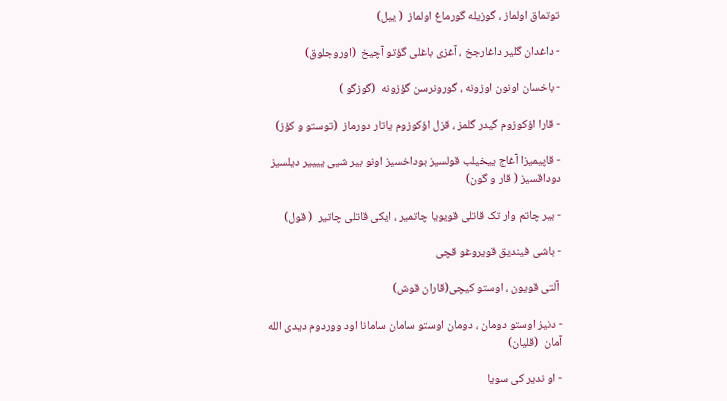توتماق اولماز ، گوزیله گورماغ اولماز  ( ییل)

- داغدان گلیر داغارجخ ، آغزی باغلی گؤتو آچیخ  (اوروجلوق)

- باخسان اونون اوزونه ، گورونرسن گؤزونه  (گوزگو )

- قارا اؤکوزوم گیدر گلمز ، قزل اؤکوزوم یاتار دورماز  (توستو و کؤز)

- قاپیمیزا آغاج ییخیلب قولسیز بوداخسیز اونو بیر شیی ییییر دیلسیز دوداقسیز ( قار و گون)

- بیر چاتم وار تک قاتلی قویویا چاتمیر ، ایکی قاتلی چاتیر  ( قول)

- باشی فیندیق قویروغو قچی

 آلتی قویون ، اوستو کیچی(قاران قوش)

- دنیز اوستو دومان ، دومان اوستو سامان سامانا اود ووردوم دیدی الله آمان  (قلیان)

- او ندیر کی سویا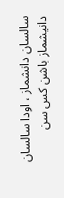سالسان دانشماز ، اودا سالسان دانیشماز باشن کس سن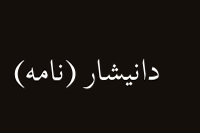دانیشار (نامه)